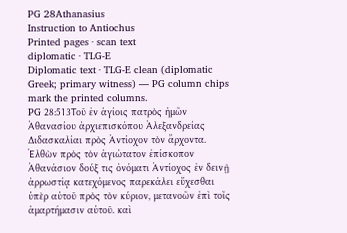PG 28Athanasius
Instruction to Antiochus
Printed pages · scan text
diplomatic · TLG-E
Diplomatic text · TLG-E clean (diplomatic Greek; primary witness) — PG column chips mark the printed columns.
PG 28:513Τοῦ ἐν ἁγίοις πατρὸς ἡμῶν Ἀθανασίου ἀρχιεπισκόπου Ἀλεξανδρείας Διδασκαλίαι πρὸς Ἀντίοχον τὸν ἄρχοντα. Ἐλθὼν πρὸς τὸν ἁγιώτατον ἐπίσκοπον Ἀθανάσιον δούξ τις ὀνόματι Ἀντίοχος ἐν δεινῇ ἀρρωστίᾳ κατεχόμενος παρεκάλει εὔχεσθαι ὑπὲρ αὐτοῦ πρὸς τὸν κύριον, μετανοῶν ἐπὶ τοῖς ἁμαρτήμασιν αὐτοῦ. καὶ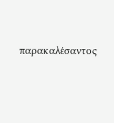παρακαλέσαντος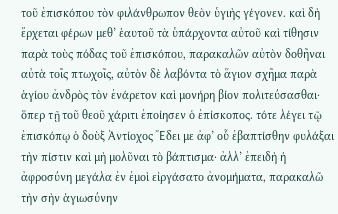τοῦ ἐπισκόπου τὸν φιλάνθρωπον θεὸν ὑγιὴς γέγονεν. καὶ δὴ ἔρχεται φέρων μεθ’ ἑαυτοῦ τὰ ὑπάρχοντα αὐτοῦ καὶ τίθησιν παρὰ τοὺς πόδας τοῦ ἐπισκόπου, παρακαλῶν αὐτὸν δοθῆναι αὐτὰ τοῖς πτωχοῖς, αὐτὸν δὲ λαβόντα τὸ ἅγιον σχῆμα παρὰ ἁγίου ἀνδρὸς τὸν ἐνάρετον καὶ μονήρη βίον πολιτεύσασθαι· ὅπερ τῇ τοῦ θεοῦ χάριτι ἐποίησεν ὁ ἐπίσκοπος. τότε λέγει τῷ ἐπισκόπῳ ὁ δοὺξ Ἀντίοχος Ἔδει με ἀφ’ οὗ ἐβαπτίσθην φυλάξαι τὴν πίστιν καὶ μὴ μολῦναι τὸ βάπτισμα· ἀλλ’ ἐπειδὴ ἡ ἀφροσύνη μεγάλα ἐν ἐμοὶ εἰργάσατο ἀνομήματα, παρακαλῶ τὴν σὴν ἁγιωσύνην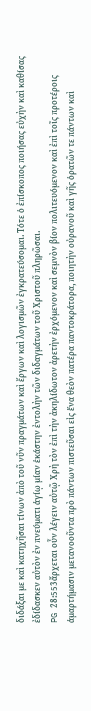διδάξαι με καὶ κατηχῆσαι τίνων ἀπὸ τοῦ νῦν πραγμάτων καὶ ἔργων καὶ λογισμῶν ἐγκρατεύσομαι. Τότε ὁ ἐπίσκοπος ποιήσας εὐχὴν καὶ καθίσας ἐδίδασκεν αὐτὸν ἐν πνεύματι ἁγίῳ μίαν ἑκάστην ἐντολὴν τῶν διδαγμάτων τοῦ Χριστοῦ πληρῶσαι.
PG 28:553ἄρχεται οὖν λέγειν αὐτῷ Χρὴ τὸν ἐπὶ τὴν ἀκηλίδωτον ἀρετὴν ἐρχόμενον καὶ σεμνὸν βίον πολιτευόμενον καὶ ἐπὶ τοῖς προτέροις ἁμαρτήμασιν μετανοοῦντα πρὸ πάντων πιστεῦσαι εἰς ἕνα θεὸν πατέρα παντοκράτορα, ποιητὴν οὐρανοῦ καὶ γῆς ὁρατῶν τε πάντων καὶ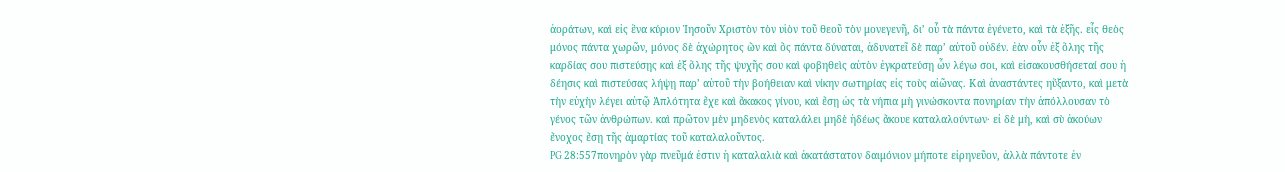ἀοράτων, καὶ εἰς ἕνα κύριον Ἰησοῦν Χριστὸν τὸν υἱὸν τοῦ θεοῦ τὸν μονεγενῆ, δι’ οὗ τὰ πάντα ἐγένετο, καὶ τὰ ἑξῆς. εἷς θεὸς μόνος πάντα χωρῶν, μόνος δὲ ἀχώρητος ὢν καὶ ὃς πάντα δύναται, ἀδυνατεῖ δὲ παρ’ αὐτοῦ οὐδέν. ἐὰν οὖν ἐξ ὅλης τῆς καρδίας σου πιστεύσῃς καὶ ἐξ ὅλης τῆς ψυχῆς σου καὶ φοβηθεὶς αὐτὸν ἐγκρατεύσῃ ὧν λέγω σοι, καὶ εἰσακουσθήσεταί σου ἡ δέησις καὶ πιστεύσας λήψῃ παρ’ αὐτοῦ τὴν βοήθειαν καὶ νίκην σωτηρίας εἰς τοὺς αἰῶνας. Καὶ ἀναστάντες ηὔξαντο, καὶ μετὰ τὴν εὐχὴν λέγει αὐτῷ Ἁπλότητα ἔχε καὶ ἄκακος γίνου, καὶ ἔσῃ ὡς τὰ νήπια μὴ γινώσκοντα πονηρίαν τὴν ἀπόλλουσαν τὸ γένος τῶν ἀνθρώπων. καὶ πρῶτον μὲν μηδενὸς καταλάλει μηδὲ ἡδέως ἄκουε καταλαλούντων· εἰ δὲ μὴ, καὶ σὺ ἀκούων ἔνοχος ἔσῃ τῆς ἁμαρτίας τοῦ καταλαλοῦντος.
PG 28:557πονηρὸν γὰρ πνεῦμά ἐστιν ἡ καταλαλιὰ καὶ ἀκατάστατον δαιμόνιον μήποτε εἰρηνεῦον, ἀλλὰ πάντοτε ἐν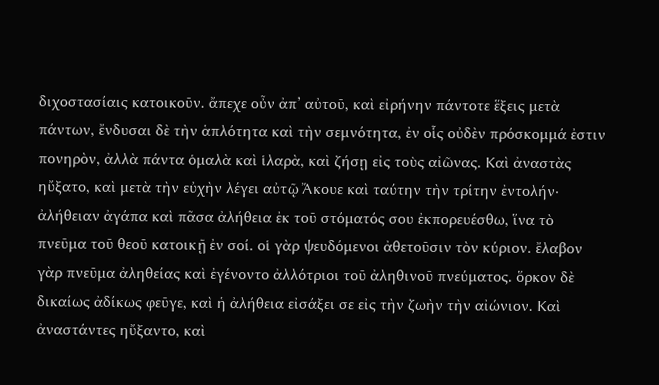διχοστασίαις κατοικοῦν. ἄπεχε οὖν ἀπ’ αὐτοῦ, καὶ εἰρήνην πάντοτε ἕξεις μετὰ πάντων, ἔνδυσαι δὲ τὴν ἁπλότητα καὶ τὴν σεμνότητα, ἐν οἷς οὐδὲν πρόσκομμά ἐστιν πονηρὸν, ἀλλὰ πάντα ὁμαλὰ καὶ ἱλαρὰ, καὶ ζήσῃ εἰς τοὺς αἰῶνας. Καὶ ἀναστὰς ηὔξατο, καὶ μετὰ τὴν εὐχὴν λέγει αὐτῷ Ἄκουε καὶ ταύτην τὴν τρίτην ἐντολήν· ἀλήθειαν ἀγάπα καὶ πᾶσα ἀλήθεια ἐκ τοῦ στόματός σου ἐκπορευέσθω, ἵνα τὸ πνεῦμα τοῦ θεοῦ κατοικῇ ἐν σοί. οἱ γὰρ ψευδόμενοι ἀθετοῦσιν τὸν κύριον. ἔλαβον γὰρ πνεῦμα ἀληθείας καὶ ἐγένοντο ἀλλότριοι τοῦ ἀληθινοῦ πνεύματος. ὅρκον δὲ δικαίως ἀδίκως φεῦγε, καὶ ἡ ἀλήθεια εἰσάξει σε εἰς τὴν ζωὴν τὴν αἰώνιον. Καὶ ἀναστάντες ηὔξαντο, καὶ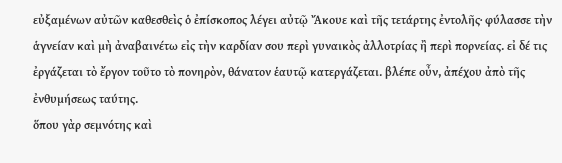εὐξαμένων αὐτῶν καθεσθεὶς ὁ ἐπίσκοπος λέγει αὐτῷ Ἄκουε καὶ τῆς τετάρτης ἐντολῆς· φύλασσε τὴν ἁγνείαν καὶ μὴ ἀναβαινέτω εἰς τὴν καρδίαν σου περὶ γυναικὸς ἀλλοτρίας ἢ περὶ πορνείας. εἰ δέ τις ἐργάζεται τὸ ἔργον τοῦτο τὸ πονηρὸν, θάνατον ἑαυτῷ κατεργάζεται. βλέπε οὖν, ἀπέχου ἀπὸ τῆς ἐνθυμήσεως ταύτης.
ὅπου γὰρ σεμνότης καὶ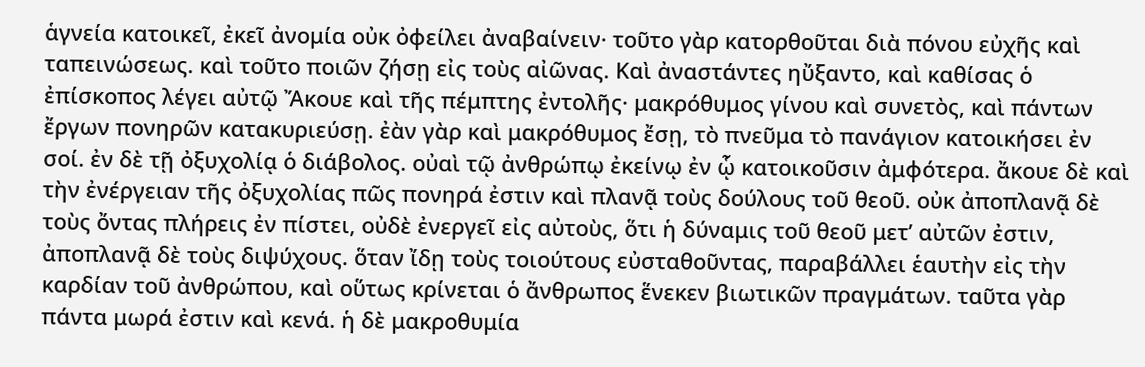ἁγνεία κατοικεῖ, ἐκεῖ ἀνομία οὐκ ὀφείλει ἀναβαίνειν· τοῦτο γὰρ κατορθοῦται διὰ πόνου εὐχῆς καὶ ταπεινώσεως. καὶ τοῦτο ποιῶν ζήσῃ εἰς τοὺς αἰῶνας. Καὶ ἀναστάντες ηὔξαντο, καὶ καθίσας ὁ ἐπίσκοπος λέγει αὐτῷ Ἄκουε καὶ τῆς πέμπτης ἐντολῆς· μακρόθυμος γίνου καὶ συνετὸς, καὶ πάντων ἔργων πονηρῶν κατακυριεύσῃ. ἐὰν γὰρ καὶ μακρόθυμος ἔσῃ, τὸ πνεῦμα τὸ πανάγιον κατοικήσει ἐν σοί. ἐν δὲ τῇ ὀξυχολίᾳ ὁ διάβολος. οὐαὶ τῷ ἀνθρώπῳ ἐκείνῳ ἐν ᾧ κατοικοῦσιν ἀμφότερα. ἄκουε δὲ καὶ τὴν ἐνέργειαν τῆς ὀξυχολίας πῶς πονηρά ἐστιν καὶ πλανᾷ τοὺς δούλους τοῦ θεοῦ. οὐκ ἀποπλανᾷ δὲ τοὺς ὄντας πλήρεις ἐν πίστει, οὐδὲ ἐνεργεῖ εἰς αὐτοὺς, ὅτι ἡ δύναμις τοῦ θεοῦ μετ’ αὐτῶν ἐστιν, ἀποπλανᾷ δὲ τοὺς διψύχους. ὅταν ἴδῃ τοὺς τοιούτους εὐσταθοῦντας, παραβάλλει ἑαυτὴν εἰς τὴν καρδίαν τοῦ ἀνθρώπου, καὶ οὕτως κρίνεται ὁ ἄνθρωπος ἕνεκεν βιωτικῶν πραγμάτων. ταῦτα γὰρ πάντα μωρά ἐστιν καὶ κενά. ἡ δὲ μακροθυμία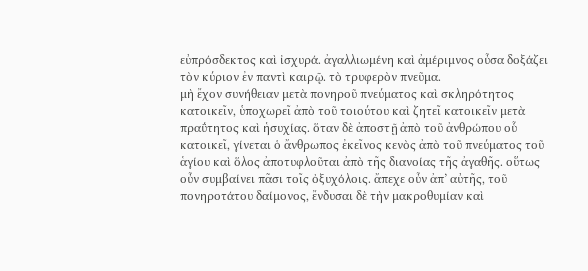εὐπρόσδεκτος καὶ ἰσχυρά. ἀγαλλιωμένη καὶ ἀμέριμνος οὖσα δοξάζει τὸν κύριον ἐν παντὶ καιρῷ. τὸ τρυφερὸν πνεῦμα.
μὴ ἔχον συνήθειαν μετὰ πονηροῦ πνεύματος καὶ σκληρότητος κατοικεῖν, ὑποχωρεῖ ἀπὸ τοῦ τοιούτου καὶ ζητεῖ κατοικεῖν μετὰ πραύ̈τητος καὶ ἡσυχίας. ὅταν δὲ ἀποστῇ ἀπὸ τοῦ ἀνθρώπου οὗ κατοικεῖ, γίνεται ὁ ἄνθρωπος ἐκεῖνος κενὸς ἀπὸ τοῦ πνεύματος τοῦ ἁγίου καὶ ὅλος ἀποτυφλοῦται ἀπὸ τῆς διανοίας τῆς ἀγαθῆς. οὕτως οὖν συμβαίνει πᾶσι τοῖς ὀξυχόλοις. ἄπεχε οὖν ἀπ’ αὐτῆς, τοῦ πονηροτάτου δαίμονος, ἔνδυσαι δὲ τὴν μακροθυμίαν καὶ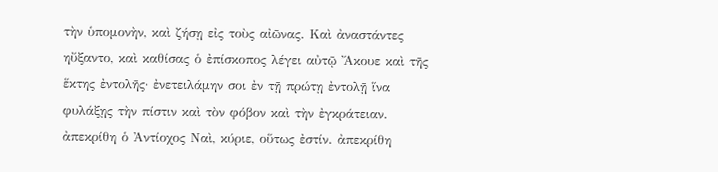τὴν ὑπομονὴν, καὶ ζήσῃ εἰς τοὺς αἰῶνας. Καὶ ἀναστάντες ηὔξαντο, καὶ καθίσας ὁ ἐπίσκοπος λέγει αὐτῷ Ἄκουε καὶ τῆς ἕκτης ἐντολῆς· ἐνετειλάμην σοι ἐν τῇ πρώτῃ ἐντολῇ ἵνα φυλάξῃς τὴν πίστιν καὶ τὸν φόβον καὶ τὴν ἐγκράτειαν. ἀπεκρίθη ὁ Ἀντίοχος Ναὶ, κύριε, οὕτως ἐστίν. ἀπεκρίθη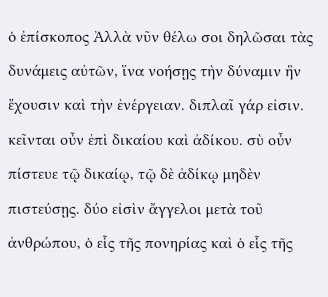ὁ ἐπίσκοπος Ἀλλὰ νῦν θέλω σοι δηλῶσαι τὰς δυνάμεις αὐτῶν, ἵνα νοήσῃς τὴν δύναμιν ἣν ἔχουσιν καὶ τὴν ἐνέργειαν. διπλαῖ γάρ εἰσιν. κεῖνται οὖν ἐπὶ δικαίου καὶ ἀδίκου. σὺ οὖν πίστευε τῷ δικαίῳ, τῷ δὲ ἀδίκῳ μηδὲν πιστεύσῃς. δύο εἰσὶν ἄγγελοι μετὰ τοῦ ἀνθρώπου, ὁ εἷς τῆς πονηρίας καὶ ὁ εἷς τῆς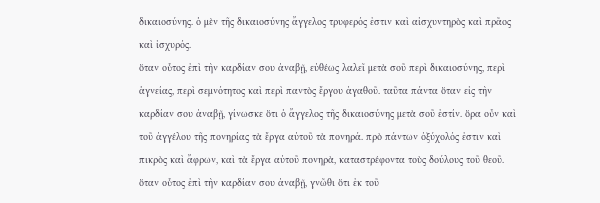δικαιοσύνης. ὁ μὲν τῆς δικαιοσύνης ἄγγελος τρυφερός ἐστιν καὶ αἰσχυντηρὸς καὶ πρᾶος καὶ ἰσχυρός.
ὅταν οὗτος ἐπὶ τὴν καρδίαν σου ἀναβῇ, εὐθέως λαλεῖ μετὰ σοῦ περὶ δικαιοσύνης, περὶ ἁγνείας, περὶ σεμνότητος καὶ περὶ παντὸς ἔργου ἀγαθοῦ. ταῦτα πάντα ὅταν εἰς τὴν καρδίαν σου ἀναβῇ, γίνωσκε ὅτι ὁ ἄγγελος τῆς δικαιοσύνης μετὰ σοῦ ἐστίν. ὅρα οὖν καὶ τοῦ ἀγγέλου τῆς πονηρίας τὰ ἔργα αὐτοῦ τὰ πονηρά. πρὸ πάντων ὀξύχολός ἐστιν καὶ πικρὸς καὶ ἄφρων, καὶ τὰ ἔργα αὐτοῦ πονηρὰ, καταστρέφοντα τοὺς δούλους τοῦ θεοῦ. ὅταν οὗτος ἐπὶ τὴν καρδίαν σου ἀναβῇ, γνῶθι ὅτι ἐκ τοῦ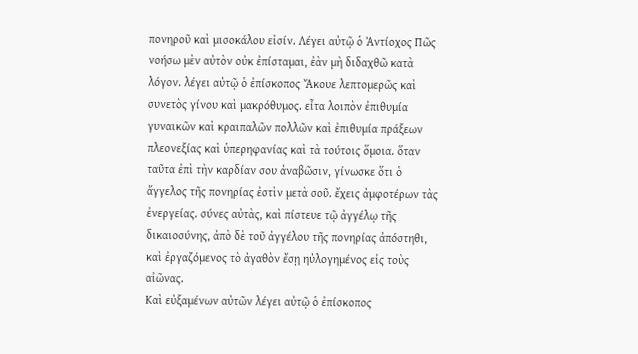πονηροῦ καὶ μισοκάλου εἰσίν. Λέγει αὐτῷ ὁ Ἀντίοχος Πῶς νοήσω μὲν αὐτὸν οὐκ ἐπίσταμαι, ἐὰν μὴ διδαχθῶ κατὰ λόγον. λέγει αὐτῷ ὁ ἐπίσκοπος Ἄκουε λεπτομερῶς καὶ συνετὸς γίνου καὶ μακρόθυμος. εἶτα λοιπὸν ἐπιθυμία γυναικῶν καὶ κραιπαλῶν πολλῶν καὶ ἐπιθυμία πράξεων πλεονεξίας καὶ ὑπερηφανίας καὶ τὰ τούτοις ὅμοια. ὅταν ταῦτα ἐπὶ τὴν καρδίαν σου ἀναβῶσιν, γίνωσκε ὅτι ὁ ἄγγελος τῆς πονηρίας ἐστὶν μετὰ σοῦ. ἔχεις ἀμφοτέρων τὰς ἐνεργείας. σύνες αὐτὰς, καὶ πίστευε τῷ ἀγγέλῳ τῆς δικαιοσύνης, ἀπὸ δὲ τοῦ ἀγγέλου τῆς πονηρίας ἀπόστηθι, καὶ ἐργαζόμενος τὸ ἀγαθὸν ἔσῃ ηὐλογημένος εἰς τοὺς αἰῶνας.
Καὶ εὐξαμένων αὐτῶν λέγει αὐτῷ ὁ ἐπίσκοπος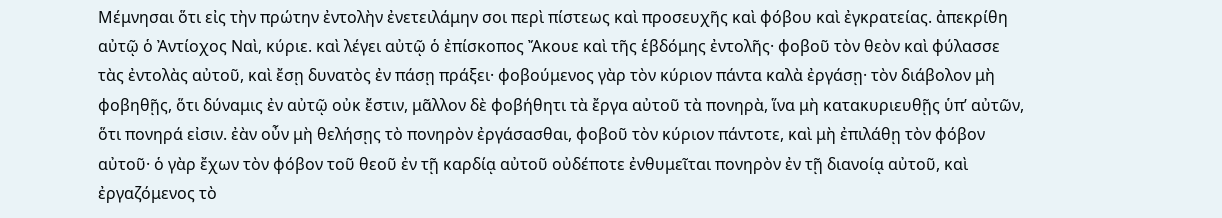Μέμνησαι ὅτι εἰς τὴν πρώτην ἐντολὴν ἐνετειλάμην σοι περὶ πίστεως καὶ προσευχῆς καὶ φόβου καὶ ἐγκρατείας. ἀπεκρίθη αὐτῷ ὁ Ἀντίοχος Ναὶ, κύριε. καὶ λέγει αὐτῷ ὁ ἐπίσκοπος Ἄκουε καὶ τῆς ἑβδόμης ἐντολῆς· φοβοῦ τὸν θεὸν καὶ φύλασσε τὰς ἐντολὰς αὐτοῦ, καὶ ἔσῃ δυνατὸς ἐν πάσῃ πράξει· φοβούμενος γὰρ τὸν κύριον πάντα καλὰ ἐργάσῃ· τὸν διάβολον μὴ φοβηθῇς, ὅτι δύναμις ἐν αὐτῷ οὐκ ἔστιν, μᾶλλον δὲ φοβήθητι τὰ ἔργα αὐτοῦ τὰ πονηρὰ, ἵνα μὴ κατακυριευθῇς ὑπ’ αὐτῶν, ὅτι πονηρά εἰσιν. ἐὰν οὖν μὴ θελήσῃς τὸ πονηρὸν ἐργάσασθαι, φοβοῦ τὸν κύριον πάντοτε, καὶ μὴ ἐπιλάθῃ τὸν φόβον αὐτοῦ· ὁ γὰρ ἔχων τὸν φόβον τοῦ θεοῦ ἐν τῇ καρδίᾳ αὐτοῦ οὐδέποτε ἐνθυμεῖται πονηρὸν ἐν τῇ διανοίᾳ αὐτοῦ, καὶ ἐργαζόμενος τὸ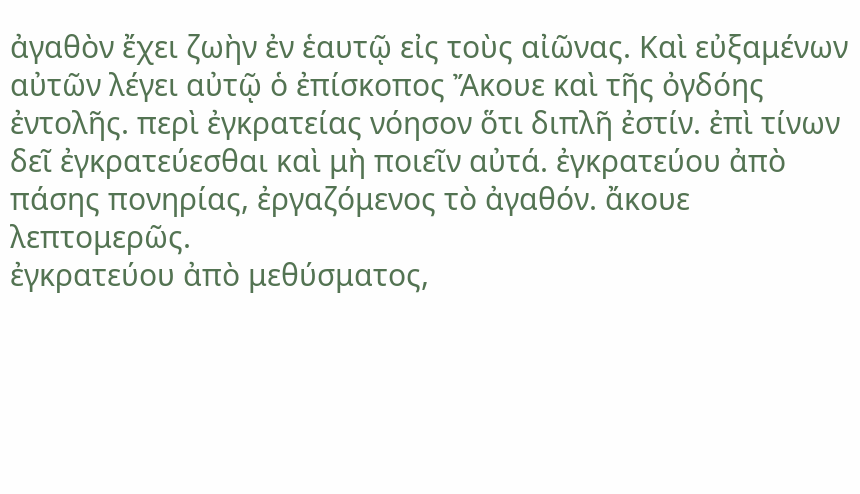ἀγαθὸν ἔχει ζωὴν ἐν ἑαυτῷ εἰς τοὺς αἰῶνας. Καὶ εὐξαμένων αὐτῶν λέγει αὐτῷ ὁ ἐπίσκοπος Ἄκουε καὶ τῆς ὀγδόης ἐντολῆς. περὶ ἐγκρατείας νόησον ὅτι διπλῆ ἐστίν. ἐπὶ τίνων δεῖ ἐγκρατεύεσθαι καὶ μὴ ποιεῖν αὐτά. ἐγκρατεύου ἀπὸ πάσης πονηρίας, ἐργαζόμενος τὸ ἀγαθόν. ἄκουε λεπτομερῶς.
ἐγκρατεύου ἀπὸ μεθύσματος,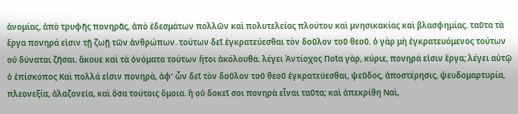ἀνομίας, ἀπὸ τρυφῆς πονηρᾶς, ἀπὸ ἐδεσμάτων πολλῶν καὶ πολυτελείας πλούτου καὶ μνησικακίας καὶ βλασφημίας. ταῦτα τὰ ἔργα πονηρά εἰσιν τῇ ζωῇ τῶν ἀνθρώπων. τούτων δεῖ ἐγκρατεύεσθαι τὸν δοῦλον τοῦ θεοῦ. ὁ γὰρ μὴ ἐγκρατευόμενος τούτων οὐ δύναται ζῆσαι. ἄκουε καὶ τὰ ὀνόματα τούτων ἤτοι ἀκόλουθα. λέγει Ἀντίοχος Ποῖα γὰρ, κύριε, πονηρά εἰσιν ἔργα; λέγει αὐτῷ ὁ ἐπίσκοπος Καὶ πολλά εἰσιν πονηρὰ, ἀφ’ ὧν δεῖ τὸν δοῦλον τοῦ θεοῦ ἐγκρατεύεσθαι, ψεῦδος, ἀποστέρησις, ψευδομαρτυρία, πλεονεξία, ἀλαζονεία, καὶ ὅσα τούτοις ὅμοια. ἢ οὐ δοκεῖ σοι πονηρὰ εἶναι ταῦτα; καὶ ἀπεκρίθη Ναὶ,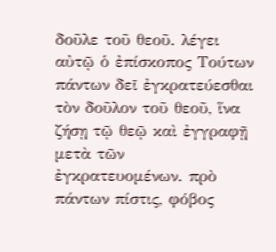δοῦλε τοῦ θεοῦ. λέγει αὐτῷ ὁ ἐπίσκοπος Τούτων πάντων δεῖ ἐγκρατεύεσθαι τὸν δοῦλον τοῦ θεοῦ, ἵνα ζήσῃ τῷ θεῷ καὶ ἐγγραφῇ μετὰ τῶν ἐγκρατευομένων. πρὸ πάντων πίστις, φόβος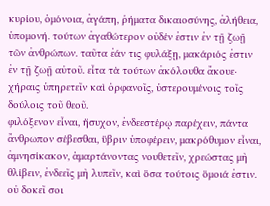κυρίου, ὁμόνοια, ἀγάπη, ῥήματα δικαιοσύνης, ἀλήθεια, ὑπομονή. τούτων ἀγαθώτερον οὐδέν ἐστιν ἐν τῇ ζωῇ τῶν ἀνθρώπων. ταῦτα ἐάν τις φυλάξῃ, μακάριός ἐστιν ἐν τῇ ζωῇ αὐτοῦ. εἶτα τὰ τούτων ἀκόλουθα ἄκουε· χήραις ὑπηρετεῖν καὶ ὀρφανοῖς, ὑστερουμένοις τοῖς δούλοις τοῦ θεοῦ.
φιλόξενον εἶναι, ἥσυχον, ἐνδεεστέρῳ παρέχειν, πάντα ἄνθρωπον σέβεσθαι, ὕβριν ὑποφέρειν, μακρόθυμον εἶναι, ἀμνησίκακον, ἁμαρτάνοντας νουθετεῖν, χρεώστας μὴ θλίβειν, ἐνδεεῖς μὴ λυπεῖν, καὶ ὅσα τούτοις ὅμοιά ἐστιν. οὐ δοκεῖ σοι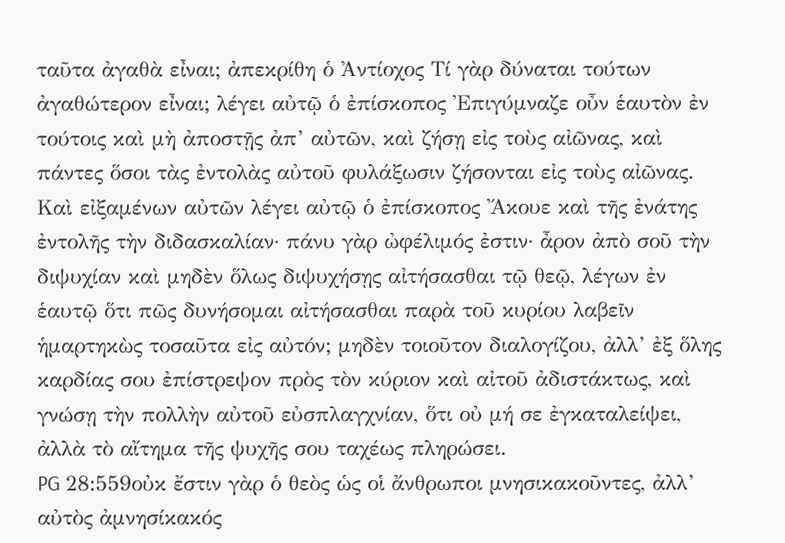ταῦτα ἀγαθὰ εἶναι; ἀπεκρίθη ὁ Ἀντίοχος Τί γὰρ δύναται τούτων ἀγαθώτερον εἶναι; λέγει αὐτῷ ὁ ἐπίσκοπος Ἐπιγύμναζε οὖν ἑαυτὸν ἐν τούτοις καὶ μὴ ἀποστῇς ἀπ’ αὐτῶν, καὶ ζήσῃ εἰς τοὺς αἰῶνας, καὶ πάντες ὅσοι τὰς ἐντολὰς αὐτοῦ φυλάξωσιν ζήσονται εἰς τοὺς αἰῶνας. Καὶ εἰξαμένων αὐτῶν λέγει αὐτῷ ὁ ἐπίσκοπος Ἄκουε καὶ τῆς ἐνάτης ἐντολῆς τὴν διδασκαλίαν· πάνυ γὰρ ὠφέλιμός ἐστιν· ἆρον ἀπὸ σοῦ τὴν διψυχίαν καὶ μηδὲν ὅλως διψυχήσῃς αἰτήσασθαι τῷ θεῷ, λέγων ἐν ἑαυτῷ ὅτι πῶς δυνήσομαι αἰτήσασθαι παρὰ τοῦ κυρίου λαβεῖν ἡμαρτηκὼς τοσαῦτα εἰς αὐτόν; μηδὲν τοιοῦτον διαλογίζου, ἀλλ’ ἐξ ὅλης καρδίας σου ἐπίστρεψον πρὸς τὸν κύριον καὶ αἰτοῦ ἀδιστάκτως, καὶ γνώσῃ τὴν πολλὴν αὐτοῦ εὐσπλαγχνίαν, ὅτι οὐ μή σε ἐγκαταλείψει, ἀλλὰ τὸ αἴτημα τῆς ψυχῆς σου ταχέως πληρώσει.
PG 28:559οὐκ ἔστιν γὰρ ὁ θεὸς ὡς οἱ ἄνθρωποι μνησικακοῦντες, ἀλλ’ αὐτὸς ἀμνησίκακός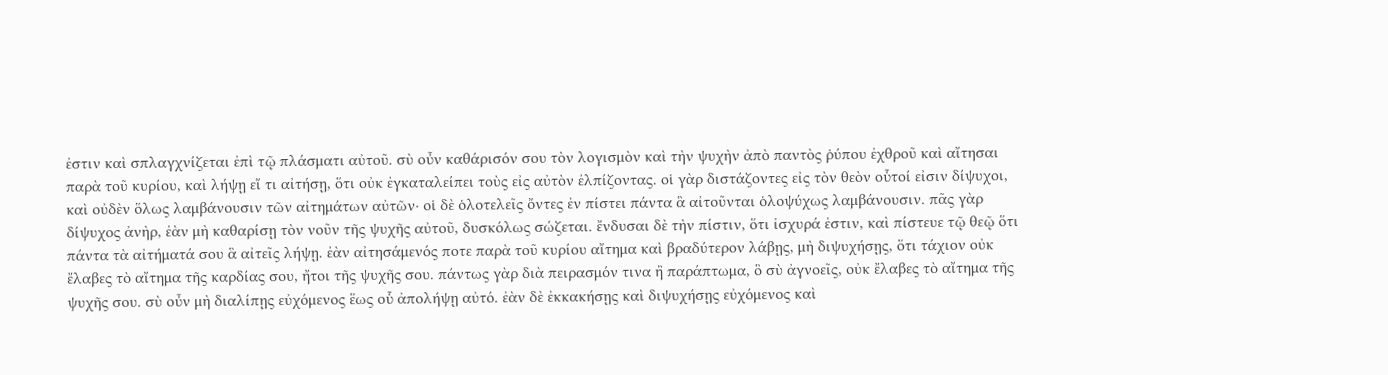ἐστιν καὶ σπλαγχνίζεται ἐπὶ τῷ πλάσματι αὐτοῦ. σὺ οὖν καθάρισόν σου τὸν λογισμὸν καὶ τὴν ψυχὴν ἀπὸ παντὸς ῥύπου ἐχθροῦ καὶ αἴτησαι παρὰ τοῦ κυρίου, καὶ λήψῃ εἴ τι αἰτήσῃ, ὅτι οὐκ ἐγκαταλείπει τοὺς εἰς αὐτὸν ἐλπίζοντας. οἱ γὰρ διστάζοντες εἰς τὸν θεὸν οὗτοί εἰσιν δίψυχοι, καὶ οὐδὲν ὅλως λαμβάνουσιν τῶν αἰτημάτων αὐτῶν· οἱ δὲ ὁλοτελεῖς ὄντες ἐν πίστει πάντα ἃ αἰτοῦνται ὁλοψύχως λαμβάνουσιν. πᾶς γὰρ δίψυχος ἀνὴρ, ἐὰν μὴ καθαρίσῃ τὸν νοῦν τῆς ψυχῆς αὐτοῦ, δυσκόλως σώζεται. ἔνδυσαι δὲ τὴν πίστιν, ὅτι ἰσχυρά ἐστιν, καὶ πίστευε τῷ θεῷ ὅτι πάντα τὰ αἰτήματά σου ἃ αἰτεῖς λήψῃ. ἐὰν αἰτησάμενός ποτε παρὰ τοῦ κυρίου αἴτημα καὶ βραδύτερον λάβῃς, μὴ διψυχήσῃς, ὅτι τάχιον οὐκ ἔλαβες τὸ αἴτημα τῆς καρδίας σου, ἤτοι τῆς ψυχῆς σου. πάντως γὰρ διὰ πειρασμόν τινα ἢ παράπτωμα, ὃ σὺ ἀγνοεῖς, οὐκ ἔλαβες τὸ αἴτημα τῆς ψυχῆς σου. σὺ οὖν μὴ διαλίπῃς εὐχόμενος ἕως οὗ ἀπολήψῃ αὐτό. ἐὰν δὲ ἐκκακήσῃς καὶ διψυχήσῃς εὐχόμενος καὶ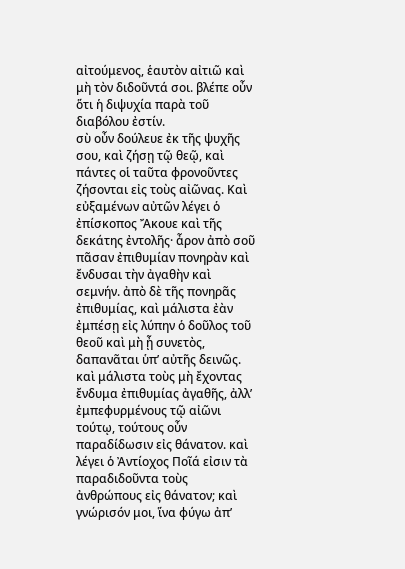αἰτούμενος, ἑαυτὸν αἰτιῶ καὶ μὴ τὸν διδοῦντά σοι. βλέπε οὖν ὅτι ἡ διψυχία παρὰ τοῦ διαβόλου ἐστίν.
σὺ οὖν δούλευε ἐκ τῆς ψυχῆς σου, καὶ ζήσῃ τῷ θεῷ, καὶ πάντες οἱ ταῦτα φρονοῦντες ζήσονται εἰς τοὺς αἰῶνας. Καὶ εὐξαμένων αὐτῶν λέγει ὁ ἐπίσκοπος Ἄκουε καὶ τῆς δεκάτης ἐντολῆς· ἆρον ἀπὸ σοῦ πᾶσαν ἐπιθυμίαν πονηρὰν καὶ ἔνδυσαι τὴν ἀγαθὴν καὶ σεμνήν. ἀπὸ δὲ τῆς πονηρᾶς ἐπιθυμίας, καὶ μάλιστα ἐὰν ἐμπέσῃ εἰς λύπην ὁ δοῦλος τοῦ θεοῦ καὶ μὴ ᾖ συνετὸς, δαπανᾶται ὑπ’ αὐτῆς δεινῶς. καὶ μάλιστα τοὺς μὴ ἔχοντας ἔνδυμα ἐπιθυμίας ἀγαθῆς, ἀλλ’ ἐμπεφυρμένους τῷ αἰῶνι τούτῳ, τούτους οὖν παραδίδωσιν εἰς θάνατον. καὶ λέγει ὁ Ἀντίοχος Ποῖά εἰσιν τὰ παραδιδοῦντα τοὺς ἀνθρώπους εἰς θάνατον; καὶ γνώρισόν μοι, ἵνα φύγω ἀπ’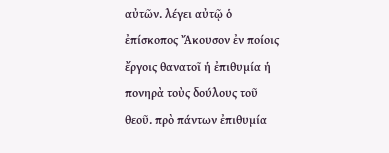αὐτῶν. λέγει αὐτῷ ὁ ἐπίσκοπος Ἄκουσον ἐν ποίοις ἔργοις θανατοῖ ἡ ἐπιθυμία ἡ πονηρὰ τοὺς δούλους τοῦ θεοῦ. πρὸ πάντων ἐπιθυμία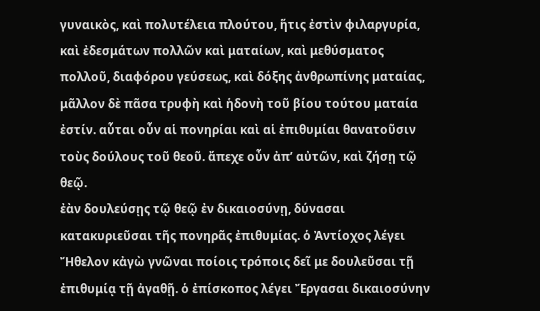γυναικὸς, καὶ πολυτέλεια πλούτου, ἥτις ἐστὶν φιλαργυρία, καὶ ἐδεσμάτων πολλῶν καὶ ματαίων, καὶ μεθύσματος πολλοῦ, διαφόρου γεύσεως, καὶ δόξης ἀνθρωπίνης ματαίας, μᾶλλον δὲ πᾶσα τρυφὴ καὶ ἡδονὴ τοῦ βίου τούτου ματαία ἐστίν. αὗται οὖν αἱ πονηρίαι καὶ αἱ ἐπιθυμίαι θανατοῦσιν τοὺς δούλους τοῦ θεοῦ. ἄπεχε οὖν ἀπ’ αὐτῶν, καὶ ζήσῃ τῷ θεῷ.
ἐὰν δουλεύσῃς τῷ θεῷ ἐν δικαιοσύνῃ, δύνασαι κατακυριεῦσαι τῆς πονηρᾶς ἐπιθυμίας. ὁ Ἀντίοχος λέγει Ἤθελον κἀγὼ γνῶναι ποίοις τρόποις δεῖ με δουλεῦσαι τῇ ἐπιθυμίᾳ τῇ ἀγαθῇ. ὁ ἐπίσκοπος λέγει Ἔργασαι δικαιοσύνην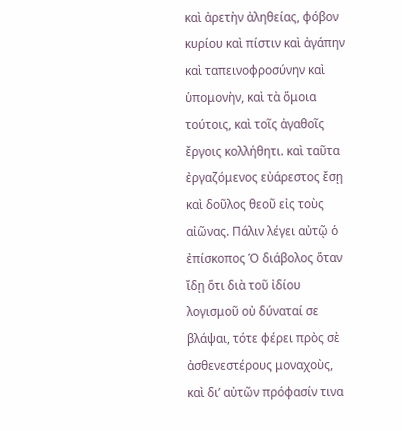καὶ ἀρετὴν ἀληθείας, φόβον κυρίου καὶ πίστιν καὶ ἀγάπην καὶ ταπεινοφροσύνην καὶ ὑπομονὴν, καὶ τὰ ὅμοια τούτοις, καὶ τοῖς ἀγαθοῖς ἔργοις κολλήθητι. καὶ ταῦτα ἐργαζόμενος εὐάρεστος ἔσῃ καὶ δοῦλος θεοῦ εἰς τοὺς αἰῶνας. Πάλιν λέγει αὐτῷ ὁ ἐπίσκοπος Ὁ διάβολος ὅταν ἴδῃ ὅτι διὰ τοῦ ἰδίου λογισμοῦ οὐ δύναταί σε βλάψαι, τότε φέρει πρὸς σὲ ἀσθενεστέρους μοναχοὺς, καὶ δι’ αὐτῶν πρόφασίν τινα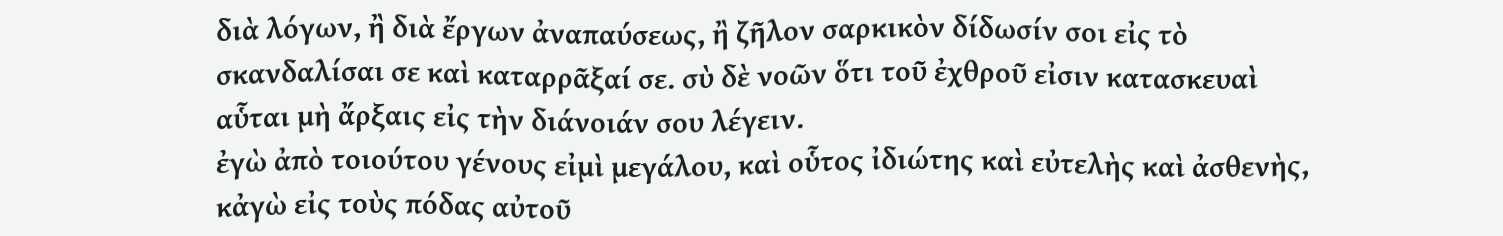διὰ λόγων, ἢ διὰ ἔργων ἀναπαύσεως, ἢ ζῆλον σαρκικὸν δίδωσίν σοι εἰς τὸ σκανδαλίσαι σε καὶ καταρρᾶξαί σε. σὺ δὲ νοῶν ὅτι τοῦ ἐχθροῦ εἰσιν κατασκευαὶ αὗται μὴ ἄρξαις εἰς τὴν διάνοιάν σου λέγειν.
ἐγὼ ἀπὸ τοιούτου γένους εἰμὶ μεγάλου, καὶ οὗτος ἰδιώτης καὶ εὐτελὴς καὶ ἀσθενὴς, κἀγὼ εἰς τοὺς πόδας αὐτοῦ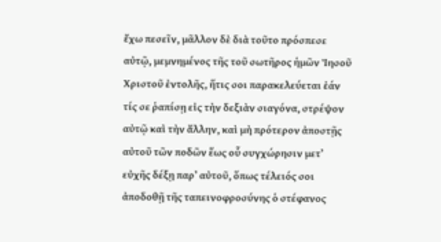ἔχω πεσεῖν, μᾶλλον δὲ διὰ τοῦτο πρόσπεσε αὐτῷ, μεμνημένος τῆς τοῦ σωτῆρος ἡμῶν Ἰησοῦ Χριστοῦ ἐντολῆς, ἥτις σοι παρακελεύεται ἐάν τίς σε ῥαπίσῃ εἰς τὴν δεξιὰν σιαγόνα, στρέψον αὐτῷ καὶ τὴν ἄλλην, καὶ μὴ πρότερον ἀποστῇς αὐτοῦ τῶν ποδῶν ἕως οὗ συγχώρησιν μετ’ εὐχῆς δέξῃ παρ’ αὐτοῦ, ὅπως τέλειός σοι ἀποδοθῇ τῆς ταπεινοφροσύνης ὁ στέφανος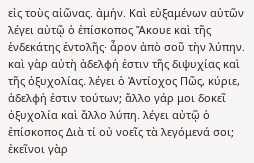εἰς τοὺς αἰῶνας. ἀμήν. Καὶ εὐξαμένων αὐτῶν λέγει αὐτῷ ὁ ἐπίσκοπος Ἄκουε καὶ τῆς ἑνδεκάτης ἐντολῆς· ἆρον ἀπὸ σοῦ τὴν λύπην. καὶ γὰρ αὐτὴ ἀδελφή ἐστιν τῆς διψυχίας καὶ τῆς ὀξυχολίας. λέγει ὁ Ἀντίοχος Πῶς, κύριε, ἀδελφή ἐστιν τούτων; ἄλλο γάρ μοι δοκεῖ ὀξυχολία καὶ ἄλλο λύπη. λέγει αὐτῷ ὁ ἐπίσκοπος Διὰ τί οὐ νοεῖς τὰ λεγόμενά σοι; ἐκεῖνοι γὰρ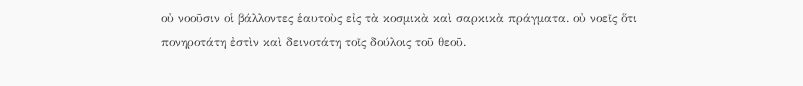οὐ νοοῦσιν οἱ βάλλοντες ἑαυτοὺς εἰς τὰ κοσμικὰ καὶ σαρκικὰ πράγματα. οὐ νοεῖς ὅτι πονηροτάτη ἐστὶν καὶ δεινοτάτη τοῖς δούλοις τοῦ θεοῦ.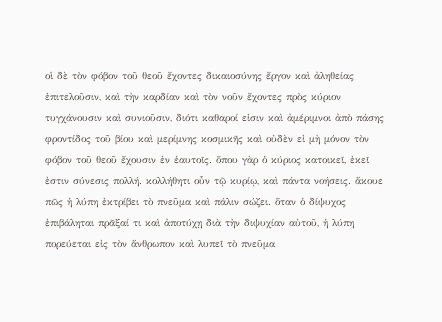οἱ δὲ τὸν φόβον τοῦ θεοῦ ἔχοντες δικαιοσύνης ἔργον καὶ ἀληθείας ἐπιτελοῦσιν, καὶ τὴν καρδίαν καὶ τὸν νοῦν ἔχοντες πρὸς κύριον τυγχάνουσιν καὶ συνιοῦσιν, διότι καθαροί εἰσιν καὶ ἀμέριμνοι ἀπὸ πάσης φροντίδος τοῦ βίου καὶ μερίμνης κοσμικῆς καὶ οὐδὲν εἰ μὴ μόνον τὸν φόβον τοῦ θεοῦ ἔχουσιν ἐν ἑαυτοῖς. ὅπου γὰρ ὁ κύριος κατοικεῖ, ἐκεῖ ἐστιν σύνεσις πολλή. κολλήθητι οὖν τῷ κυρίῳ, καὶ πάντα νοήσεις. ἄκουε πῶς ἡ λύπη ἐκτρίβει τὸ πνεῦμα καὶ πάλιν σώζει. ὅταν ὁ δίψυχος ἐπιβάληται πρᾶξαί τι καὶ ἀποτύχῃ διὰ τὴν διψυχίαν αὐτοῦ, ἡ λύπη πορεύεται εἰς τὸν ἄνθρωπον καὶ λυπεῖ τὸ πνεῦμα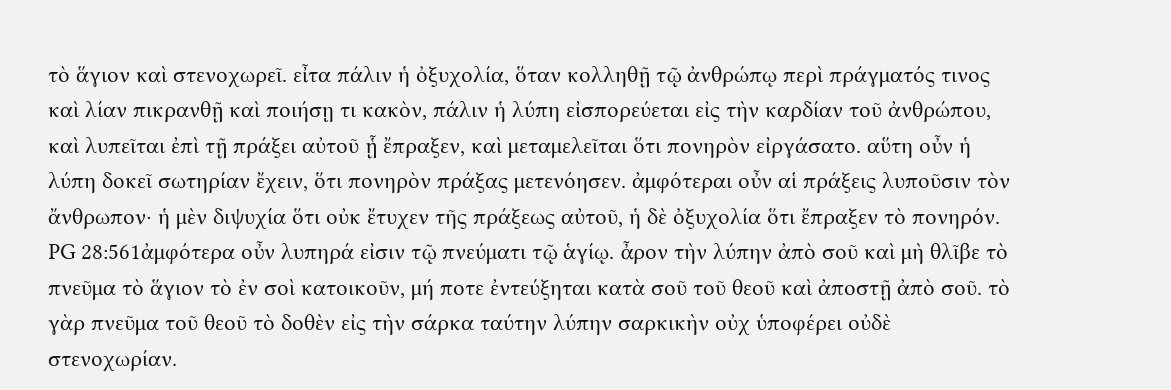τὸ ἅγιον καὶ στενοχωρεῖ. εἶτα πάλιν ἡ ὀξυχολία, ὅταν κολληθῇ τῷ ἀνθρώπῳ περὶ πράγματός τινος καὶ λίαν πικρανθῇ καὶ ποιήσῃ τι κακὸν, πάλιν ἡ λύπη εἰσπορεύεται εἰς τὴν καρδίαν τοῦ ἀνθρώπου, καὶ λυπεῖται ἐπὶ τῇ πράξει αὐτοῦ ᾗ ἔπραξεν, καὶ μεταμελεῖται ὅτι πονηρὸν εἰργάσατο. αὕτη οὖν ἡ λύπη δοκεῖ σωτηρίαν ἔχειν, ὅτι πονηρὸν πράξας μετενόησεν. ἀμφότεραι οὖν αἱ πράξεις λυποῦσιν τὸν ἄνθρωπον· ἡ μὲν διψυχία ὅτι οὐκ ἔτυχεν τῆς πράξεως αὐτοῦ, ἡ δὲ ὀξυχολία ὅτι ἔπραξεν τὸ πονηρόν.
PG 28:561ἀμφότερα οὖν λυπηρά εἰσιν τῷ πνεύματι τῷ ἁγίῳ. ἆρον τὴν λύπην ἀπὸ σοῦ καὶ μὴ θλῖβε τὸ πνεῦμα τὸ ἅγιον τὸ ἐν σοὶ κατοικοῦν, μή ποτε ἐντεύξηται κατὰ σοῦ τοῦ θεοῦ καὶ ἀποστῇ ἀπὸ σοῦ. τὸ γὰρ πνεῦμα τοῦ θεοῦ τὸ δοθὲν εἰς τὴν σάρκα ταύτην λύπην σαρκικὴν οὐχ ὑποφέρει οὐδὲ στενοχωρίαν.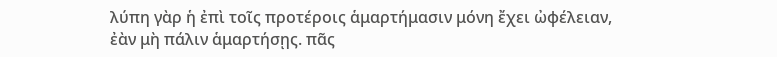λύπη γὰρ ἡ ἐπὶ τοῖς προτέροις ἁμαρτήμασιν μόνη ἔχει ὠφέλειαν, ἐὰν μὴ πάλιν ἁμαρτήσῃς. πᾶς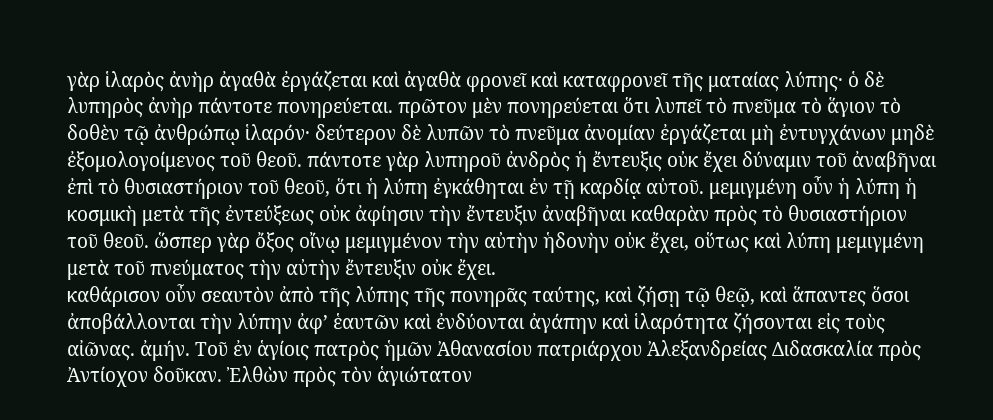γὰρ ἱλαρὸς ἀνὴρ ἀγαθὰ ἐργάζεται καὶ ἀγαθὰ φρονεῖ καὶ καταφρονεῖ τῆς ματαίας λύπης· ὁ δὲ λυπηρὸς ἀνὴρ πάντοτε πονηρεύεται. πρῶτον μὲν πονηρεύεται ὅτι λυπεῖ τὸ πνεῦμα τὸ ἅγιον τὸ δοθὲν τῷ ἀνθρώπῳ ἱλαρόν· δεύτερον δὲ λυπῶν τὸ πνεῦμα ἀνομίαν ἐργάζεται μὴ ἐντυγχάνων μηδὲ ἐξομολογοίμενος τοῦ θεοῦ. πάντοτε γὰρ λυπηροῦ ἀνδρὸς ἡ ἔντευξις οὐκ ἔχει δύναμιν τοῦ ἀναβῆναι ἐπὶ τὸ θυσιαστήριον τοῦ θεοῦ, ὅτι ἡ λύπη ἐγκάθηται ἐν τῇ καρδίᾳ αὐτοῦ. μεμιγμένη οὖν ἡ λύπη ἡ κοσμικὴ μετὰ τῆς ἐντεύξεως οὐκ ἀφίησιν τὴν ἔντευξιν ἀναβῆναι καθαρὰν πρὸς τὸ θυσιαστήριον τοῦ θεοῦ. ὥσπερ γὰρ ὄξος οἴνῳ μεμιγμένον τὴν αὐτὴν ἡδονὴν οὐκ ἔχει, οὕτως καὶ λύπη μεμιγμένη μετὰ τοῦ πνεύματος τὴν αὐτὴν ἔντευξιν οὐκ ἔχει.
καθάρισον οὖν σεαυτὸν ἀπὸ τῆς λύπης τῆς πονηρᾶς ταύτης, καὶ ζήσῃ τῷ θεῷ, καὶ ἅπαντες ὅσοι ἀποβάλλονται τὴν λύπην ἀφ’ ἑαυτῶν καὶ ἐνδύονται ἀγάπην καὶ ἱλαρότητα ζήσονται εἰς τοὺς αἰῶνας. ἀμήν. Τοῦ ἐν ἁγίοις πατρὸς ἡμῶν Ἀθανασίου πατριάρχου Ἀλεξανδρείας Διδασκαλία πρὸς Ἀντίοχον δοῦκαν. Ἐλθὼν πρὸς τὸν ἁγιώτατον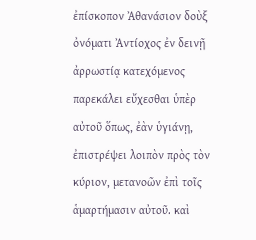ἐπίσκοπον Ἀθανάσιον δοὺξ ὀνόματι Ἀντίοχος ἐν δεινῇ ἀρρωστίᾳ κατεχόμενος παρεκάλει εὔχεσθαι ὑπὲρ αὐτοῦ ὅπως, ἐὰν ὑγιάνῃ, ἐπιστρέψει λοιπὸν πρὸς τὸν κύριον, μετανοῶν ἐπὶ τοῖς ἁμαρτήμασιν αὐτοῦ. καὶ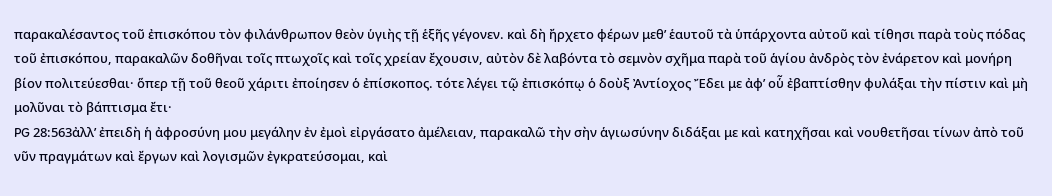παρακαλέσαντος τοῦ ἐπισκόπου τὸν φιλάνθρωπον θεὸν ὑγιὴς τῇ ἑξῆς γέγονεν. καὶ δὴ ἤρχετο φέρων μεθ’ ἑαυτοῦ τὰ ὑπάρχοντα αὐτοῦ καὶ τίθησι παρὰ τοὺς πόδας τοῦ ἐπισκόπου, παρακαλῶν δοθῆναι τοῖς πτωχοῖς καὶ τοῖς χρείαν ἔχουσιν, αὐτὸν δὲ λαβόντα τὸ σεμνὸν σχῆμα παρὰ τοῦ ἁγίου ἀνδρὸς τὸν ἐνάρετον καὶ μονήρη βίον πολιτεύεσθαι· ὅπερ τῇ τοῦ θεοῦ χάριτι ἐποίησεν ὁ ἐπίσκοπος. τότε λέγει τῷ ἐπισκόπῳ ὁ δοὺξ Ἀντίοχος Ἔδει με ἀφ’ οὗ ἐβαπτίσθην φυλάξαι τὴν πίστιν καὶ μὴ μολῦναι τὸ βάπτισμα ἔτι·
PG 28:563ἀλλ’ ἐπειδὴ ἡ ἀφροσύνη μου μεγάλην ἐν ἐμοὶ εἰργάσατο ἀμέλειαν, παρακαλῶ τὴν σὴν ἁγιωσύνην διδάξαι με καὶ κατηχῆσαι καὶ νουθετῆσαι τίνων ἀπὸ τοῦ νῦν πραγμάτων καὶ ἔργων καὶ λογισμῶν ἐγκρατεύσομαι, καὶ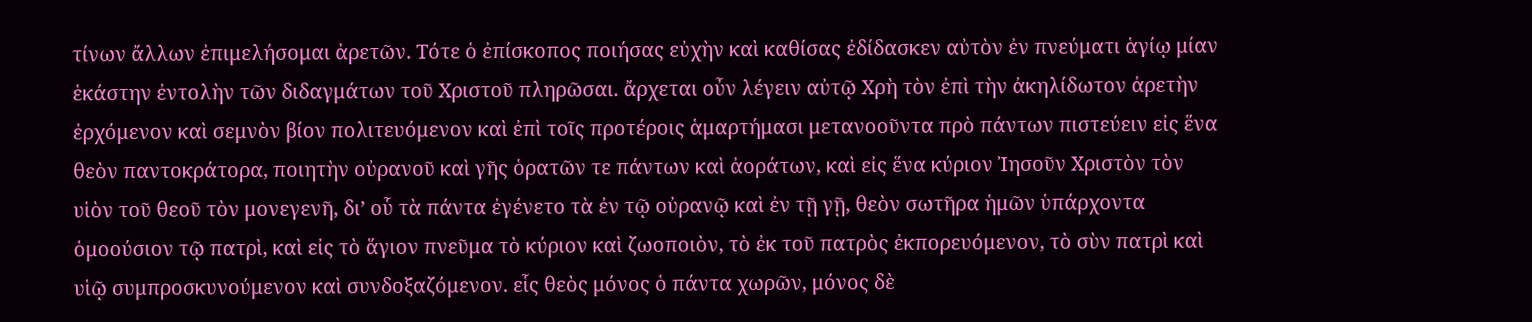τίνων ἄλλων ἐπιμελήσομαι ἀρετῶν. Τότε ὁ ἐπίσκοπος ποιήσας εὐχὴν καὶ καθίσας ἐδίδασκεν αὐτὸν ἐν πνεύματι ἁγίῳ μίαν ἑκάστην ἐντολὴν τῶν διδαγμάτων τοῦ Χριστοῦ πληρῶσαι. ἄρχεται οὖν λέγειν αὐτῷ Χρὴ τὸν ἐπὶ τὴν ἀκηλίδωτον ἀρετὴν ἐρχόμενον καὶ σεμνὸν βίον πολιτευόμενον καὶ ἐπὶ τοῖς προτέροις ἁμαρτήμασι μετανοοῦντα πρὸ πάντων πιστεύειν εἰς ἕνα θεὸν παντοκράτορα, ποιητὴν οὐρανοῦ καὶ γῆς ὁρατῶν τε πάντων καὶ ἀοράτων, καὶ εἰς ἕνα κύριον Ἰησοῦν Χριστὸν τὸν υἱὸν τοῦ θεοῦ τὸν μονεγενῆ, δι’ οὗ τὰ πάντα ἐγένετο τὰ ἐν τῷ οὐρανῷ καὶ ἐν τῇ γῇ, θεὸν σωτῆρα ἡμῶν ὑπάρχοντα ὁμοούσιον τῷ πατρὶ, καὶ εἰς τὸ ἅγιον πνεῦμα τὸ κύριον καὶ ζωοποιὸν, τὸ ἐκ τοῦ πατρὸς ἐκπορευόμενον, τὸ σὺν πατρὶ καὶ υἱῷ συμπροσκυνούμενον καὶ συνδοξαζόμενον. εἷς θεὸς μόνος ὁ πάντα χωρῶν, μόνος δὲ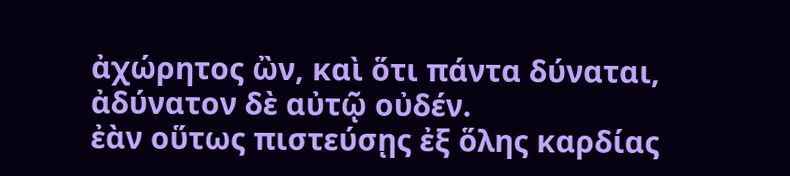ἀχώρητος ὢν, καὶ ὅτι πάντα δύναται, ἀδύνατον δὲ αὐτῷ οὐδέν.
ἐὰν οὕτως πιστεύσῃς ἐξ ὅλης καρδίας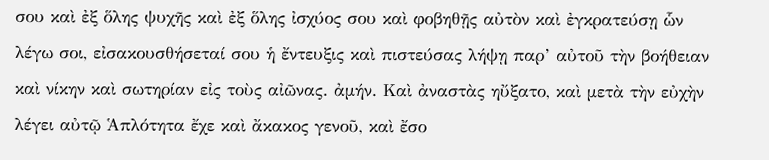σου καὶ ἐξ ὅλης ψυχῆς καὶ ἐξ ὅλης ἰσχύος σου καὶ φοβηθῇς αὐτὸν καὶ ἐγκρατεύσῃ ὧν λέγω σοι, εἰσακουσθήσεταί σου ἡ ἔντευξις καὶ πιστεύσας λήψῃ παρ’ αὐτοῦ τὴν βοήθειαν καὶ νίκην καὶ σωτηρίαν εἰς τοὺς αἰῶνας. ἀμήν. Καὶ ἀναστὰς ηὔξατο, καὶ μετὰ τὴν εὐχὴν λέγει αὐτῷ Ἁπλότητα ἔχε καὶ ἄκακος γενοῦ, καὶ ἔσο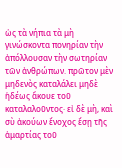ὡς τὰ νήπια τὰ μὴ γινώσκοντα πονηρίαν τὴν ἀπόλλουσαν τὴν σωτηρίαν τῶν ἀνθρώπων. πρῶτον μὲν μηδενὸς καταλάλει μηδὲ ἡδέως ἄκουε τοῦ καταλαλοῦντος· εἰ δὲ μὴ, καὶ σὺ ἀκούων ἔνοχος ἔσῃ τῆς ἁμαρτίας τοῦ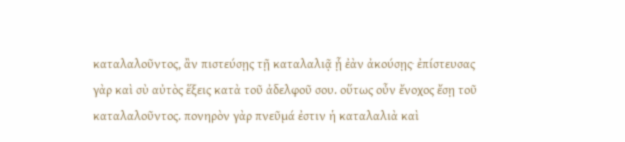καταλαλοῦντος, ἂν πιστεύσῃς τῇ καταλαλιᾷ ᾗ ἐὰν ἀκούσῃς· ἐπίστευσας γὰρ καὶ σὺ αὐτὸς ἕξεις κατὰ τοῦ ἀδελφοῦ σου. οὕτως οὖν ἔνοχος ἔσῃ τοῦ καταλαλοῦντος. πονηρὸν γὰρ πνεῦμά ἐστιν ἡ καταλαλιὰ καὶ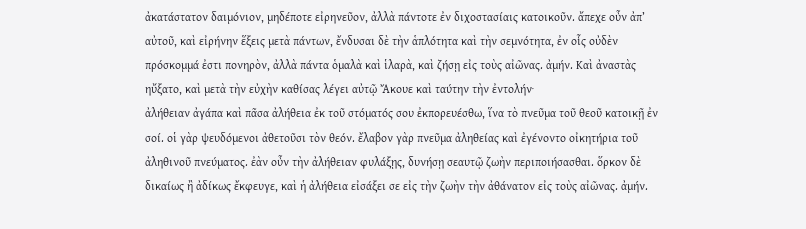ἀκατάστατον δαιμόνιον, μηδέποτε εἰρηνεῦον, ἀλλὰ πάντοτε ἐν διχοστασίαις κατοικοῦν. ἄπεχε οὖν ἀπ’ αὐτοῦ, καὶ εἰρήνην ἕξεις μετὰ πάντων, ἔνδυσαι δὲ τὴν ἁπλότητα καὶ τὴν σεμνότητα, ἐν οἷς οὐδὲν πρόσκομμά ἐστι πονηρὸν, ἀλλὰ πάντα ὁμαλὰ καὶ ἱλαρὰ, καὶ ζήσῃ εἰς τοὺς αἰῶνας. ἀμήν. Καὶ ἀναστὰς ηὔξατο, καὶ μετὰ τὴν εὐχὴν καθίσας λέγει αὐτῷ Ἄκουε καὶ ταύτην τὴν ἐντολήν·
ἀλήθειαν ἀγάπα καὶ πᾶσα ἀλήθεια ἐκ τοῦ στόματός σου ἐκπορευέσθω, ἵνα τὸ πνεῦμα τοῦ θεοῦ κατοικῇ ἐν σοί. οἱ γὰρ ψευδόμενοι ἀθετοῦσι τὸν θεόν. ἔλαβον γὰρ πνεῦμα ἀληθείας καὶ ἐγένοντο οἰκητήρια τοῦ ἀληθινοῦ πνεύματος. ἐὰν οὖν τὴν ἀλήθειαν φυλάξῃς, δυνήσῃ σεαυτῷ ζωὴν περιποιήσασθαι. ὅρκον δὲ δικαίως ἢ ἀδίκως ἔκφευγε, καὶ ἡ ἀλήθεια εἰσάξει σε εἰς τὴν ζωὴν τὴν ἀθάνατον εἰς τοὺς αἰῶνας. ἀμήν.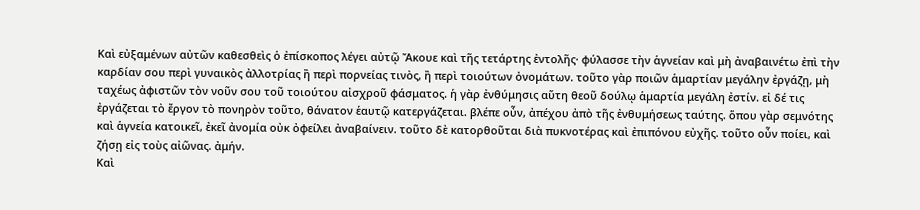Καὶ εὐξαμένων αὐτῶν καθεσθεὶς ὁ ἐπίσκοπος λέγει αὐτῷ Ἄκουε καὶ τῆς τετάρτης ἐντολῆς· φύλασσε τὴν ἁγνείαν καὶ μὴ ἀναβαινέτω ἐπὶ τὴν καρδίαν σου περὶ γυναικὸς ἀλλοτρίας ἢ περὶ πορνείας τινὸς, ἢ περὶ τοιούτων ὀνομάτων. τοῦτο γὰρ ποιῶν ἁμαρτίαν μεγάλην ἐργάζῃ, μὴ ταχέως ἀφιστῶν τὸν νοῦν σου τοῦ τοιούτου αἰσχροῦ φάσματος. ἡ γὰρ ἐνθύμησις αὕτη θεοῦ δούλῳ ἁμαρτία μεγάλη ἐστίν. εἰ δέ τις ἐργάζεται τὸ ἔργον τὸ πονηρὸν τοῦτο, θάνατον ἑαυτῷ κατεργάζεται. βλέπε οὖν, ἀπέχου ἀπὸ τῆς ἐνθυμήσεως ταύτης. ὅπου γὰρ σεμνότης καὶ ἁγνεία κατοικεῖ, ἐκεῖ ἀνομία οὐκ ὀφείλει ἀναβαίνειν. τοῦτο δὲ κατορθοῦται διὰ πυκνοτέρας καὶ ἐπιπόνου εὐχῆς. τοῦτο οὖν ποίει, καὶ ζήσῃ εἰς τοὺς αἰῶνας. ἀμήν.
Καὶ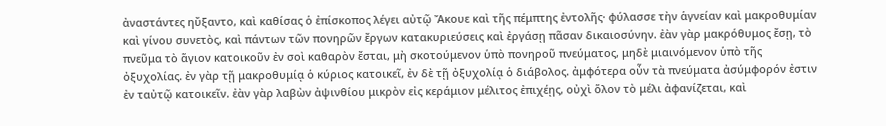ἀναστάντες ηὔξαντο, καὶ καθίσας ὁ ἐπίσκοπος λέγει αὐτῷ Ἄκουε καὶ τῆς πέμπτης ἐντολῆς· φύλασσε τὴν ἁγνείαν καὶ μακροθυμίαν καὶ γίνου συνετὸς, καὶ πάντων τῶν πονηρῶν ἔργων κατακυριεύσεις καὶ ἐργάσῃ πᾶσαν δικαιοσύνην. ἐὰν γὰρ μακρόθυμος ἔσῃ, τὸ πνεῦμα τὸ ἅγιον κατοικοῦν ἐν σοὶ καθαρὸν ἔσται, μὴ σκοτούμενον ὑπὸ πονηροῦ πνεύματος, μηδὲ μιαινόμενον ὑπὸ τῆς ὀξυχολίας. ἐν γὰρ τῇ μακροθυμίᾳ ὁ κύριος κατοικεῖ, ἐν δὲ τῇ ὀξυχολίᾳ ὁ διάβολος. ἀμφότερα οὖν τὰ πνεύματα ἀσύμφορόν ἐστιν ἐν ταὐτῷ κατοικεῖν. ἐὰν γὰρ λαβὼν ἀψινθίου μικρὸν εἰς κεράμιον μέλιτος ἐπιχέῃς, οὐχὶ ὅλον τὸ μέλι ἀφανίζεται, καὶ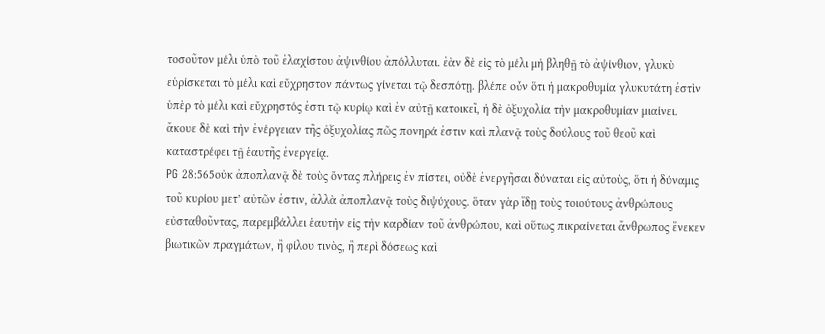τοσοῦτον μέλι ὑπὸ τοῦ ἐλαχίστου ἀψινθίου ἀπόλλυται. ἐὰν δὲ εἰς τὸ μέλι μὴ βληθῇ τὸ ἀψίνθιον, γλυκὺ εὑρίσκεται τὸ μέλι καὶ εὔχρηστον πάντως γίνεται τῷ δεσπότῃ. βλέπε οὖν ὅτι ἡ μακροθυμία γλυκυτάτη ἐστὶν ὑπὲρ τὸ μέλι καὶ εὔχρηστός ἐστι τῷ κυρίῳ καὶ ἐν αὐτῇ κατοικεῖ, ἡ δὲ ὀξυχολία τὴν μακροθυμίαν μιαίνει. ἄκουε δὲ καὶ τὴν ἐνέργειαν τῆς ὀξυχολίας πῶς πονηρά ἐστιν καὶ πλανᾷ τοὺς δούλους τοῦ θεοῦ καὶ καταστρέφει τῇ ἑαυτῆς ἐνεργείᾳ.
PG 28:565οὐκ ἀποπλανᾷ δὲ τοὺς ὄντας πλήρεις ἐν πίστει, οὐδὲ ἐνεργῆσαι δύναται εἰς αὐτοὺς, ὅτι ἡ δύναμις τοῦ κυρίου μετ’ αὐτῶν ἐστιν, ἀλλὰ ἀποπλανᾷ τοὺς διψύχους. ὅταν γὰρ ἴδῃ τοὺς τοιούτους ἀνθρώπους εὐσταθοῦντας, παρεμβάλλει ἑαυτὴν εἰς τὴν καρδίαν τοῦ ἀνθρώπου, καὶ οὕτως πικραίνεται ἄνθρωπος ἕνεκεν βιωτικῶν πραγμάτων, ἢ φίλου τινὸς, ἢ περὶ δόσεως καὶ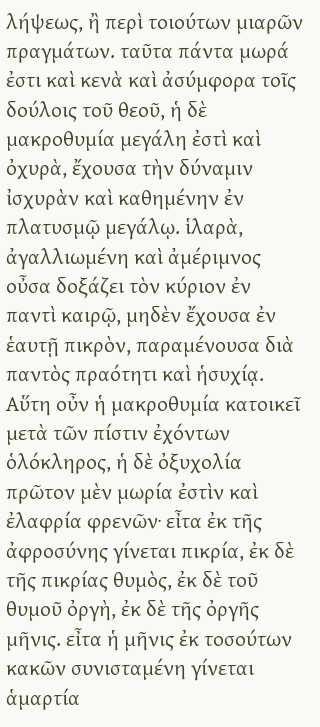λήψεως, ἢ περὶ τοιούτων μιαρῶν πραγμάτων. ταῦτα πάντα μωρά ἐστι καὶ κενὰ καὶ ἀσύμφορα τοῖς δούλοις τοῦ θεοῦ, ἡ δὲ μακροθυμία μεγάλη ἐστὶ καὶ ὀχυρὰ, ἔχουσα τὴν δύναμιν ἰσχυρὰν καὶ καθημένην ἐν πλατυσμῷ μεγάλῳ. ἱλαρὰ, ἀγαλλιωμένη καὶ ἀμέριμνος οὖσα δοξάζει τὸν κύριον ἐν παντὶ καιρῷ, μηδὲν ἔχουσα ἐν ἑαυτῇ πικρὸν, παραμένουσα διὰ παντὸς πραότητι καὶ ἡσυχίᾳ. Αὕτη οὖν ἡ μακροθυμία κατοικεῖ μετὰ τῶν πίστιν ἐχόντων ὁλόκληρος, ἡ δὲ ὀξυχολία πρῶτον μὲν μωρία ἐστὶν καὶ ἐλαφρία φρενῶν· εἶτα ἐκ τῆς ἀφροσύνης γίνεται πικρία, ἐκ δὲ τῆς πικρίας θυμὸς, ἐκ δὲ τοῦ θυμοῦ ὀργὴ, ἐκ δὲ τῆς ὀργῆς μῆνις. εἶτα ἡ μῆνις ἐκ τοσούτων κακῶν συνισταμένη γίνεται ἁμαρτία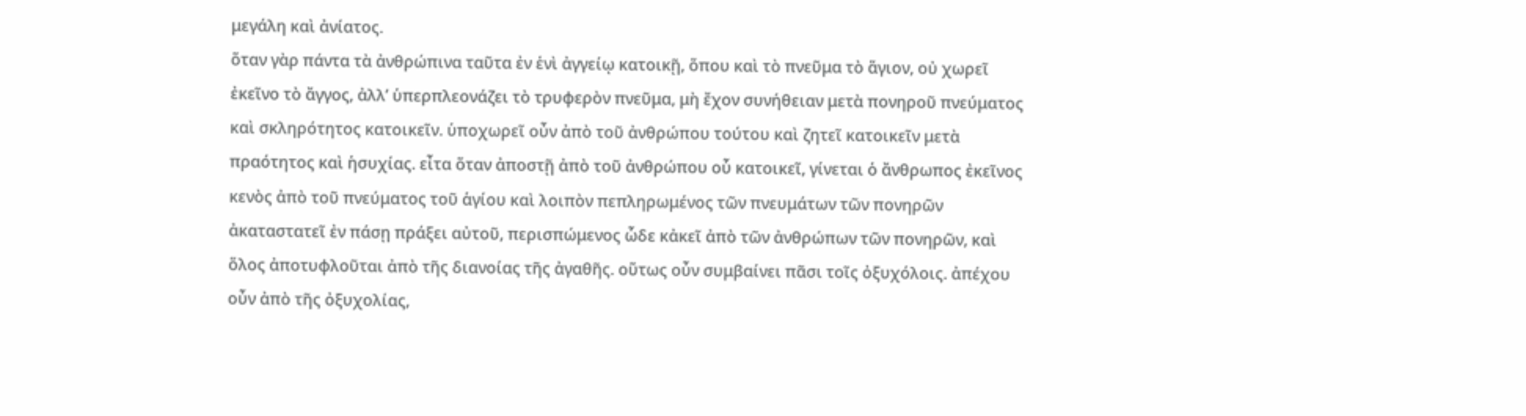μεγάλη καὶ ἀνίατος.
ὅταν γὰρ πάντα τὰ ἀνθρώπινα ταῦτα ἐν ἑνὶ ἀγγείῳ κατοικῇ, ὅπου καὶ τὸ πνεῦμα τὸ ἅγιον, οὐ χωρεῖ ἐκεῖνο τὸ ἄγγος, ἀλλ’ ὑπερπλεονάζει τὸ τρυφερὸν πνεῦμα, μὴ ἔχον συνήθειαν μετὰ πονηροῦ πνεύματος καὶ σκληρότητος κατοικεῖν. ὑποχωρεῖ οὖν ἀπὸ τοῦ ἀνθρώπου τούτου καὶ ζητεῖ κατοικεῖν μετὰ πραότητος καὶ ἡσυχίας. εἶτα ὅταν ἀποστῇ ἀπὸ τοῦ ἀνθρώπου οὗ κατοικεῖ, γίνεται ὁ ἄνθρωπος ἐκεῖνος κενὸς ἀπὸ τοῦ πνεύματος τοῦ ἁγίου καὶ λοιπὸν πεπληρωμένος τῶν πνευμάτων τῶν πονηρῶν ἀκαταστατεῖ ἐν πάσῃ πράξει αὐτοῦ, περισπώμενος ὧδε κἀκεῖ ἀπὸ τῶν ἀνθρώπων τῶν πονηρῶν, καὶ ὅλος ἀποτυφλοῦται ἀπὸ τῆς διανοίας τῆς ἀγαθῆς. οὕτως οὖν συμβαίνει πᾶσι τοῖς ὀξυχόλοις. ἀπέχου οὖν ἀπὸ τῆς ὀξυχολίας,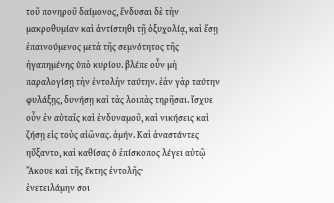τοῦ πονηροῦ δαίμονος, ἔνδυσαι δὲ τὴν μακροθυμίαν καὶ ἀντίστηθι τῇ ὀξυχολίᾳ, καὶ ἔσῃ ἐπαινούμενος μετὰ τῆς σεμνότητος τῆς ἠγαπημένης ὑπὸ κυρίου. βλέπε οὖν μὴ παραλογίσῃ τὴν ἐντολὴν ταύτην. ἐὰν γὰρ ταύτην φυλάξῃς, δυνήσῃ καὶ τὰς λοιπὰς τηρῆσαι. ἴσχυε οὖν ἐν αὐταῖς καὶ ἐνδυναμοῦ, καὶ νικήσεις καὶ ζήσῃ εἰς τοὺς αἰῶνας. ἀμήν. Καὶ ἀναστάντες ηὔξαντο, καὶ καθίσας ὁ ἐπίσκοπος λέγει αὐτῷ Ἄκουε καὶ τῆς ἕκτης ἐντολῆς·
ἐνετειλάμην σοι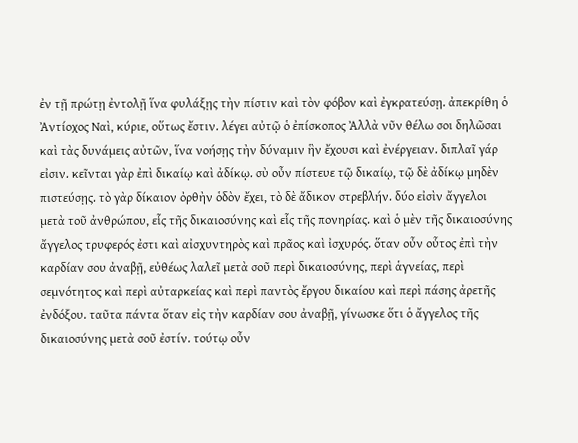ἐν τῇ πρώτῃ ἐντολῇ ἵνα φυλάξῃς τὴν πίστιν καὶ τὸν φόβον καὶ ἐγκρατεύσῃ. ἀπεκρίθη ὁ Ἀντίοχος Ναὶ, κύριε, οὕτως ἔστιν. λέγει αὐτῷ ὁ ἐπίσκοπος Ἀλλὰ νῦν θέλω σοι δηλῶσαι καὶ τὰς δυνάμεις αὐτῶν, ἵνα νοήσῃς τὴν δύναμιν ἣν ἔχουσι καὶ ἐνέργειαν. διπλαῖ γάρ εἰσιν. κεῖνται γὰρ ἐπὶ δικαίῳ καὶ ἀδίκῳ. σὺ οὖν πίστευε τῷ δικαίῳ, τῷ δὲ ἀδίκῳ μηδὲν πιστεύσῃς. τὸ γὰρ δίκαιον ὀρθὴν ὁδὸν ἔχει, τὸ δὲ ἄδικον στρεβλήν. δύο εἰσὶν ἄγγελοι μετὰ τοῦ ἀνθρώπου, εἷς τῆς δικαιοσύνης καὶ εἷς τῆς πονηρίας. καὶ ὁ μὲν τῆς δικαιοσύνης ἄγγελος τρυφερός ἐστι καὶ αἰσχυντηρὸς καὶ πρᾶος καὶ ἰσχυρός. ὅταν οὖν οὗτος ἐπὶ τὴν καρδίαν σου ἀναβῇ, εὐθέως λαλεῖ μετὰ σοῦ περὶ δικαιοσύνης, περὶ ἁγνείας, περὶ σεμνότητος καὶ περὶ αὐταρκείας καὶ περὶ παντὸς ἔργου δικαίου καὶ περὶ πάσης ἀρετῆς ἐνδόξου. ταῦτα πάντα ὅταν εἰς τὴν καρδίαν σου ἀναβῇ, γίνωσκε ὅτι ὁ ἄγγελος τῆς δικαιοσύνης μετὰ σοῦ ἐστίν. τούτῳ οὖν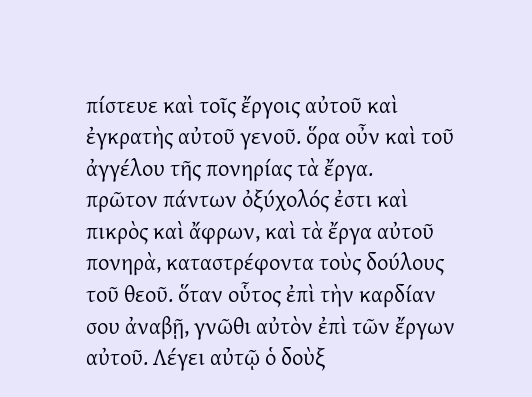πίστευε καὶ τοῖς ἔργοις αὐτοῦ καὶ ἐγκρατὴς αὐτοῦ γενοῦ. ὅρα οὖν καὶ τοῦ ἀγγέλου τῆς πονηρίας τὰ ἔργα.
πρῶτον πάντων ὀξύχολός ἐστι καὶ πικρὸς καὶ ἄφρων, καὶ τὰ ἔργα αὐτοῦ πονηρὰ, καταστρέφοντα τοὺς δούλους τοῦ θεοῦ. ὅταν οὗτος ἐπὶ τὴν καρδίαν σου ἀναβῇ, γνῶθι αὐτὸν ἐπὶ τῶν ἔργων αὐτοῦ. Λέγει αὐτῷ ὁ δοὺξ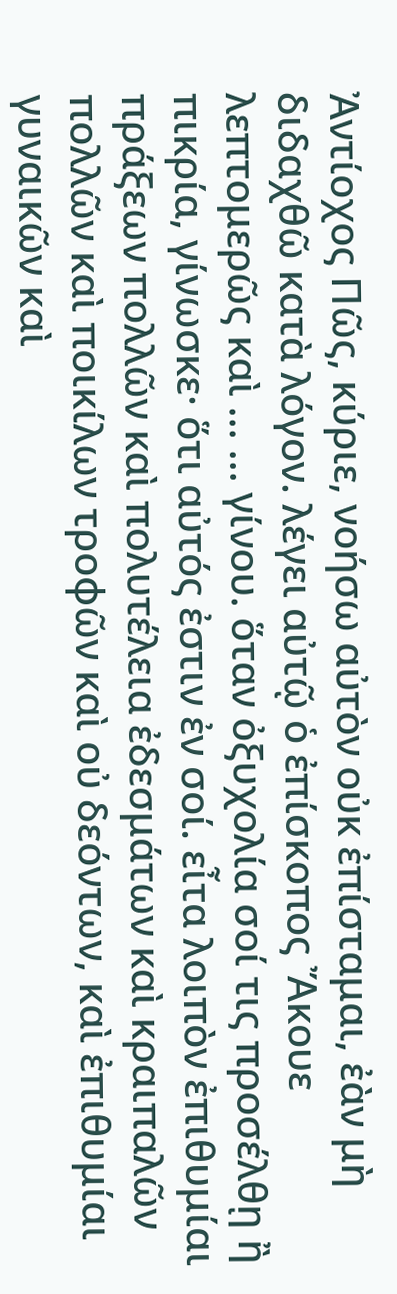Ἀντίοχος Πῶς, κύριε, νοήσω αὐτὸν οὐκ ἐπίσταμαι, ἐὰν μὴ διδαχθῶ κατὰ λόγον. λέγει αὐτῷ ὁ ἐπίσκοπος Ἄκουε λεπτομερῶς καὶ ... ... γίνου. ὅταν ὀξυχολία σοί τις προσέλθῃ ἢ πικρία, γίνωσκε· ὅτι αὐτός ἐστιν ἐν σοί. εἶτα λοιπὸν ἐπιθυμίαι πράξεων πολλῶν καὶ πολυτέλεια ἐδεσμάτων καὶ κραιπαλῶν πολλῶν καὶ ποικίλων τροφῶν καὶ οὐ δεόντων, καὶ ἐπιθυμίαι γυναικῶν καὶ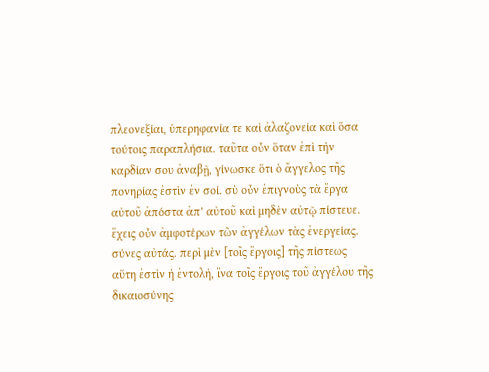πλεονεξίαι, ὑπερηφανία τε καὶ ἀλαζονεία καὶ ὅσα τούτοις παραπλήσια. ταῦτα οὖν ὅταν ἐπὶ τὴν καρδίαν σου ἀναβῇ, γίνωσκε ὅτι ὁ ἄγγελος τῆς πονηρίας ἐστὶν ἐν σοί. σὺ οὖν ἐπιγνοὺς τὰ ἔργα αὐτοῦ ἀπόστα ἀπ’ αὐτοῦ καὶ μηδὲν αὐτῷ πίστευε. ἔχεις οὖν ἀμφοτέρων τῶν ἀγγέλων τὰς ἐνεργείας. σύνες αὐτάς. περὶ μὲν [τοῖς ἔργοις] τῆς πίστεως αὕτη ἐστὶν ἡ ἐντολὴ, ἵνα τοῖς ἔργοις τοῦ ἀγγέλου τῆς δικαιοσύνης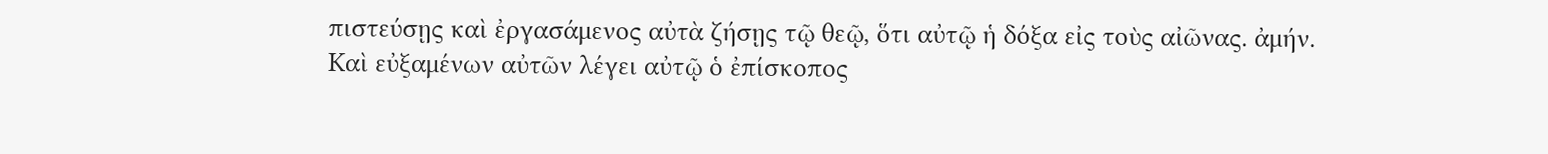πιστεύσῃς καὶ ἐργασάμενος αὐτὰ ζήσῃς τῷ θεῷ, ὅτι αὐτῷ ἡ δόξα εἰς τοὺς αἰῶνας. ἀμήν.
Καὶ εὐξαμένων αὐτῶν λέγει αὐτῷ ὁ ἐπίσκοπος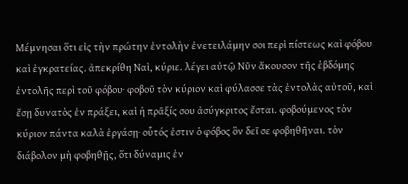Μέμνησαι ὅτι εἰς τὴν πρώτην ἐντολὴν ἐνετειλάμην σοι περὶ πίστεως καὶ φόβου καὶ ἐγκρατείας. ἀπεκρίθη Ναὶ, κύριε. λέγει αὐτῷ Νῦν ἄκουσον τῆς ἑβδόμης ἐντολῆς περὶ τοῦ φόβου· φοβοῦ τὸν κύριον καὶ φύλασσε τὰς ἐντολὰς αὐτοῦ, καὶ ἔσῃ δυνατὸς ἐν πράξει, καὶ ἡ πρᾶξίς σου ἀσύγκριτος ἔσται. φοβούμενος τὸν κύριον πάντα καλὰ ἐργάσῃ· οὗτός ἐστιν ὁ φόβος ὃν δεῖ σε φοβηθῆναι. τὸν διάβολον μὴ φοβηθῇς, ὅτι δύναμις ἐν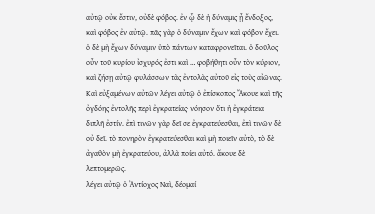αὐτῷ οὐκ ἔστιν, οὐδὲ φόβος. ἐν ᾧ δὲ ἡ δύναμις ᾖ ἔνδοξος, καὶ φόβος ἐν αὐτῷ. πᾶς γὰρ ὁ δύναμιν ἔχων καὶ φόβον ἔχει. ὁ δὲ μὴ ἔχων δύναμιν ὑπὸ πάντων καταφρονεῖται. ὁ δοῦλος οὖν τοῦ κυρίου ἰσχυρός ἐστι καὶ … φοβήθητι οὖν τὸν κύριον, καὶ ζήσῃ αὐτῷ φυλάσσων τὰς ἐντολὰς αὐτοῦ εἰς τοὺς αἰῶνας. Καὶ εὐξαμένων αὐτῶν λέγει αὐτῷ ὁ ἐπίσκοπος Ἄκουε καὶ τῆς ὀγδόης ἐντολῆς περὶ ἐγκρατείας· νόησον ὅτι ἡ ἐγκράτεια διπλῆ ἐστίν. ἐπὶ τινῶν γὰρ δεῖ σε ἐγκρατεύεσθαι, ἐπὶ τινῶν δὲ οὐ δεῖ. τὸ πονηρὸν ἐγκρατεύεσθαι καὶ μὴ ποιεῖν αὐτὸ, τὸ δὲ ἀγαθὸν μὴ ἐγκρατεύου, ἀλλὰ ποίει αὐτό. ἄκουε δὲ λεπτομερῶς.
λέγει αὐτῷ ὁ Ἀντίοχος Ναὶ, δέομαί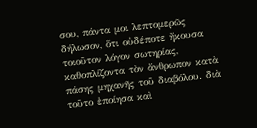σου, πάντα μοι λεπτομερῶς δήλωσον, ὅτι οὐδέποτε ἤκουσα τοιοῦτον λόγον σωτηρίας, καθοπλίζοντα τὸν ἄνθρωπον κατὰ πάσης μηχανῆς τοῦ διαβόλου. διὰ τοῦτο ἐποίησα καὶ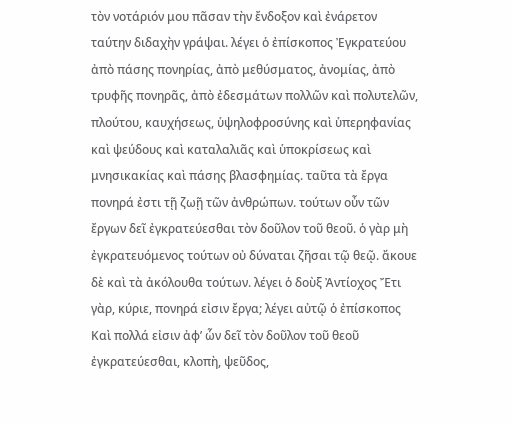τὸν νοτάριόν μου πᾶσαν τὴν ἔνδοξον καὶ ἐνάρετον ταύτην διδαχὴν γράψαι. λέγει ὁ ἐπίσκοπος Ἐγκρατεύου ἀπὸ πάσης πονηρίας, ἀπὸ μεθύσματος, ἀνομίας, ἀπὸ τρυφῆς πονηρᾶς, ἀπὸ ἐδεσμάτων πολλῶν καὶ πολυτελῶν, πλούτου, καυχήσεως, ὑψηλοφροσύνης καὶ ὑπερηφανίας καὶ ψεύδους καὶ καταλαλιᾶς καὶ ὑποκρίσεως καὶ μνησικακίας καὶ πάσης βλασφημίας. ταῦτα τὰ ἔργα πονηρά ἐστι τῇ ζωῇ τῶν ἀνθρώπων. τούτων οὖν τῶν ἔργων δεῖ ἐγκρατεύεσθαι τὸν δοῦλον τοῦ θεοῦ. ὁ γὰρ μὴ ἐγκρατευόμενος τούτων οὐ δύναται ζῆσαι τῷ θεῷ. ἄκουε δὲ καὶ τὰ ἀκόλουθα τούτων. λέγει ὁ δοὺξ Ἀντίοχος Ἔτι γὰρ, κύριε, πονηρά εἰσιν ἔργα; λέγει αὐτῷ ὁ ἐπίσκοπος Καὶ πολλά εἰσιν ἀφ’ ὧν δεῖ τὸν δοῦλον τοῦ θεοῦ ἐγκρατεύεσθαι, κλοπὴ, ψεῦδος,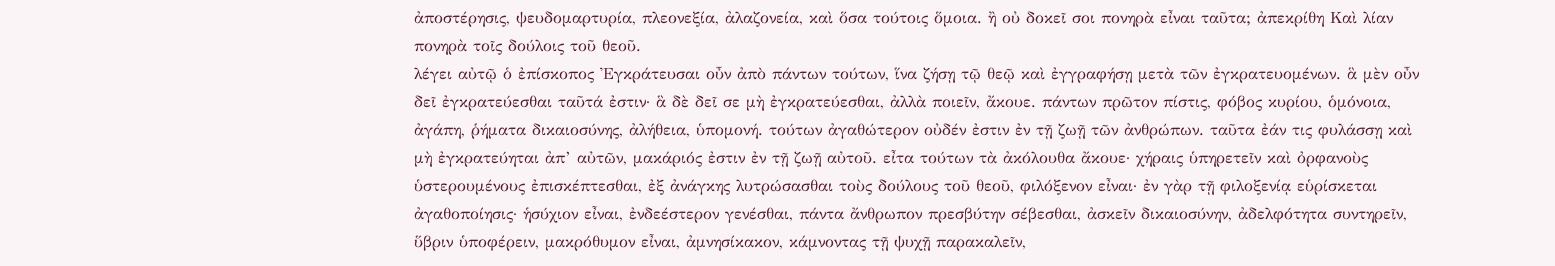ἀποστέρησις, ψευδομαρτυρία, πλεονεξία, ἀλαζονεία, καὶ ὅσα τούτοις ὅμοια. ἢ οὐ δοκεῖ σοι πονηρὰ εἶναι ταῦτα; ἀπεκρίθη Καὶ λίαν πονηρὰ τοῖς δούλοις τοῦ θεοῦ.
λέγει αὐτῷ ὁ ἐπίσκοπος Ἐγκράτευσαι οὖν ἀπὸ πάντων τούτων, ἵνα ζήσῃ τῷ θεῷ καὶ ἐγγραφήσῃ μετὰ τῶν ἐγκρατευομένων. ἃ μὲν οὖν δεῖ ἐγκρατεύεσθαι ταῦτά ἐστιν· ἃ δὲ δεῖ σε μὴ ἐγκρατεύεσθαι, ἀλλὰ ποιεῖν, ἄκουε. πάντων πρῶτον πίστις, φόβος κυρίου, ὁμόνοια, ἀγάπη, ῥήματα δικαιοσύνης, ἀλήθεια, ὑπομονή. τούτων ἀγαθώτερον οὐδέν ἐστιν ἐν τῇ ζωῇ τῶν ἀνθρώπων. ταῦτα ἐάν τις φυλάσσῃ καὶ μὴ ἐγκρατεύηται ἀπ’ αὐτῶν, μακάριός ἐστιν ἐν τῇ ζωῇ αὐτοῦ. εἶτα τούτων τὰ ἀκόλουθα ἄκουε· χήραις ὑπηρετεῖν καὶ ὀρφανοὺς ὑστερουμένους ἐπισκέπτεσθαι, ἐξ ἀνάγκης λυτρώσασθαι τοὺς δούλους τοῦ θεοῦ, φιλόξενον εἶναι· ἐν γὰρ τῇ φιλοξενίᾳ εὑρίσκεται ἀγαθοποίησις· ἡσύχιον εἶναι, ἐνδεέστερον γενέσθαι, πάντα ἄνθρωπον πρεσβύτην σέβεσθαι, ἀσκεῖν δικαιοσύνην, ἀδελφότητα συντηρεῖν, ὕβριν ὑποφέρειν, μακρόθυμον εἶναι, ἀμνησίκακον, κάμνοντας τῇ ψυχῇ παρακαλεῖν,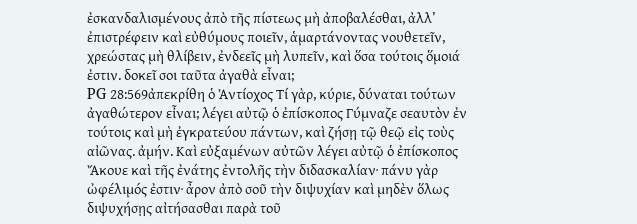ἐσκανδαλισμένους ἀπὸ τῆς πίστεως μὴ ἀποβαλέσθαι, ἀλλ’ ἐπιστρέφειν καὶ εὐθύμους ποιεῖν, ἁμαρτάνοντας νουθετεῖν, χρεώστας μὴ θλίβειν, ἐνδεεῖς μὴ λυπεῖν, καὶ ὅσα τούτοις ὅμοιά ἐστιν. δοκεῖ σοι ταῦτα ἀγαθὰ εἶναι;
PG 28:569ἀπεκρίθη ὁ Ἀντίοχος Τί γὰρ, κύριε, δύναται τούτων ἀγαθώτερον εἶναι; λέγει αὐτῷ ὁ ἐπίσκοπος Γύμναζε σεαυτὸν ἐν τούτοις καὶ μὴ ἐγκρατεύου πάντων, καὶ ζήσῃ τῷ θεῷ εἰς τοὺς αἰῶνας. ἀμήν. Καὶ εὐξαμένων αὐτῶν λέγει αὐτῷ ὁ ἐπίσκοπος Ἄκουε καὶ τῆς ἐνάτης ἐντολῆς τὴν διδασκαλίαν· πάνυ γὰρ ὠφέλιμός ἐστιν· ἆρον ἀπὸ σοῦ τὴν διψυχίαν καὶ μηδὲν ὅλως διψυχήσῃς αἰτήσασθαι παρὰ τοῦ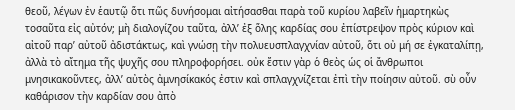θεοῦ, λέγων ἐν ἑαυτῷ ὅτι πῶς δυνήσομαι αἰτήσασθαι παρὰ τοῦ κυρίου λαβεῖν ἡμαρτηκὼς τοσαῦτα εἰς αὐτόν; μὴ διαλογίζου ταῦτα, ἀλλ’ ἐξ ὅλης καρδίας σου ἐπίστρεψον πρὸς κύριον καὶ αἰτοῦ παρ’ αὐτοῦ ἀδιστάκτως, καὶ γνώσῃ τὴν πολυευσπλαγχνίαν αὐτοῦ, ὅτι οὐ μή σε ἐγκαταλίπῃ, ἀλλὰ τὸ αἴτημα τῆς ψυχῆς σου πληροφορήσει. οὐκ ἔστιν γὰρ ὁ θεὸς ὡς οἱ ἄνθρωποι μνησικακοῦντες, ἀλλ’ αὐτὸς ἀμνησίκακός ἐστιν καὶ σπλαγχνίζεται ἐπὶ τὴν ποίησιν αὐτοῦ. σὺ οὖν καθάρισον τὴν καρδίαν σου ἀπὸ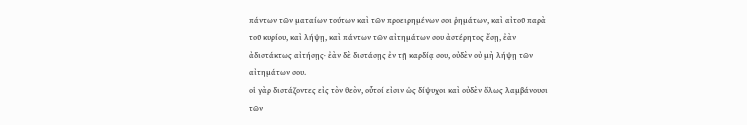πάντων τῶν ματαίων τούτων καὶ τῶν προειρημένων σοι ῥημάτων, καὶ αἰτοῦ παρὰ τοῦ κυρίου, καὶ λήψῃ, καὶ πάντων τῶν αἰτημάτων σου ἀστέρητος ἔσῃ, ἐὰν ἀδιστάκτως αἰτήσῃς· ἐὰν δὲ διστάσῃς ἐν τῇ καρδίᾳ σου, οὐδὲν οὐ μὴ λήψῃ τῶν αἰτημάτων σου.
οἱ γὰρ διστάζοντες εἰς τὸν θεὸν, οὗτοί εἰσιν ὡς δίψυχοι καὶ οὐδὲν ὅλως λαμβάνουσι τῶν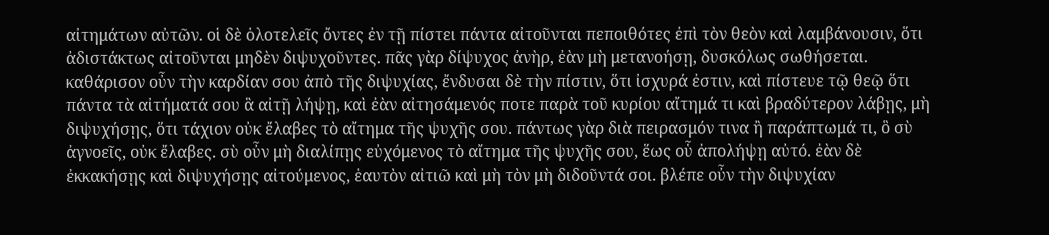αἰτημάτων αὐτῶν. οἱ δὲ ὁλοτελεῖς ὄντες ἐν τῇ πίστει πάντα αἰτοῦνται πεποιθότες ἐπὶ τὸν θεὸν καὶ λαμβάνουσιν, ὅτι ἀδιστάκτως αἰτοῦνται μηδὲν διψυχοῦντες. πᾶς γὰρ δίψυχος ἀνὴρ, ἐὰν μὴ μετανοήσῃ, δυσκόλως σωθήσεται. καθάρισον οὖν τὴν καρδίαν σου ἀπὸ τῆς διψυχίας, ἔνδυσαι δὲ τὴν πίστιν, ὅτι ἰσχυρά ἐστιν, καὶ πίστευε τῷ θεῷ ὅτι πάντα τὰ αἰτήματά σου ἃ αἰτῇ λήψῃ, καὶ ἐὰν αἰτησάμενός ποτε παρὰ τοῦ κυρίου αἴτημά τι καὶ βραδύτερον λάβῃς, μὴ διψυχήσῃς, ὅτι τάχιον οὐκ ἔλαβες τὸ αἴτημα τῆς ψυχῆς σου. πάντως γὰρ διὰ πειρασμόν τινα ἢ παράπτωμά τι, ὃ σὺ ἀγνοεῖς, οὐκ ἔλαβες. σὺ οὖν μὴ διαλίπῃς εὐχόμενος τὸ αἴτημα τῆς ψυχῆς σου, ἕως οὗ ἀπολήψῃ αὐτό. ἐὰν δὲ ἐκκακήσῃς καὶ διψυχήσῃς αἰτούμενος, ἑαυτὸν αἰτιῶ καὶ μὴ τὸν μὴ διδοῦντά σοι. βλέπε οὖν τὴν διψυχίαν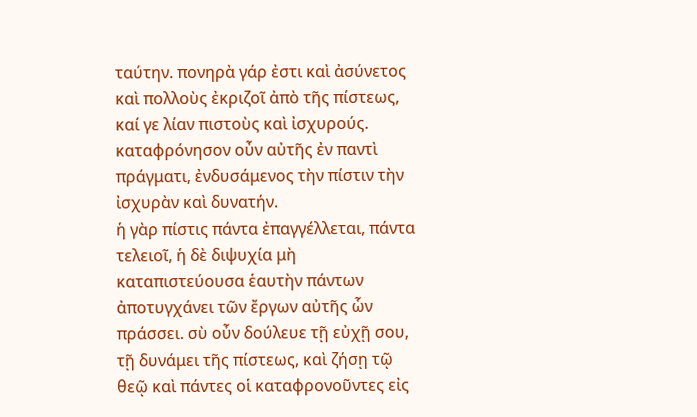ταύτην. πονηρὰ γάρ ἐστι καὶ ἀσύνετος καὶ πολλοὺς ἐκριζοῖ ἀπὸ τῆς πίστεως, καί γε λίαν πιστοὺς καὶ ἰσχυρούς. καταφρόνησον οὖν αὐτῆς ἐν παντὶ πράγματι, ἐνδυσάμενος τὴν πίστιν τὴν ἰσχυρὰν καὶ δυνατήν.
ἡ γὰρ πίστις πάντα ἐπαγγέλλεται, πάντα τελειοῖ, ἡ δὲ διψυχία μὴ καταπιστεύουσα ἑαυτὴν πάντων ἀποτυγχάνει τῶν ἔργων αὐτῆς ὧν πράσσει. σὺ οὖν δούλευε τῇ εὐχῇ σου, τῇ δυνάμει τῆς πίστεως, καὶ ζήσῃ τῷ θεῷ καὶ πάντες οἱ καταφρονοῦντες εἰς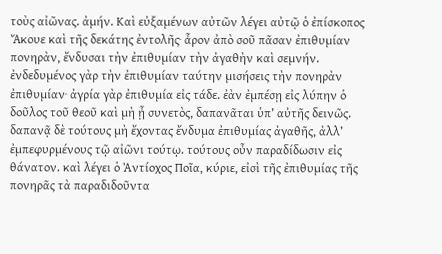τοὺς αἰῶνας. ἀμήν. Καὶ εὐξαμένων αὐτῶν λέγει αὐτῷ ὁ ἐπίσκοπος Ἄκουε καὶ τῆς δεκάτης ἐντολῆς· ἆρον ἀπὸ σοῦ πᾶσαν ἐπιθυμίαν πονηρὰν, ἔνδυσαι τὴν ἐπιθυμίαν τὴν ἀγαθὴν καὶ σεμνήν. ἐνδεδυμένος γὰρ τὴν ἐπιθυμίαν ταύτην μισήσεις τὴν πονηρὰν ἐπιθυμίαν· ἀγρία γὰρ ἐπιθυμία εἰς τάδε. ἐὰν ἐμπέσῃ εἰς λύπην ὁ δοῦλος τοῦ θεοῦ καὶ μὴ ᾖ συνετὸς, δαπανᾶται ὑπ’ αὐτῆς δεινῶς. δαπανᾷ δὲ τούτους μὴ ἔχοντας ἔνδυμα ἐπιθυμίας ἀγαθῆς, ἀλλ’ ἐμπεφυρμένους τῷ αἰῶνι τούτῳ. τούτους οὖν παραδίδωσιν εἰς θάνατον. καὶ λέγει ὁ Ἀντίοχος Ποῖα, κύριε, εἰσὶ τῆς ἐπιθυμίας τῆς πονηρᾶς τὰ παραδιδοῦντα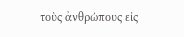τοὺς ἀνθρώπους εἰς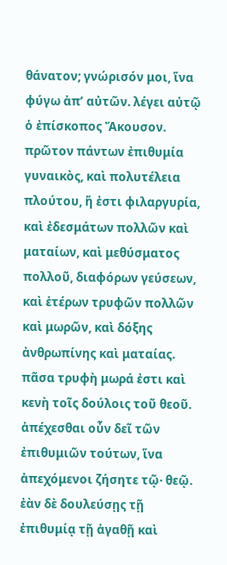θάνατον; γνώρισόν μοι, ἵνα φύγω ἀπ’ αὐτῶν. λέγει αὐτῷ ὁ ἐπίσκοπος Ἄκουσον.
πρῶτον πάντων ἐπιθυμία γυναικὸς, καὶ πολυτέλεια πλούτου, ἥ ἐστι φιλαργυρία, καὶ ἐδεσμάτων πολλῶν καὶ ματαίων, καὶ μεθύσματος πολλοῦ, διαφόρων γεύσεων, καὶ ἑτέρων τρυφῶν πολλῶν καὶ μωρῶν, καὶ δόξης ἀνθρωπίνης καὶ ματαίας. πᾶσα τρυφὴ μωρά ἐστι καὶ κενὴ τοῖς δούλοις τοῦ θεοῦ. ἀπέχεσθαι οὖν δεῖ τῶν ἐπιθυμιῶν τούτων, ἵνα ἀπεχόμενοι ζήσητε τῷ· θεῷ. ἐὰν δὲ δουλεύσῃς τῇ ἐπιθυμίᾳ τῇ ἀγαθῇ καὶ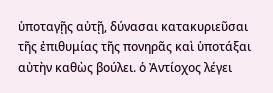ὑποταγῇς αὐτῇ, δύνασαι κατακυριεῦσαι τῆς ἐπιθυμίας τῆς πονηρᾶς καὶ ὑποτάξαι αὐτὴν καθὼς βούλει. ὁ Ἀντίοχος λέγει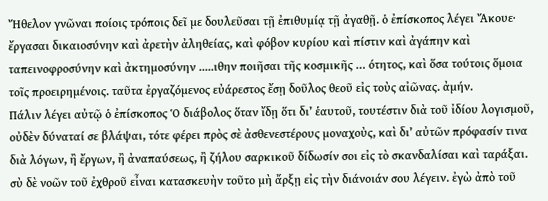Ἤθελον γνῶναι ποίοις τρόποις δεῖ με δουλεῦσαι τῇ ἐπιθυμίᾳ τῇ ἀγαθῇ. ὁ ἐπίσκοπος λέγει Ἄκουε· ἔργασαι δικαιοσύνην καὶ ἀρετὴν ἀληθείας, καὶ φόβον κυρίου καὶ πίστιν καὶ ἀγάπην καὶ ταπεινοφροσύνην καὶ ἀκτημοσύνην .....ιθην ποιῆσαι τῆς κοσμικῆς … ότητος, καὶ ὅσα τούτοις ὅμοια τοῖς προειρημένοις. ταῦτα ἐργαζόμενος εὐάρεστος ἔσῃ δοῦλος θεοῦ εἰς τοὺς αἰῶνας. ἀμήν.
Πάλιν λέγει αὐτῷ ὁ ἐπίσκοπος Ὁ διάβολος ὅταν ἴδῃ ὅτι δι’ ἑαυτοῦ, τουτέστιν διὰ τοῦ ἰδίου λογισμοῦ, οὐδὲν δύναταί σε βλάψαι, τότε φέρει πρὸς σὲ ἀσθενεστέρους μοναχοὺς, καὶ δι’ αὐτῶν πρόφασίν τινα διὰ λόγων, ἢ ἔργων, ἢ ἀναπαύσεως, ἢ ζήλου σαρκικοῦ δίδωσίν σοι εἰς τὸ σκανδαλίσαι καὶ ταράξαι. σὺ δὲ νοῶν τοῦ ἐχθροῦ εἶναι κατασκευὴν τοῦτο μὴ ἄρξῃ εἰς τὴν διάνοιάν σου λέγειν. ἐγὼ ἀπὸ τοῦ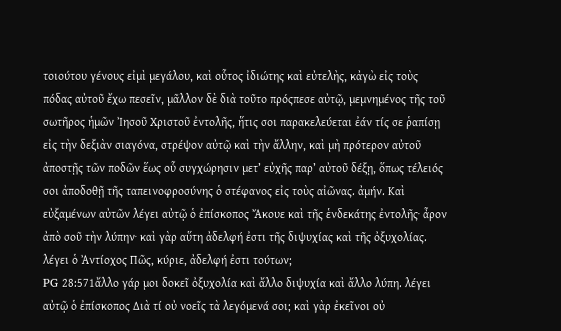τοιούτου γένους εἰμὶ μεγάλου, καὶ οὗτος ἰδιώτης καὶ εὐτελὴς, κἀγὼ εἰς τοὺς πόδας αὐτοῦ ἔχω πεσεῖν, μᾶλλον δὲ διὰ τοῦτο πρόςπεσε αὐτῷ, μεμνημένος τῆς τοῦ σωτῆρος ἡμῶν Ἰησοῦ Χριστοῦ ἐντολῆς, ἥτις σοι παρακελεύεται ἐάν τίς σε ῥαπίσῃ εἰς τὴν δεξιὰν σιαγόνα, στρέψον αὐτῷ καὶ τὴν ἄλλην, καὶ μὴ πρότερον αὐτοῦ ἀποστῇς τῶν ποδῶν ἕως οὗ συγχώρησιν μετ’ εὐχῆς παρ’ αὐτοῦ δέξῃ, ὅπως τέλειός σοι ἀποδοθῇ τῆς ταπεινοφροσύνης ὁ στέφανος εἰς τοὺς αἰῶνας. ἀμήν. Καὶ εὐξαμένων αὐτῶν λέγει αὐτῷ ὁ ἐπίσκοπος Ἄκουε καὶ τῆς ἑνδεκάτης ἐντολῆς· ἆρον ἀπὸ σοῦ τὴν λύπην· καὶ γὰρ αὕτη ἀδελφή ἐστι τῆς διψυχίας καὶ τῆς ὀξυχολίας. λέγει ὁ Ἀντίοχος Πῶς, κύριε, ἀδελφή ἐστι τούτων;
PG 28:571ἄλλο γάρ μοι δοκεῖ ὀξυχολία καὶ ἄλλο διψυχία καὶ ἄλλο λύπη. λέγει αὐτῷ ὁ ἐπίσκοπος Διὰ τί οὐ νοεῖς τὰ λεγόμενά σοι; καὶ γὰρ ἐκεῖνοι οὐ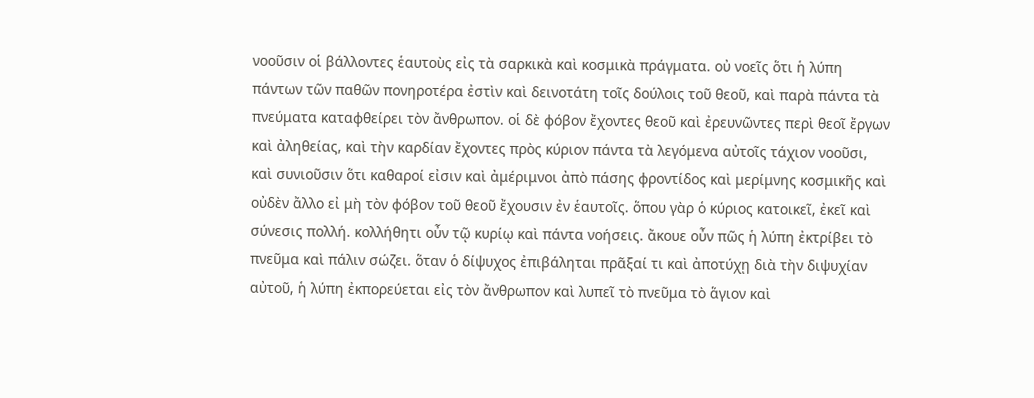νοοῦσιν οἱ βάλλοντες ἑαυτοὺς εἰς τὰ σαρκικὰ καὶ κοσμικὰ πράγματα. οὐ νοεῖς ὅτι ἡ λύπη πάντων τῶν παθῶν πονηροτέρα ἐστὶν καὶ δεινοτάτη τοῖς δούλοις τοῦ θεοῦ, καὶ παρὰ πάντα τὰ πνεύματα καταφθείρει τὸν ἄνθρωπον. οἱ δὲ φόβον ἔχοντες θεοῦ καὶ ἐρευνῶντες περὶ θεοῖ ἔργων καὶ ἀληθείας, καὶ τὴν καρδίαν ἔχοντες πρὸς κύριον πάντα τὰ λεγόμενα αὐτοῖς τάχιον νοοῦσι, καὶ συνιοῦσιν ὅτι καθαροί εἰσιν καὶ ἀμέριμνοι ἀπὸ πάσης φροντίδος καὶ μερίμνης κοσμικῆς καὶ οὐδὲν ἄλλο εἰ μὴ τὸν φόβον τοῦ θεοῦ ἔχουσιν ἐν ἑαυτοῖς. ὅπου γὰρ ὁ κύριος κατοικεῖ, ἐκεῖ καὶ σύνεσις πολλή. κολλήθητι οὖν τῷ κυρίῳ καὶ πάντα νοήσεις. ἄκουε οὖν πῶς ἡ λύπη ἐκτρίβει τὸ πνεῦμα καὶ πάλιν σώζει. ὅταν ὁ δίψυχος ἐπιβάληται πρᾶξαί τι καὶ ἀποτύχῃ διὰ τὴν διψυχίαν αὐτοῦ, ἡ λύπη ἐκπορεύεται εἰς τὸν ἄνθρωπον καὶ λυπεῖ τὸ πνεῦμα τὸ ἅγιον καὶ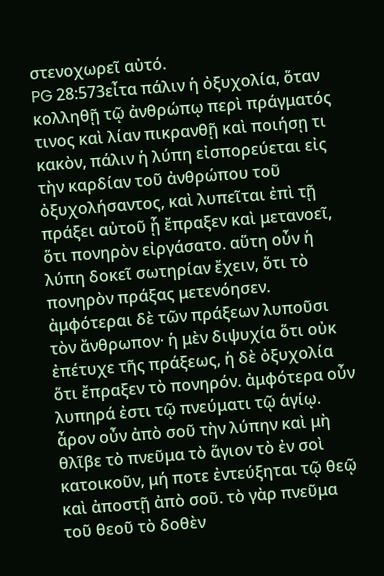στενοχωρεῖ αὐτό.
PG 28:573εἶτα πάλιν ἡ ὀξυχολία, ὅταν κολληθῇ τῷ ἀνθρώπῳ περὶ πράγματός τινος καὶ λίαν πικρανθῇ καὶ ποιήσῃ τι κακὸν, πάλιν ἡ λύπη εἰσπορεύεται εἰς τὴν καρδίαν τοῦ ἀνθρώπου τοῦ ὀξυχολήσαντος, καὶ λυπεῖται ἐπὶ τῇ πράξει αὐτοῦ ᾗ ἔπραξεν καὶ μετανοεῖ, ὅτι πονηρὸν εἰργάσατο. αὕτη οὖν ἡ λύπη δοκεῖ σωτηρίαν ἔχειν, ὅτι τὸ πονηρὸν πράξας μετενόησεν. ἀμφότεραι δὲ τῶν πράξεων λυποῦσι τὸν ἄνθρωπον· ἡ μὲν διψυχία ὅτι οὐκ ἐπέτυχε τῆς πράξεως, ἡ δὲ ὀξυχολία ὅτι ἔπραξεν τὸ πονηρόν. ἀμφότερα οὖν λυπηρά ἐστι τῷ πνεύματι τῷ ἁγίῳ. ἆρον οὖν ἀπὸ σοῦ τὴν λύπην καὶ μὴ θλῖβε τὸ πνεῦμα τὸ ἅγιον τὸ ἐν σοὶ κατοικοῦν, μή ποτε ἐντεύξηται τῷ θεῷ καὶ ἀποστῇ ἀπὸ σοῦ. τὸ γὰρ πνεῦμα τοῦ θεοῦ τὸ δοθὲν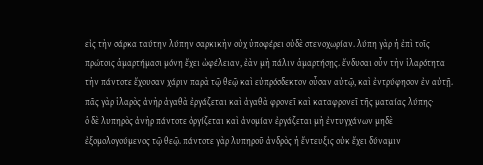εἰς τὴν σάρκα ταύτην λύπην σαρκικὴν οὐχ ὑποφέρει οὐδὲ στενοχωρίαν. λύπη γὰρ ἡ ἐπὶ τοῖς πρώτοις ἁμαρτήμασι μόνη ἔχει ὠφέλειαν, ἐὰν μὴ πάλιν ἁμαρτήσῃς. ἔνδυσαι οὖν τὴν ἱλαρότητα τὴν πάντοτε ἔχουσαν χάριν παρὰ τῷ θεῷ καὶ εὐπρόσδεκτον οὖσαν αὐτῷ, καὶ ἐντρύφησον ἐν αὐτῇ. πᾶς γὰρ ἱλαρὸς ἀνὴρ ἀγαθὰ ἐργάζεται καὶ ἀγαθὰ φρονεῖ καὶ καταφρονεῖ τῆς ματαίας λύπης·
ὁ δὲ λυπηρὸς ἀνὴρ πάντοτε ὀργίζεται καὶ ἀνομίαν ἐργάζεται μὴ ἐντυγχάνων μηδὲ ἐξομολογούμενος τῷ θεῷ. πάντοτε γὰρ λυπηροῦ ἀνδρὸς ἡ ἔντευξις οὐκ ἔχει δύναμιν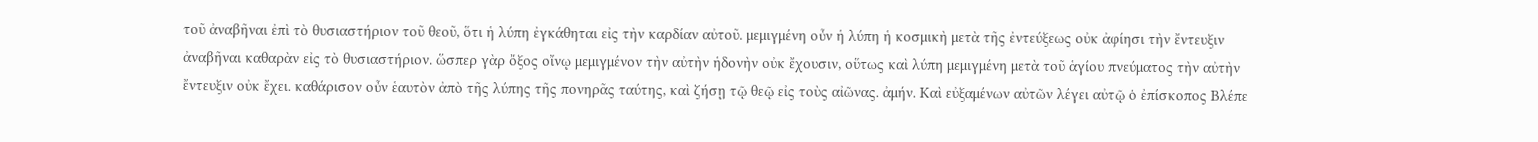τοῦ ἀναβῆναι ἐπὶ τὸ θυσιαστήριον τοῦ θεοῦ, ὅτι ἡ λύπη ἐγκάθηται εἰς τὴν καρδίαν αὐτοῦ. μεμιγμένη οὖν ἡ λύπη ἡ κοσμικὴ μετὰ τῆς ἐντεύξεως οὐκ ἀφίησι τὴν ἔντευξιν ἀναβῆναι καθαρὰν εἰς τὸ θυσιαστήριον. ὥσπερ γὰρ ὄξος οἴνῳ μεμιγμένον τὴν αὐτὴν ἡδονὴν οὐκ ἔχουσιν, οὕτως καὶ λύπη μεμιγμένη μετὰ τοῦ ἁγίου πνεύματος τὴν αὐτὴν ἔντευξιν οὐκ ἔχει. καθάρισον οὖν ἑαυτὸν ἀπὸ τῆς λύπης τῆς πονηρᾶς ταύτης, καὶ ζήσῃ τῷ θεῷ εἰς τοὺς αἰῶνας. ἀμήν. Καὶ εὐξαμένων αὐτῶν λέγει αὐτῷ ὁ ἐπίσκοπος Βλέπε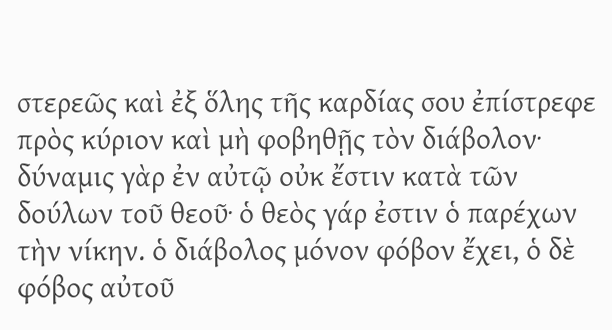στερεῶς καὶ ἐξ ὅλης τῆς καρδίας σου ἐπίστρεφε πρὸς κύριον καὶ μὴ φοβηθῇς τὸν διάβολον· δύναμις γὰρ ἐν αὐτῷ οὐκ ἔστιν κατὰ τῶν δούλων τοῦ θεοῦ· ὁ θεὸς γάρ ἐστιν ὁ παρέχων τὴν νίκην. ὁ διάβολος μόνον φόβον ἔχει, ὁ δὲ φόβος αὐτοῦ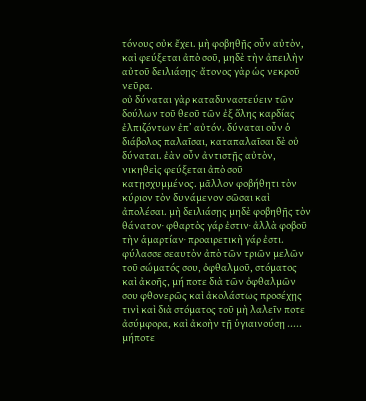τόνους οὐκ ἔχει. μὴ φοβηθῇς οὖν αὐτὸν, καὶ φεύξεται ἀπὸ σοῦ, μηδὲ τὴν ἀπειλὴν αὐτοῦ δειλιάσῃς· ἄτονος γὰρ ὡς νεκροῦ νεῦρα.
οὐ δύναται γὰρ καταδυναστεύειν τῶν δούλων τοῦ θεοῦ τῶν ἐξ ὅλης καρδίας ἐλπιζόντων ἐπ’ αὐτόν. δύναται οὖν ὁ διάβολος παλαῖσαι, καταπαλαῖσαι δὲ οὐ δύναται. ἐὰν οὖν ἀντιστῇς αὐτὸν, νικηθεὶς φεύξεται ἀπὸ σοῦ κατῃσχυμμένος. μᾶλλον φοβήθητι τὸν κύριον τὸν δυνάμενον σῶσαι καὶ ἀπολέσαι. μὴ δειλιάσῃς μηδὲ φοβηθῇς τὸν θάνατον· φθαρτὸς γάρ ἐστιν· ἀλλὰ φοβοῦ τὴν ἁμαρτίαν· προαιρετικὴ γάρ ἐστι. φύλασσε σεαυτὸν ἀπὸ τῶν τριῶν μελῶν τοῦ σώματός σου, ὀφθαλμοῦ, στόματος καὶ ἀκοῆς, μή ποτε διὰ τῶν ὀφθαλμῶν σου φθονερῶς καὶ ἀκολάστως προσέχῃς τινὶ καὶ διὰ στόματος τοῦ μὴ λαλεῖν ποτε ἀσύμφορα, καὶ ἀκοὴν τῇ ὑγιαινούσῃ ..... μήποτε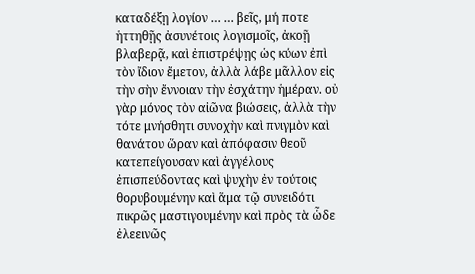καταδέξῃ λογίον … … βεῖς, μή ποτε ἡττηθῇς ἀσυνέτοις λογισμοῖς, ἀκοῇ βλαβερᾷ, καὶ ἐπιστρέψῃς ὡς κύων ἐπὶ τὸν ἴδιον ἔμετον, ἀλλὰ λάβε μᾶλλον εἰς τὴν σὴν ἔννοιαν τὴν ἐσχάτην ἡμέραν. οὐ γὰρ μόνος τὸν αἰῶνα βιώσεις, ἀλλὰ τὴν τότε μνήσθητι συνοχὴν καὶ πνιγμὸν καὶ θανάτου ὥραν καὶ ἀπόφασιν θεοῦ κατεπείγουσαν καὶ ἀγγέλους ἐπισπεύδοντας καὶ ψυχὴν ἐν τούτοις θορυβουμένην καὶ ἅμα τῷ συνειδότι πικρῶς μαστιγουμένην καὶ πρὸς τὰ ὧδε ἐλεεινῶς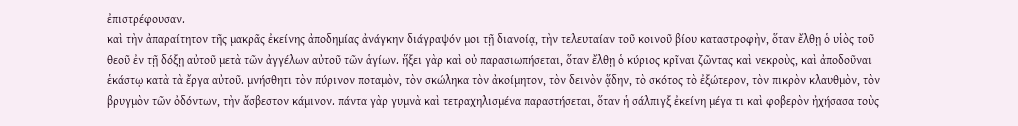ἐπιστρέφουσαν.
καὶ τὴν ἀπαραίτητον τῆς μακρᾶς ἐκείνης ἀποδημίας ἀνάγκην διάγραψόν μοι τῇ διανοίᾳ, τὴν τελευταίαν τοῦ κοινοῦ βίου καταστροφὴν, ὅταν ἔλθῃ ὁ υἱὸς τοῦ θεοῦ ἐν τῇ δόξῃ αὐτοῦ μετὰ τῶν ἀγγέλων αὐτοῦ τῶν ἁγίων. ἥξει γὰρ καὶ οὐ παρασιωπήσεται, ὅταν ἔλθῃ ὁ κύριος κρῖναι ζῶντας καὶ νεκροὺς, καὶ ἀποδοῦναι ἑκάστῳ κατὰ τὰ ἔργα αὐτοῦ. μνήσθητι τὸν πύρινον ποταμὸν, τὸν σκώληκα τὸν ἀκοίμητον, τὸν δεινὸν ᾅδην, τὸ σκότος τὸ ἐξώτερον, τὸν πικρὸν κλαυθμὸν, τὸν βρυγμὸν τῶν ὀδόντων, τὴν ἄσβεστον κάμινον. πάντα γὰρ γυμνὰ καὶ τετραχηλισμένα παραστήσεται, ὅταν ἡ σάλπιγξ ἐκείνη μέγα τι καὶ φοβερὸν ἠχήσασα τοὺς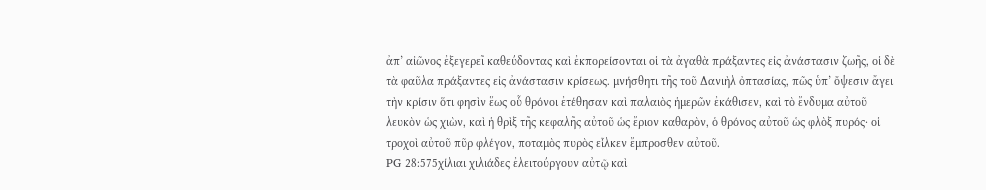ἀπ’ αἰῶνος ἐξεγερεῖ καθεύδοντας καὶ ἐκπορείσονται οἱ τὰ ἀγαθὰ πράξαντες εἰς ἀνάστασιν ζωῆς, οἱ δὲ τὰ φαῦλα πράξαντες εἰς ἀνάστασιν κρίσεως. μνήσθητι τῆς τοῦ Δανιὴλ ὀπτασίας, πῶς ὑπ’ ὄψεσιν ἄγει τὴν κρίσιν ὅτι φησὶν ἕως οὗ θρόνοι ἐτέθησαν καὶ παλαιὸς ἡμερῶν ἐκάθισεν, καὶ τὸ ἔνδυμα αὐτοῦ λευκὸν ὡς χιὼν, καὶ ἡ θρὶξ τῆς κεφαλῆς αὐτοῦ ὡς ἔριον καθαρὸν, ὁ θρόνος αὐτοῦ ὡς φλὸξ πυρός· οἱ τροχοὶ αὐτοῦ πῦρ φλέγον, ποταμὸς πυρὸς εἷλκεν ἔμπροσθεν αὐτοῦ.
PG 28:575χίλιαι χιλιάδες ἐλειτούργουν αὐτῷ καὶ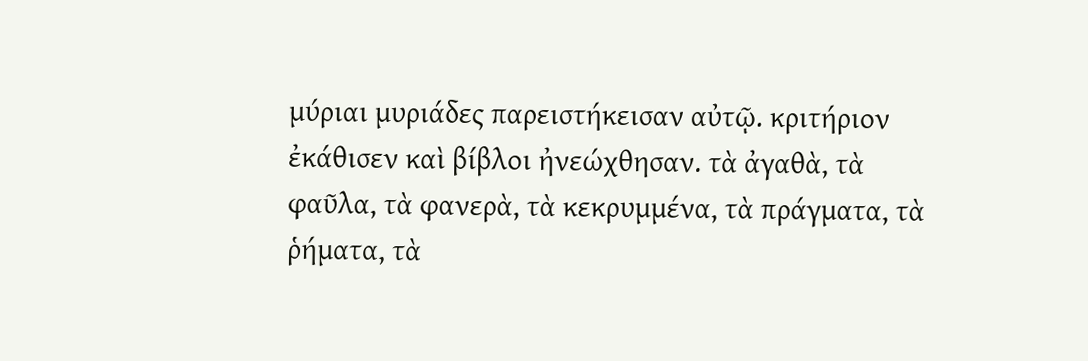μύριαι μυριάδες παρειστήκεισαν αὐτῷ. κριτήριον ἐκάθισεν καὶ βίβλοι ἠνεώχθησαν. τὰ ἀγαθὰ, τὰ φαῦλα, τὰ φανερὰ, τὰ κεκρυμμένα, τὰ πράγματα, τὰ ῥήματα, τὰ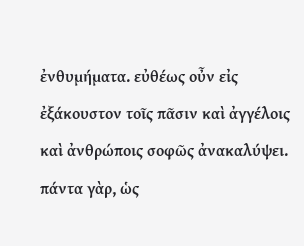ἐνθυμήματα. εὐθέως οὖν εἰς ἐξάκουστον τοῖς πᾶσιν καὶ ἀγγέλοις καὶ ἀνθρώποις σοφῶς ἀνακαλύψει. πάντα γὰρ, ὡς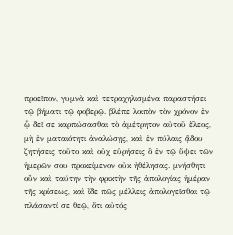προεῖπον, γυμνὰ καὶ τετραχηλισμένα παραστήσει τῷ βήματι τῷ φοβερῷ. βλέπε λοιπὸν τὸν χρόνον ἐν ᾧ δεῖ σε καρπώσασθαι τὸ ἀμέτρητον αὐτοῦ ἔλεος, μὴ ἐν ματαιότητι ἀναλώσῃς, καὶ ἐν πύλαις ᾅδου ζητήσεις τοῦτο καὶ οὐχ εὑρήσεις ὃ ἐν τῷ ὕψει τῶν ἡμερῶν σου προκείμενον οὐκ ἠθέλησας. μνήσθητι οὖν καὶ ταύτην τὴν φρικτὴν τῆς ἀπολογίας ἡμέραν τῆς κρίσεως, καὶ ἴδε πῶς μέλλεις ἀπολογεῖσθαι τῷ πλάσαντί σε θεῷ, ὅτι αὐτός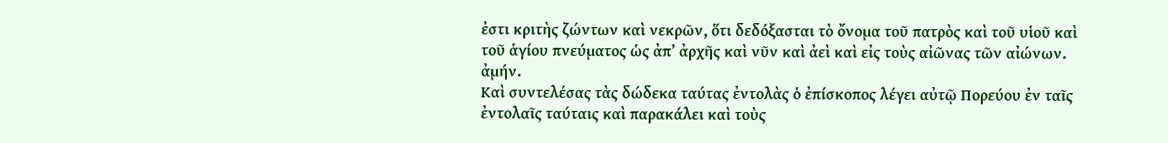ἐστι κριτὴς ζώντων καὶ νεκρῶν, ὅτι δεδόξασται τὸ ὄνομα τοῦ πατρὸς καὶ τοῦ υἱοῦ καὶ τοῦ ἁγίου πνεύματος ὡς ἀπ’ ἀρχῆς καὶ νῦν καὶ ἀεὶ καὶ εἰς τοὺς αἰῶνας τῶν αἰώνων. ἀμήν.
Καὶ συντελέσας τὰς δώδεκα ταύτας ἐντολὰς ὁ ἐπίσκοπος λέγει αὐτῷ Πορεύου ἐν ταῖς ἐντολαῖς ταύταις καὶ παρακάλει καὶ τοὺς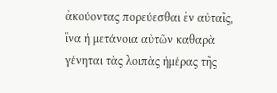ἀκούοντας πορεύεσθαι ἐν αὐταῖς, ἵνα ἡ μετάνοια αὐτῶν καθαρὰ γένηται τὰς λοιπὰς ἡμέρας τῆς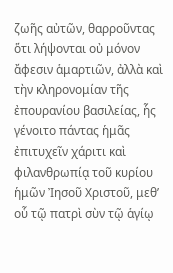ζωῆς αὐτῶν, θαρροῦντας ὅτι λήψονται οὐ μόνον ἄφεσιν ἁμαρτιῶν, ἀλλὰ καὶ τὴν κληρονομίαν τῆς ἐπουρανίου βασιλείας, ἧς γένοιτο πάντας ἡμᾶς ἐπιτυχεῖν χάριτι καὶ φιλανθρωπίᾳ τοῦ κυρίου ἡμῶν Ἰησοῦ Χριστοῦ, μεθ’ οὗ τῷ πατρὶ σὺν τῷ ἁγίῳ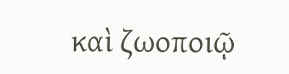καὶ ζωοποιῷ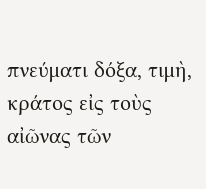πνεύματι δόξα, τιμὴ, κράτος εἰς τοὺς αἰῶνας τῶν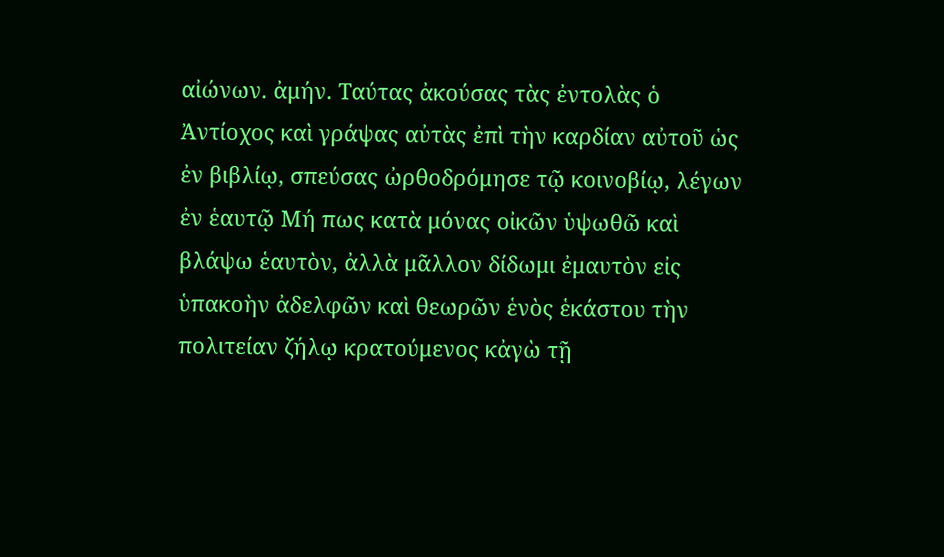αἰώνων. ἀμήν. Ταύτας ἀκούσας τὰς ἐντολὰς ὁ Ἀντίοχος καὶ γράψας αὐτὰς ἐπὶ τὴν καρδίαν αὐτοῦ ὡς ἐν βιβλίῳ, σπεύσας ὠρθοδρόμησε τῷ κοινοβίῳ, λέγων ἐν ἑαυτῷ Μή πως κατὰ μόνας οἰκῶν ὑψωθῶ καὶ βλάψω ἑαυτὸν, ἀλλὰ μᾶλλον δίδωμι ἐμαυτὸν εἰς ὑπακοὴν ἀδελφῶν καὶ θεωρῶν ἑνὸς ἑκάστου τὴν πολιτείαν ζήλῳ κρατούμενος κἀγὼ τῇ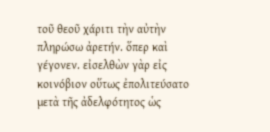τοῦ θεοῦ χάριτι τὴν αὐτὴν πληρώσω ἀρετήν. ὅπερ καὶ γέγονεν. εἰσελθὼν γὰρ εἰς κοινόβιον οὕτως ἐπολιτεύσατο μετὰ τῆς ἀδελφότητος ὡς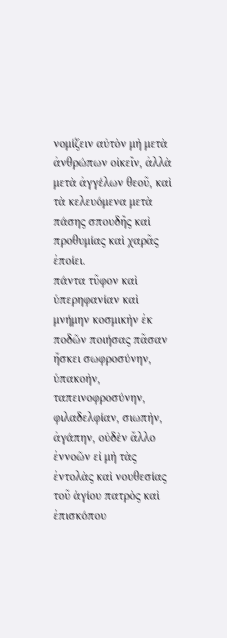νομίζειν αὐτὸν μὴ μετὰ ἀνθρώπων οἰκεῖν, ἀλλὰ μετὰ ἀγγέλων θεοῦ, καὶ τὰ κελευόμενα μετὰ πάσης σπουδῆς καὶ προθυμίας καὶ χαρᾶς ἐποίει.
πάντα τῦφον καὶ ὑπερηφανίαν καὶ μνήμην κοσμικὴν ἐκ ποδῶν ποιήσας πᾶσαν ἤσκει σωφροσύνην, ὑπακοὴν, ταπεινοφροσύνην, φιλαδελφίαν, σιωπὴν, ἀγάπην, οὐδὲν ἄλλο ἐννοῶν εἰ μὴ τὰς ἐντολὰς καὶ νουθεσίας τοῦ ἁγίου πατρὸς καὶ ἐπισκόπου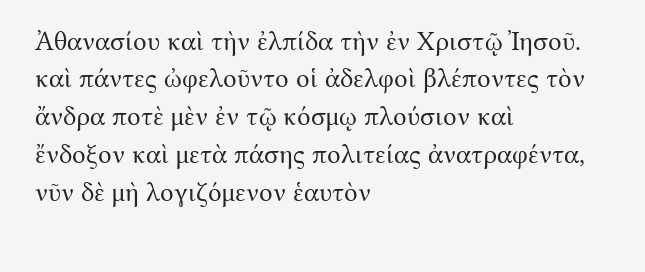Ἀθανασίου καὶ τὴν ἐλπίδα τὴν ἐν Χριστῷ Ἰησοῦ. καὶ πάντες ὠφελοῦντο οἱ ἀδελφοὶ βλέποντες τὸν ἄνδρα ποτὲ μὲν ἐν τῷ κόσμῳ πλούσιον καὶ ἔνδοξον καὶ μετὰ πάσης πολιτείας ἀνατραφέντα, νῦν δὲ μὴ λογιζόμενον ἑαυτὸν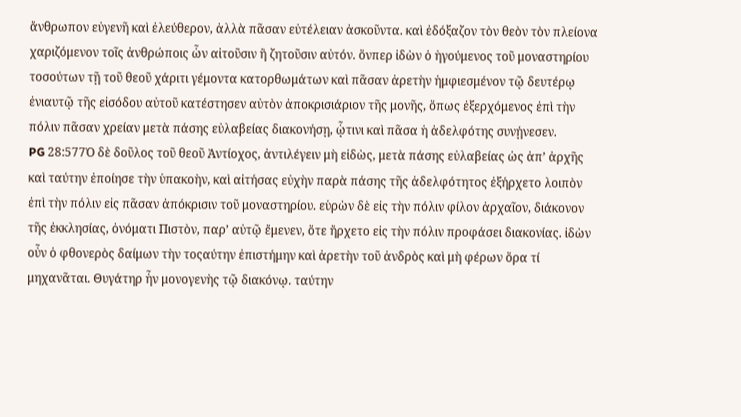ἄνθρωπον εὐγενῆ καὶ ἐλεύθερον, ἀλλὰ πᾶσαν εὐτέλειαν ἀσκοῦντα. καὶ ἐδόξαζον τὸν θεὸν τὸν πλείονα χαριζόμενον τοῖς ἀνθρώποις ὧν αἰτοῦσιν ἢ ζητοῦσιν αὐτόν. ὅνπερ ἰδὼν ὁ ἡγούμενος τοῦ μοναστηρίου τοσούτων τῇ τοῦ θεοῦ χάριτι γέμοντα κατορθωμάτων καὶ πᾶσαν ἀρετὴν ἠμφιεσμένον τῷ δευτέρῳ ἐνιαυτῷ τῆς εἰσόδου αὐτοῦ κατέστησεν αὐτὸν ἀποκρισιάριον τῆς μονῆς, ὅπως ἐξερχόμενος ἐπὶ τὴν πόλιν πᾶσαν χρείαν μετὰ πάσης εὐλαβείας διακονήσῃ, ᾧτινι καὶ πᾶσα ἡ ἀδελφότης συνῄνεσεν.
PG 28:577Ὁ δὲ δοῦλος τοῦ θεοῦ Ἀντίοχος, ἀντιλέγειν μὴ εἰδὼς, μετὰ πάσης εὐλαβείας ὡς ἀπ’ ἀρχῆς καὶ ταύτην ἐποίησε τὴν ὑπακοὴν, καὶ αἰτήσας εὐχὴν παρὰ πάσης τῆς ἀδελφότητος ἐξήρχετο λοιπὸν ἐπὶ τὴν πόλιν εἰς πᾶσαν ἀπόκρισιν τοῦ μοναστηρίου. εὑρὼν δὲ εἰς τὴν πόλιν φίλον ἀρχαῖον, διάκονον τῆς ἐκκλησίας, ὀνόματι Πιστὸν, παρ’ αὐτῷ ἔμενεν, ὅτε ἤρχετο εἰς τὴν πόλιν προφάσει διακονίας. ἰδὼν οὖν ὁ φθονερὸς δαίμων τὴν τοςαύτην ἐπιστήμην καὶ ἀρετὴν τοῦ ἀνδρὸς καὶ μὴ φέρων ὅρα τί μηχανᾶται. Θυγάτηρ ἦν μονογενὴς τῷ διακόνῳ. ταύτην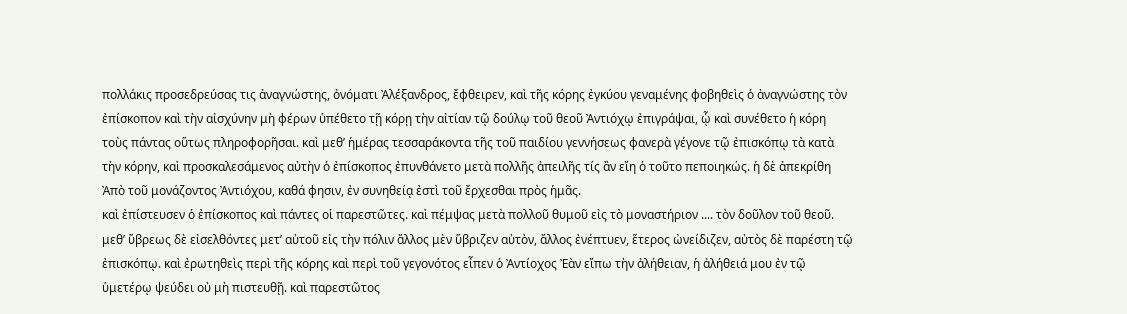πολλάκις προσεδρεύσας τις ἀναγνώστης, ὀνόματι Ἀλέξανδρος, ἔφθειρεν, καὶ τῆς κόρης ἐγκύου γεναμένης φοβηθεὶς ὁ ἀναγνώστης τὸν ἐπίσκοπον καὶ τὴν αἰσχύνην μὴ φέρων ὑπέθετο τῇ κόρῃ τὴν αἰτίαν τῷ δούλῳ τοῦ θεοῦ Ἀντιόχῳ ἐπιγράψαι, ᾧ καὶ συνέθετο ἡ κόρη τοὺς πάντας οὕτως πληροφορῆσαι. καὶ μεθ’ ἡμέρας τεσσαράκοντα τῆς τοῦ παιδίου γεννήσεως φανερὰ γέγονε τῷ ἐπισκόπῳ τὰ κατὰ τὴν κόρην, καὶ προσκαλεσάμενος αὐτὴν ὁ ἐπίσκοπος ἐπυνθάνετο μετὰ πολλῆς ἀπειλῆς τίς ἂν εἴη ὁ τοῦτο πεποιηκώς. ἡ δὲ ἀπεκρίθη Ἀπὸ τοῦ μονάζοντος Ἀντιόχου, καθά φησιν, ἐν συνηθείᾳ ἐστὶ τοῦ ἔρχεσθαι πρὸς ἡμᾶς.
καὶ ἐπίστευσεν ὁ ἐπίσκοπος καὶ πάντες οἱ παρεστῶτες. καὶ πέμψας μετὰ πολλοῦ θυμοῦ εἰς τὸ μοναστήριον .... τὸν δοῦλον τοῦ θεοῦ. μεθ’ ὕβρεως δὲ εἰσελθόντες μετ’ αὐτοῦ εἰς τὴν πόλιν ἄλλος μὲν ὕβριζεν αὐτὸν, ἄλλος ἐνέπτυεν, ἕτερος ὠνείδιζεν, αὐτὸς δὲ παρέστη τῷ ἐπισκόπῳ. καὶ ἐρωτηθεὶς περὶ τῆς κόρης καὶ περὶ τοῦ γεγονότος εἶπεν ὁ Ἀντίοχος Ἐὰν εἴπω τὴν ἀλήθειαν, ἡ ἀλήθειά μου ἐν τῷ ὑμετέρῳ ψεύδει οὐ μὴ πιστευθῇ. καὶ παρεστῶτος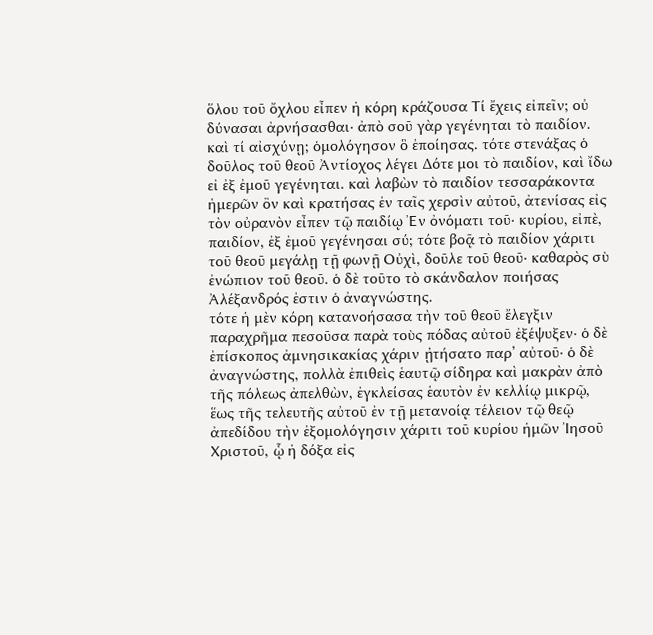ὅλου τοῦ ὄχλου εἶπεν ἡ κόρη κράζουσα Τί ἔχεις εἰπεῖν; οὐ δύνασαι ἀρνήσασθαι· ἀπὸ σοῦ γὰρ γεγένηται τὸ παιδίον. καὶ τί αἰσχύνῃ; ὁμολόγησον ὃ ἐποίησας. τότε στενάξας ὁ δοῦλος τοῦ θεοῦ Ἀντίοχος λέγει Δότε μοι τὸ παιδίον, καὶ ἴδω εἰ ἐξ ἐμοῦ γεγένηται. καὶ λαβὼν τὸ παιδίον τεσσαράκοντα ἡμερῶν ὂν καὶ κρατήσας ἐν ταῖς χερσὶν αὐτοῦ, ἀτενίσας εἰς τὸν οὐρανὸν εἶπεν τῷ παιδίῳ Ἐν ὀνόματι τοῦ· κυρίου, εἰπὲ, παιδίον, ἐξ ἐμοῦ γεγένησαι σύ; τότε βοᾷ τὸ παιδίον χάριτι τοῦ θεοῦ μεγάλῃ τῇ φωνῇ Οὐχὶ, δοῦλε τοῦ θεοῦ· καθαρὸς σὺ ἐνώπιον τοῦ θεοῦ. ὁ δὲ τοῦτο τὸ σκάνδαλον ποιήσας Ἀλέξανδρός ἐστιν ὁ ἀναγνώστης.
τότε ἡ μὲν κόρη κατανοήσασα τὴν τοῦ θεοῦ ἔλεγξιν παραχρῆμα πεσοῦσα παρὰ τοὺς πόδας αὐτοῦ ἐξέψυξεν· ὁ δὲ ἐπίσκοπος ἀμνησικακίας χάριν ᾐτήσατο παρ’ αὐτοῦ· ὁ δὲ ἀναγνώστης, πολλὰ ἐπιθεὶς ἑαυτῷ σίδηρα καὶ μακρὰν ἀπὸ τῆς πόλεως ἀπελθὼν, ἐγκλείσας ἑαυτὸν ἐν κελλίῳ μικρῷ, ἕως τῆς τελευτῆς αὐτοῦ ἐν τῇ μετανοίᾳ τέλειον τῷ θεῷ ἀπεδίδου τὴν ἐξομολόγησιν χάριτι τοῦ κυρίου ἡμῶν Ἰησοῦ Χριστοῦ, ᾧ ἡ δόξα εἰς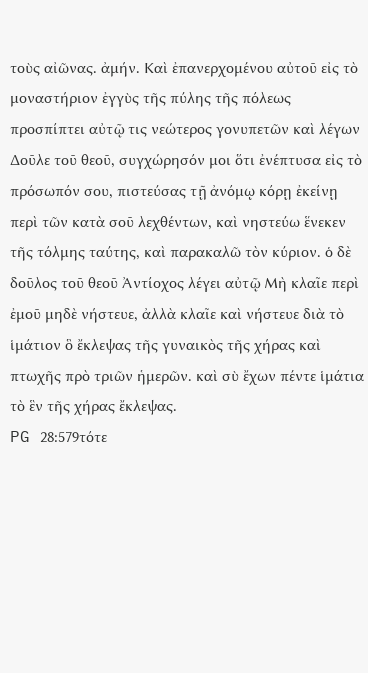τοὺς αἰῶνας. ἀμήν. Καὶ ἐπανερχομένου αὐτοῦ εἰς τὸ μοναστήριον ἐγγὺς τῆς πύλης τῆς πόλεως προσπίπτει αὐτῷ τις νεώτερος γονυπετῶν καὶ λέγων Δοῦλε τοῦ θεοῦ, συγχώρησόν μοι ὅτι ἐνέπτυσα εἰς τὸ πρόσωπόν σου, πιστεύσας τῇ ἀνόμῳ κόρῃ ἐκείνῃ περὶ τῶν κατὰ σοῦ λεχθέντων, καὶ νηστεύω ἕνεκεν τῆς τόλμης ταύτης, καὶ παρακαλῶ τὸν κύριον. ὁ δὲ δοῦλος τοῦ θεοῦ Ἀντίοχος λέγει αὐτῷ Μὴ κλαῖε περὶ ἐμοῦ μηδὲ νήστευε, ἀλλὰ κλαῖε καὶ νήστευε διὰ τὸ ἱμάτιον ὃ ἔκλεψας τῆς γυναικὸς τῆς χήρας καὶ πτωχῆς πρὸ τριῶν ἡμερῶν. καὶ σὺ ἔχων πέντε ἱμάτια τὸ ἓν τῆς χήρας ἔκλεψας.
PG 28:579τότε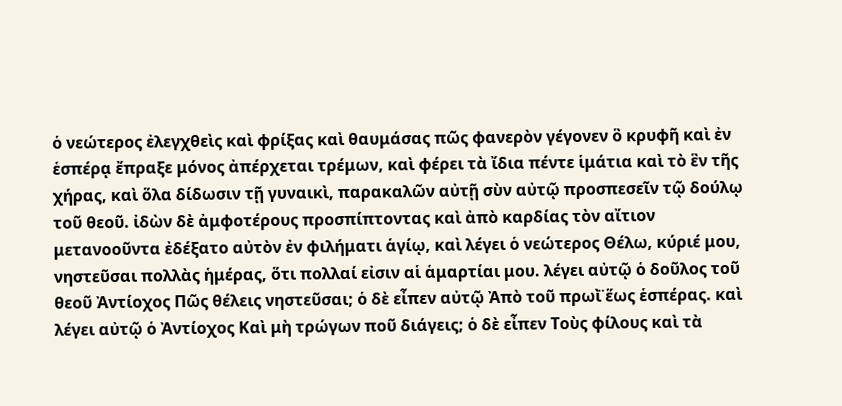ὁ νεώτερος ἐλεγχθεὶς καὶ φρίξας καὶ θαυμάσας πῶς φανερὸν γέγονεν ὃ κρυφῆ καὶ ἐν ἑσπέρᾳ ἔπραξε μόνος ἀπέρχεται τρέμων, καὶ φέρει τὰ ἴδια πέντε ἱμάτια καὶ τὸ ἓν τῆς χήρας, καὶ ὅλα δίδωσιν τῇ γυναικὶ, παρακαλῶν αὐτῇ σὺν αὐτῷ προσπεσεῖν τῷ δούλῳ τοῦ θεοῦ. ἰδὼν δὲ ἀμφοτέρους προσπίπτοντας καὶ ἀπὸ καρδίας τὸν αἴτιον μετανοοῦντα ἐδέξατο αὐτὸν ἐν φιλήματι ἁγίῳ, καὶ λέγει ὁ νεώτερος Θέλω, κύριέ μου, νηστεῦσαι πολλὰς ἡμέρας, ὅτι πολλαί εἰσιν αἱ ἁμαρτίαι μου. λέγει αὐτῷ ὁ δοῦλος τοῦ θεοῦ Ἀντίοχος Πῶς θέλεις νηστεῦσαι; ὁ δὲ εἶπεν αὐτῷ Ἀπὸ τοῦ πρωὶ̈ ἕως ἑσπέρας. καὶ λέγει αὐτῷ ὁ Ἀντίοχος Καὶ μὴ τρώγων ποῦ διάγεις; ὁ δὲ εἶπεν Τοὺς φίλους καὶ τὰ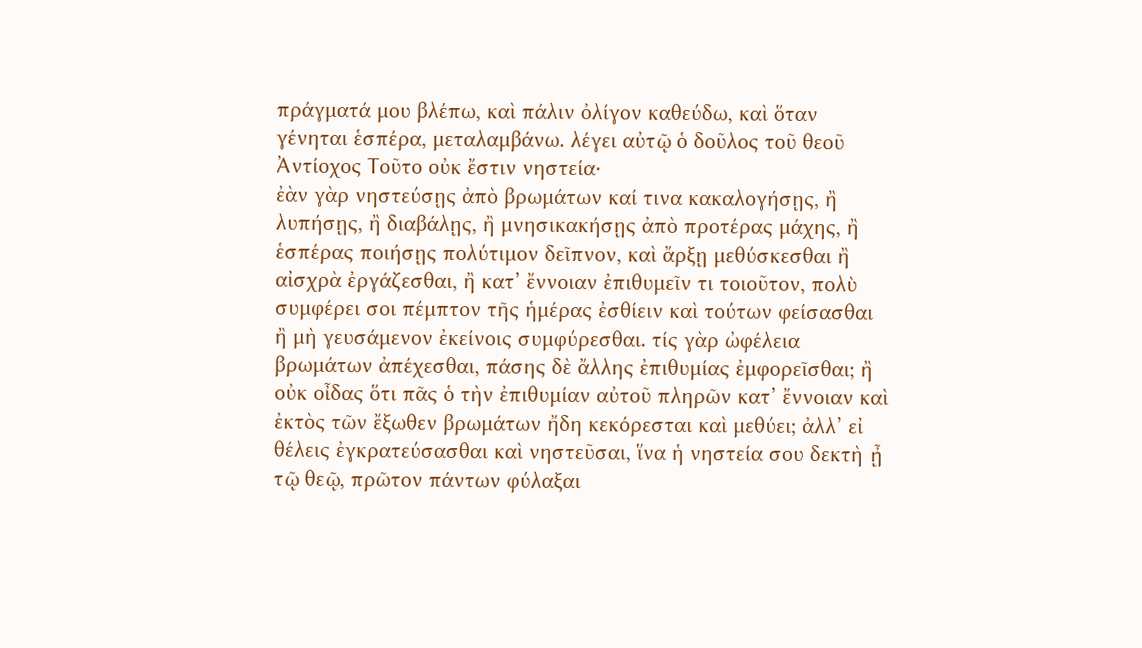πράγματά μου βλέπω, καὶ πάλιν ὀλίγον καθεύδω, καὶ ὅταν γένηται ἑσπέρα, μεταλαμβάνω. λέγει αὐτῷ ὁ δοῦλος τοῦ θεοῦ Ἀντίοχος Τοῦτο οὐκ ἔστιν νηστεία·
ἐὰν γὰρ νηστεύσῃς ἀπὸ βρωμάτων καί τινα κακαλογήσῃς, ἢ λυπήσῃς, ἢ διαβάλῃς, ἢ μνησικακήσῃς ἀπὸ προτέρας μάχης, ἢ ἑσπέρας ποιήσῃς πολύτιμον δεῖπνον, καὶ ἄρξῃ μεθύσκεσθαι ἢ αἰσχρὰ ἐργάζεσθαι, ἢ κατ’ ἔννοιαν ἐπιθυμεῖν τι τοιοῦτον, πολὺ συμφέρει σοι πέμπτον τῆς ἡμέρας ἐσθίειν καὶ τούτων φείσασθαι ἢ μὴ γευσάμενον ἐκείνοις συμφύρεσθαι. τίς γὰρ ὠφέλεια βρωμάτων ἀπέχεσθαι, πάσης δὲ ἄλλης ἐπιθυμίας ἐμφορεῖσθαι; ἢ οὐκ οἶδας ὅτι πᾶς ὁ τὴν ἐπιθυμίαν αὐτοῦ πληρῶν κατ’ ἔννοιαν καὶ ἐκτὸς τῶν ἔξωθεν βρωμάτων ἤδη κεκόρεσται καὶ μεθύει; ἀλλ’ εἰ θέλεις ἐγκρατεύσασθαι καὶ νηστεῦσαι, ἵνα ἡ νηστεία σου δεκτὴ ᾖ τῷ θεῷ, πρῶτον πάντων φύλαξαι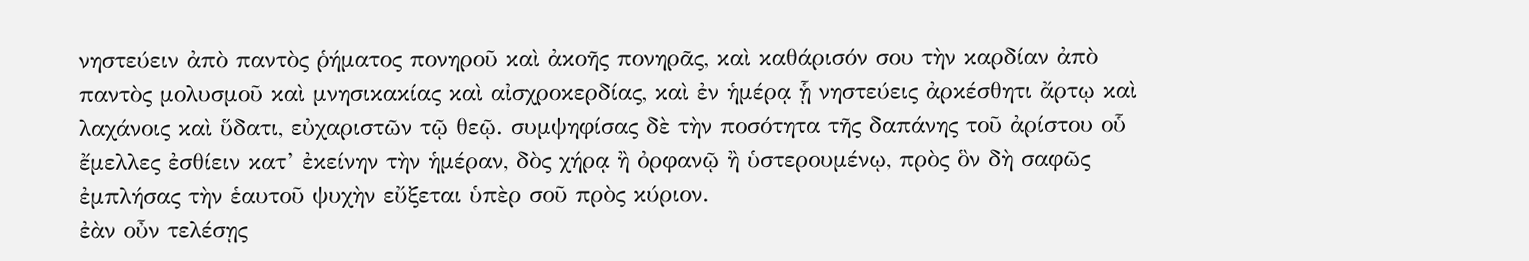νηστεύειν ἀπὸ παντὸς ῥήματος πονηροῦ καὶ ἀκοῆς πονηρᾶς, καὶ καθάρισόν σου τὴν καρδίαν ἀπὸ παντὸς μολυσμοῦ καὶ μνησικακίας καὶ αἰσχροκερδίας, καὶ ἐν ἡμέρᾳ ᾗ νηστεύεις ἀρκέσθητι ἄρτῳ καὶ λαχάνοις καὶ ὕδατι, εὐχαριστῶν τῷ θεῷ. συμψηφίσας δὲ τὴν ποσότητα τῆς δαπάνης τοῦ ἀρίστου οὗ ἔμελλες ἐσθίειν κατ’ ἐκείνην τὴν ἡμέραν, δὸς χήρᾳ ἢ ὀρφανῷ ἢ ὑστερουμένῳ, πρὸς ὃν δὴ σαφῶς ἐμπλήσας τὴν ἑαυτοῦ ψυχὴν εὔξεται ὑπὲρ σοῦ πρὸς κύριον.
ἐὰν οὖν τελέσῃς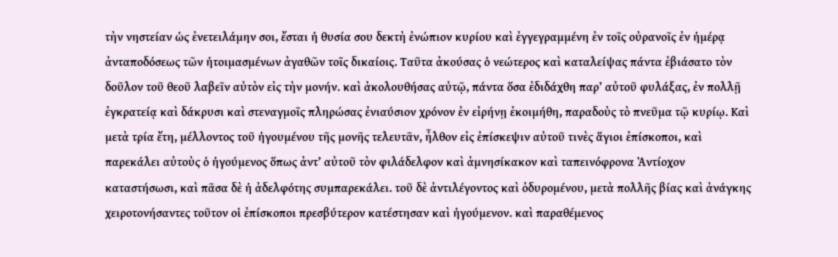τὴν νηστείαν ὡς ἐνετειλάμην σοι, ἔσται ἡ θυσία σου δεκτὴ ἐνώπιον κυρίου καὶ ἐγγεγραμμένη ἐν τοῖς οὐρανοῖς ἐν ἡμέρᾳ ἀνταποδόσεως τῶν ἡτοιμασμένων ἀγαθῶν τοῖς δικαίοις. Ταῦτα ἀκούσας ὁ νεώτερος καὶ καταλείψας πάντα ἐβιάσατο τὸν δοῦλον τοῦ θεοῦ λαβεῖν αὐτὸν εἰς τὴν μονήν. καὶ ἀκολουθήσας αὐτῷ, πάντα ὅσα ἐδιδάχθη παρ’ αὐτοῦ φυλάξας, ἐν πολλῇ ἐγκρατείᾳ καὶ δάκρυσι καὶ στεναγμοῖς πληρώσας ἐνιαύσιον χρόνον ἐν εἰρήνῃ ἐκοιμήθη, παραδοὺς τὸ πνεῦμα τῷ κυρίῳ. Καὶ μετὰ τρία ἔτη, μέλλοντος τοῦ ἡγουμένου τῆς μονῆς τελευτᾶν, ἦλθον εἰς ἐπίσκεψιν αὐτοῦ τινὲς ἅγιοι ἐπίσκοποι, καὶ παρεκάλει αὐτοὺς ὁ ἡγούμενος ὅπως ἀντ’ αὐτοῦ τὸν φιλάδελφον καὶ ἀμνησίκακον καὶ ταπεινόφρονα Ἀντίοχον καταστήσωσι, καὶ πᾶσα δὲ ἡ ἀδελφότης συμπαρεκάλει. τοῦ δὲ ἀντιλέγοντος καὶ ὀδυρομένου, μετὰ πολλῆς βίας καὶ ἀνάγκης χειροτονήσαντες τοῦτον οἱ ἐπίσκοποι πρεσβύτερον κατέστησαν καὶ ἡγούμενον. καὶ παραθέμενος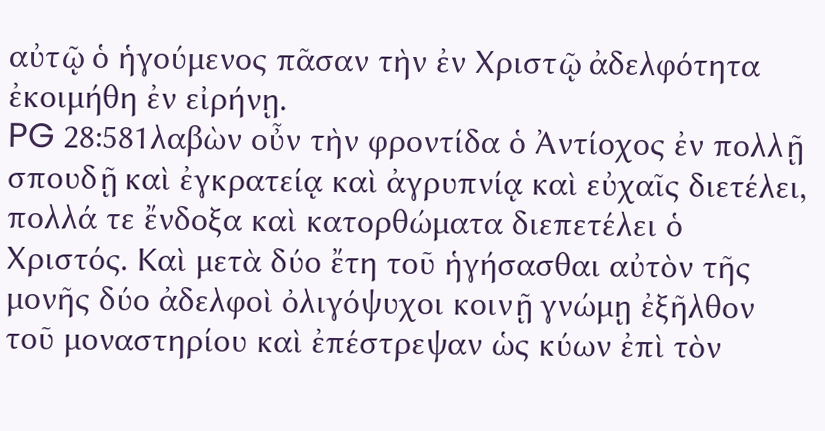αὐτῷ ὁ ἡγούμενος πᾶσαν τὴν ἐν Χριστῷ ἀδελφότητα ἐκοιμήθη ἐν εἰρήνῃ.
PG 28:581λαβὼν οὖν τὴν φροντίδα ὁ Ἀντίοχος ἐν πολλῇ σπουδῇ καὶ ἐγκρατείᾳ καὶ ἀγρυπνίᾳ καὶ εὐχαῖς διετέλει, πολλά τε ἔνδοξα καὶ κατορθώματα διεπετέλει ὁ Χριστός. Καὶ μετὰ δύο ἔτη τοῦ ἡγήσασθαι αὐτὸν τῆς μονῆς δύο ἀδελφοὶ ὀλιγόψυχοι κοινῇ γνώμῃ ἐξῆλθον τοῦ μοναστηρίου καὶ ἐπέστρεψαν ὡς κύων ἐπὶ τὸν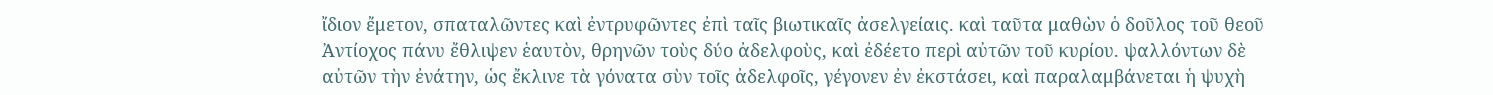ἴδιον ἔμετον, σπαταλῶντες καὶ ἐντρυφῶντες ἐπὶ ταῖς βιωτικαῖς ἀσελγείαις. καὶ ταῦτα μαθὼν ὁ δοῦλος τοῦ θεοῦ Ἀντίοχος πάνυ ἔθλιψεν ἑαυτὸν, θρηνῶν τοὺς δύο ἀδελφοὺς, καὶ ἐδέετο περὶ αὐτῶν τοῦ κυρίου. ψαλλόντων δὲ αὐτῶν τὴν ἐνάτην, ὡς ἔκλινε τὰ γόνατα σὺν τοῖς ἀδελφοῖς, γέγονεν ἐν ἐκστάσει, καὶ παραλαμβάνεται ἡ ψυχὴ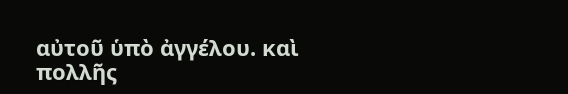αὐτοῦ ὑπὸ ἀγγέλου. καὶ πολλῆς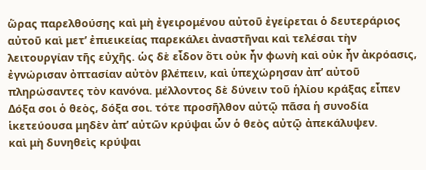ὥρας παρελθούσης καὶ μὴ ἐγειρομένου αὐτοῦ ἐγείρεται ὁ δευτεράριος αὐτοῦ καὶ μετ’ ἐπιεικείας παρεκάλει ἀναστῆναι καὶ τελέσαι τὴν λειτουργίαν τῆς εὐχῆς. ὡς δὲ εἶδον ὅτι οὐκ ἦν φωνὴ καὶ οὐκ ἦν ἀκρόασις, ἐγνώρισαν ὀπτασίαν αὐτὸν βλέπειν, καὶ ὑπεχώρησαν ἀπ’ αὐτοῦ πληρώσαντες τὸν κανόνα. μέλλοντος δὲ δύνειν τοῦ ἡλίου κράξας εἶπεν Δόξα σοι ὁ θεὸς, δόξα σοι. τότε προσῆλθον αὐτῷ πᾶσα ἡ συνοδία ἱκετεύουσα μηδὲν ἀπ’ αὐτῶν κρύψαι ὧν ὁ θεὸς αὐτῷ ἀπεκάλυψεν.
καὶ μὴ δυνηθεὶς κρύψαι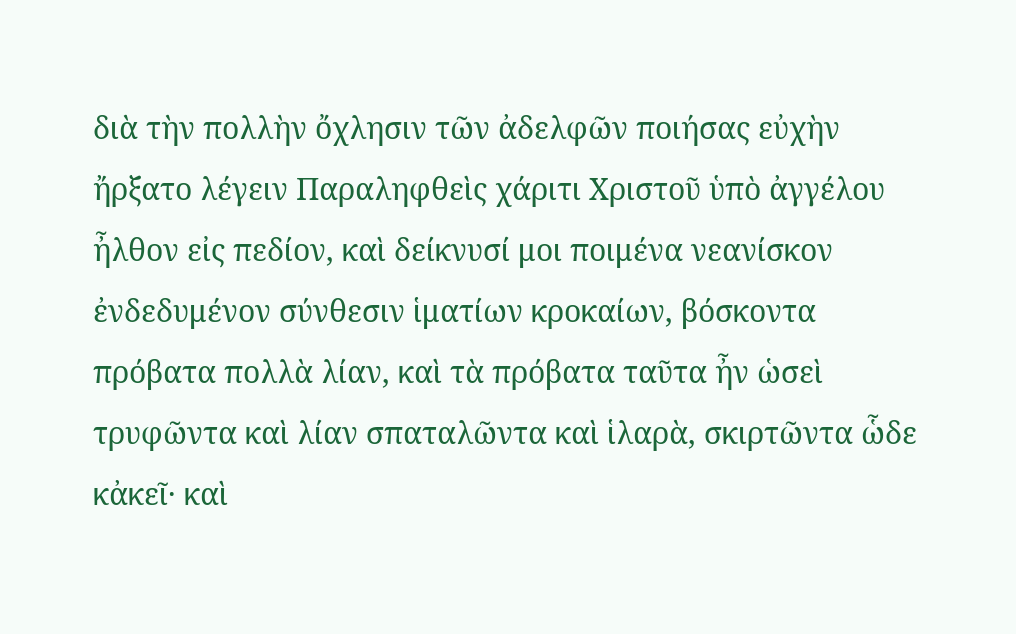διὰ τὴν πολλὴν ὄχλησιν τῶν ἀδελφῶν ποιήσας εὐχὴν ἤρξατο λέγειν Παραληφθεὶς χάριτι Χριστοῦ ὑπὸ ἀγγέλου ἦλθον εἰς πεδίον, καὶ δείκνυσί μοι ποιμένα νεανίσκον ἐνδεδυμένον σύνθεσιν ἱματίων κροκαίων, βόσκοντα πρόβατα πολλὰ λίαν, καὶ τὰ πρόβατα ταῦτα ἦν ὡσεὶ τρυφῶντα καὶ λίαν σπαταλῶντα καὶ ἱλαρὰ, σκιρτῶντα ὧδε κἀκεῖ· καὶ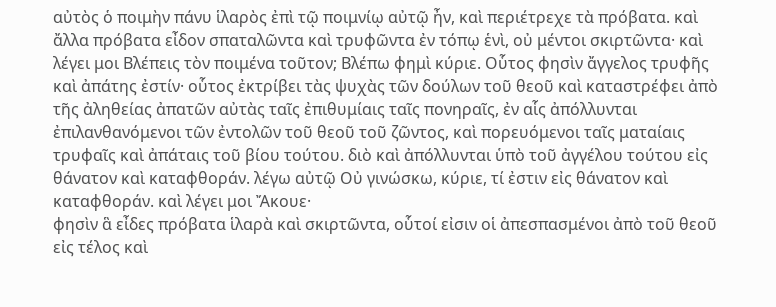αὐτὸς ὁ ποιμὴν πάνυ ἱλαρὸς ἐπὶ τῷ ποιμνίῳ αὐτῷ ἦν, καὶ περιέτρεχε τὰ πρόβατα. καὶ ἄλλα πρόβατα εἶδον σπαταλῶντα καὶ τρυφῶντα ἐν τόπῳ ἑνὶ, οὐ μέντοι σκιρτῶντα· καὶ λέγει μοι Βλέπεις τὸν ποιμένα τοῦτον; Βλέπω φημὶ κύριε. Οὗτος φησὶν ἄγγελος τρυφῆς καὶ ἀπάτης ἐστίν· οὗτος ἐκτρίβει τὰς ψυχὰς τῶν δούλων τοῦ θεοῦ καὶ καταστρέφει ἀπὸ τῆς ἀληθείας ἀπατῶν αὐτὰς ταῖς ἐπιθυμίαις ταῖς πονηραῖς, ἐν αἷς ἀπόλλυνται ἐπιλανθανόμενοι τῶν ἐντολῶν τοῦ θεοῦ τοῦ ζῶντος, καὶ πορευόμενοι ταῖς ματαίαις τρυφαῖς καὶ ἀπάταις τοῦ βίου τούτου. διὸ καὶ ἀπόλλυνται ὑπὸ τοῦ ἀγγέλου τούτου εἰς θάνατον καὶ καταφθοράν. λέγω αὐτῷ Οὐ γινώσκω, κύριε, τί ἐστιν εἰς θάνατον καὶ καταφθοράν. καὶ λέγει μοι Ἄκουε·
φησὶν ἃ εἶδες πρόβατα ἱλαρὰ καὶ σκιρτῶντα, οὗτοί εἰσιν οἱ ἀπεσπασμένοι ἀπὸ τοῦ θεοῦ εἰς τέλος καὶ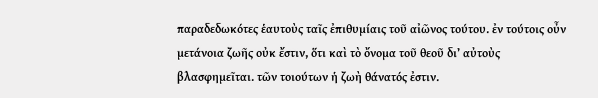παραδεδωκότες ἑαυτοὺς ταῖς ἐπιθυμίαις τοῦ αἰῶνος τούτου. ἐν τούτοις οὖν μετάνοια ζωῆς οὐκ ἔστιν, ὅτι καὶ τὸ ὄνομα τοῦ θεοῦ δι’ αὐτοὺς βλασφημεῖται. τῶν τοιούτων ἡ ζωὴ θάνατός ἐστιν.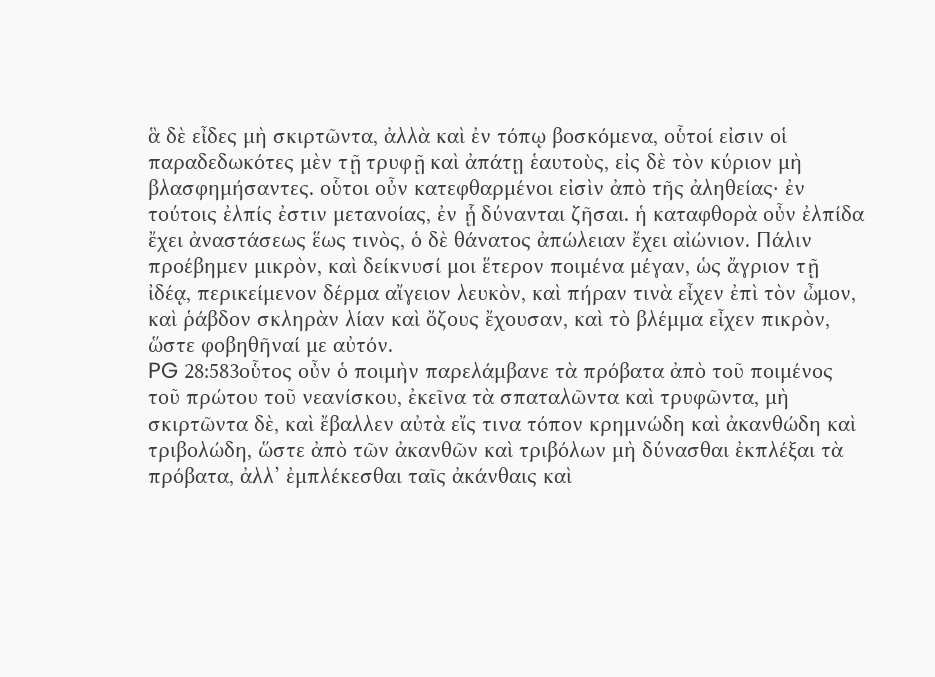ἃ δὲ εἶδες μὴ σκιρτῶντα, ἀλλὰ καὶ ἐν τόπῳ βοσκόμενα, οὗτοί εἰσιν οἱ παραδεδωκότες μὲν τῇ τρυφῇ καὶ ἀπάτῃ ἑαυτοὺς, εἰς δὲ τὸν κύριον μὴ βλασφημήσαντες. οὗτοι οὖν κατεφθαρμένοι εἰσὶν ἀπὸ τῆς ἀληθείας· ἐν τούτοις ἐλπίς ἐστιν μετανοίας, ἐν ᾗ δύνανται ζῆσαι. ἡ καταφθορὰ οὖν ἐλπίδα ἔχει ἀναστάσεως ἕως τινὸς, ὁ δὲ θάνατος ἀπώλειαν ἔχει αἰώνιον. Πάλιν προέβημεν μικρὸν, καὶ δείκνυσί μοι ἕτερον ποιμένα μέγαν, ὡς ἄγριον τῇ ἰδέᾳ, περικείμενον δέρμα αἴγειον λευκὸν, καὶ πήραν τινὰ εἶχεν ἐπὶ τὸν ὦμον, καὶ ῥάβδον σκληρὰν λίαν καὶ ὄζους ἔχουσαν, καὶ τὸ βλέμμα εἶχεν πικρὸν, ὥστε φοβηθῆναί με αὐτόν.
PG 28:583οὗτος οὖν ὁ ποιμὴν παρελάμβανε τὰ πρόβατα ἀπὸ τοῦ ποιμένος τοῦ πρώτου τοῦ νεανίσκου, ἐκεῖνα τὰ σπαταλῶντα καὶ τρυφῶντα, μὴ σκιρτῶντα δὲ, καὶ ἔβαλλεν αὐτὰ εἴς τινα τόπον κρημνώδη καὶ ἀκανθώδη καὶ τριβολώδη, ὥστε ἀπὸ τῶν ἀκανθῶν καὶ τριβόλων μὴ δύνασθαι ἐκπλέξαι τὰ πρόβατα, ἀλλ’ ἐμπλέκεσθαι ταῖς ἀκάνθαις καὶ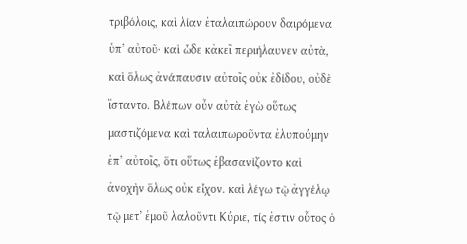τριβόλοις, καὶ λίαν ἐταλαιπώρουν δαιρόμενα ὑπ’ αὐτοῦ· καὶ ὧδε κἀκεῖ περιήλαυνεν αὐτὰ, καὶ ὅλως ἀνάπαυσιν αὐτοῖς οὐκ ἐδίδου, οὐδὲ ἵσταντο. Βλέπων οὖν αὐτὰ ἐγὼ οὕτως μαστιζόμενα καὶ ταλαιπωροῦντα ἐλυπούμην ἐπ’ αὐτοῖς, ὅτι οὕτως ἐβασανίζοντο καὶ ἀνοχὴν ὅλως οὐκ εἶχον. καὶ λέγω τῷ ἀγγέλῳ τῷ μετ’ ἐμοῦ λαλοῦντι Κύριε, τίς ἐστιν οὗτος ὁ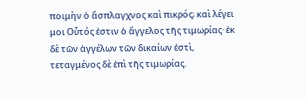ποιμὴν ὁ ἄσπλαγχνος καὶ πικρός; καὶ λέγει μοι Οὗτός ἐστιν ὁ ἄγγελος τῆς τιμωρίας· ἐκ δὲ τῶν ἀγγέλων τῶν δικαίων ἐστὶ, τεταγμένος δὲ ἐπὶ τῆς τιμωρίας.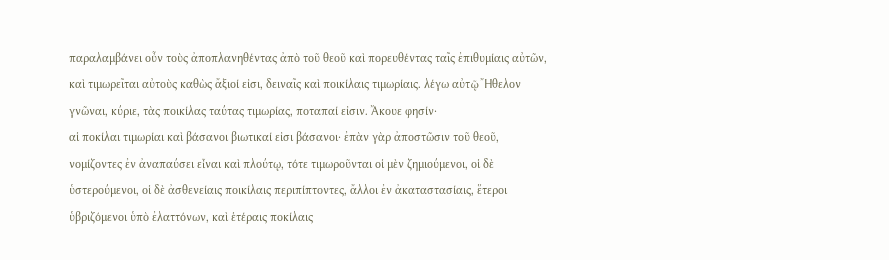παραλαμβάνει οὖν τοὺς ἀποπλανηθέντας ἀπὸ τοῦ θεοῦ καὶ πορευθέντας ταῖς ἐπιθυμίαις αὐτῶν, καὶ τιμωρεῖται αὐτοὺς καθὼς ἄξιοί εἰσι, δειναῖς καὶ ποικίλαις τιμωρίαις. λέγω αὐτῷ Ἤθελον γνῶναι, κύριε, τὰς ποικίλας ταύτας τιμωρίας, ποταπαί εἰσιν. Ἄκουε φησίν·
αἱ ποκίλαι τιμωρίαι καὶ βάσανοι βιωτικαί εἰσι βάσανοι· ἐπὰν γὰρ ἀποστῶσιν τοῦ θεοῦ, νομίζοντες ἐν ἀναπαύσει εἶναι καὶ πλούτῳ, τότε τιμωροῦνται οἱ μὲν ζημιούμενοι, οἱ δὲ ὑστερούμενοι, οἱ δὲ ἀσθενείαις ποικίλαις περιπίπτοντες, ἄλλοι ἐν ἀκαταστασίαις, ἕτεροι ὑβριζόμενοι ὑπὸ ἐλαττόνων, καὶ ἑτέραις ποκίλαις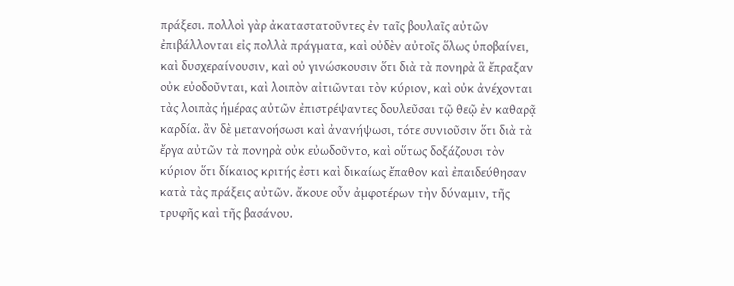πράξεσι. πολλοὶ γὰρ ἀκαταστατοῦντες ἐν ταῖς βουλαῖς αὐτῶν ἐπιβάλλονται εἰς πολλὰ πράγματα, καὶ οὐδὲν αὐτοῖς ὅλως ὑποβαίνει, καὶ δυσχεραίνουσιν, καὶ οὐ γινώσκουσιν ὅτι διὰ τὰ πονηρὰ ἃ ἔπραξαν οὐκ εὐοδοῦνται, καὶ λοιπὸν αἰτιῶνται τὸν κύριον, καὶ οὐκ ἀνέχονται τὰς λοιπὰς ἡμέρας αὐτῶν ἐπιστρέψαντες δουλεῦσαι τῷ θεῷ ἐν καθαρᾷ καρδία. ἂν δὲ μετανοήσωσι καὶ ἀνανήψωσι, τότε συνιοῦσιν ὅτι διὰ τὰ ἔργα αὐτῶν τὰ πονηρὰ οὐκ εὐωδοῦντο, καὶ οὕτως δοξάζουσι τὸν κύριον ὅτι δίκαιος κριτής ἐστι καὶ δικαίως ἔπαθον καὶ ἐπαιδεύθησαν κατὰ τὰς πράξεις αὐτῶν. ἄκουε οὖν ἀμφοτέρων τὴν δύναμιν, τῆς τρυφῆς καὶ τῆς βασάνου.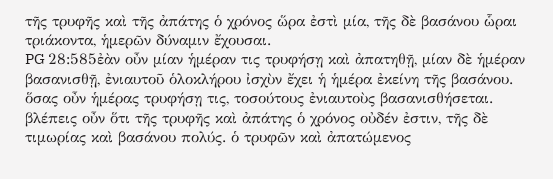τῆς τρυφῆς καὶ τῆς ἀπάτης ὁ χρόνος ὥρα ἐστὶ μία, τῆς δὲ βασάνου ὧραι τριάκοντα, ἡμερῶν δύναμιν ἔχουσαι.
PG 28:585ἐὰν οὖν μίαν ἡμέραν τις τρυφήσῃ καὶ ἀπατηθῇ, μίαν δὲ ἡμέραν βασανισθῇ, ἐνιαυτοῦ ὁλοκλήρου ἰσχὺν ἔχει ἡ ἡμέρα ἐκείνη τῆς βασάνου. ὅσας οὖν ἡμέρας τρυφήσῃ τις, τοσούτους ἐνιαυτοὺς βασανισθήσεται. βλέπεις οὖν ὅτι τῆς τρυφῆς καὶ ἀπάτης ὁ χρόνος οὐδέν ἐστιν, τῆς δὲ τιμωρίας καὶ βασάνου πολύς. ὁ τρυφῶν καὶ ἀπατώμενος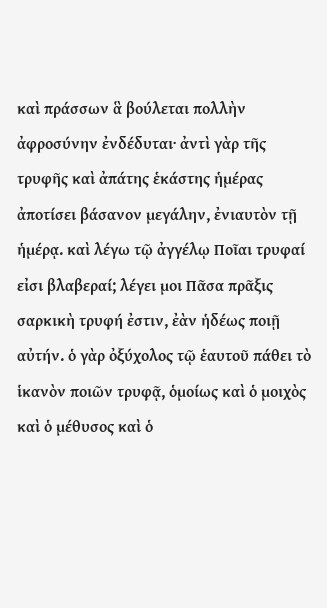καὶ πράσσων ἃ βούλεται πολλὴν ἀφροσύνην ἐνδέδυται· ἀντὶ γὰρ τῆς τρυφῆς καὶ ἀπάτης ἑκάστης ἡμέρας ἀποτίσει βάσανον μεγάλην, ἐνιαυτὸν τῇ ἡμέρᾳ. καὶ λέγω τῷ ἀγγέλῳ Ποῖαι τρυφαί εἰσι βλαβεραί; λέγει μοι Πᾶσα πρᾶξις σαρκικὴ τρυφή ἐστιν, ἐὰν ἡδέως ποιῇ αὐτήν. ὁ γὰρ ὀξύχολος τῷ ἑαυτοῦ πάθει τὸ ἱκανὸν ποιῶν τρυφᾷ, ὁμοίως καὶ ὁ μοιχὸς καὶ ὁ μέθυσος καὶ ὁ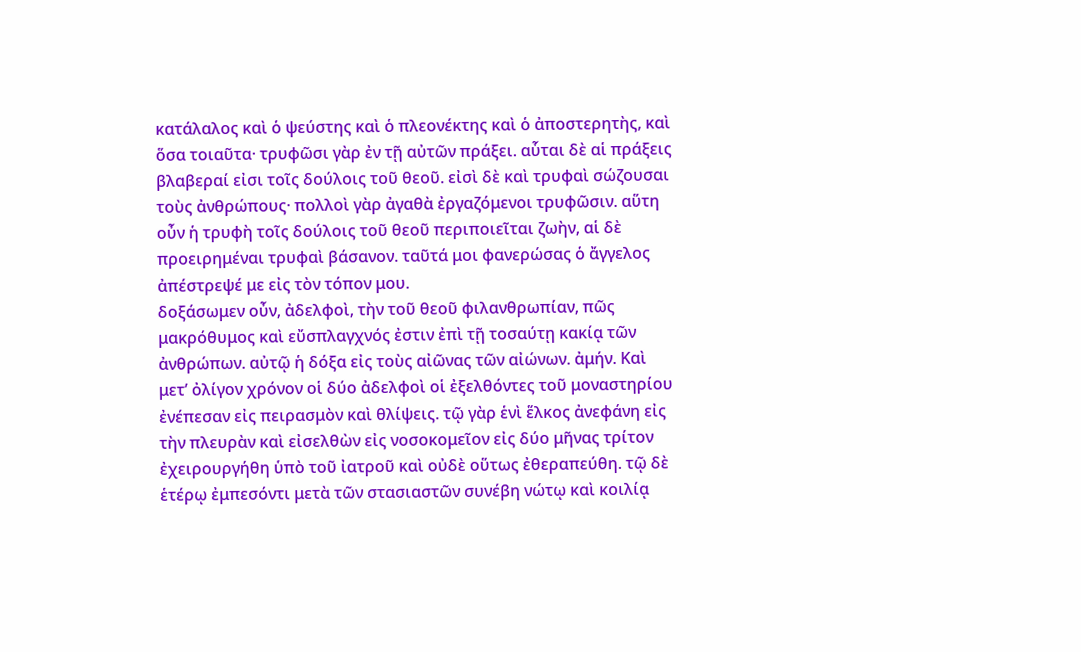κατάλαλος καὶ ὁ ψεύστης καὶ ὁ πλεονέκτης καὶ ὁ ἀποστερητὴς, καὶ ὅσα τοιαῦτα· τρυφῶσι γὰρ ἐν τῇ αὐτῶν πράξει. αὗται δὲ αἱ πράξεις βλαβεραί εἰσι τοῖς δούλοις τοῦ θεοῦ. εἰσὶ δὲ καὶ τρυφαὶ σώζουσαι τοὺς ἀνθρώπους· πολλοὶ γὰρ ἀγαθὰ ἐργαζόμενοι τρυφῶσιν. αὕτη οὖν ἡ τρυφὴ τοῖς δούλοις τοῦ θεοῦ περιποιεῖται ζωὴν, αἱ δὲ προειρημέναι τρυφαὶ βάσανον. ταῦτά μοι φανερώσας ὁ ἄγγελος ἀπέστρεψέ με εἰς τὸν τόπον μου.
δοξάσωμεν οὖν, ἀδελφοὶ, τὴν τοῦ θεοῦ φιλανθρωπίαν, πῶς μακρόθυμος καὶ εὔσπλαγχνός ἐστιν ἐπὶ τῇ τοσαύτῃ κακίᾳ τῶν ἀνθρώπων. αὐτῷ ἡ δόξα εἰς τοὺς αἰῶνας τῶν αἰώνων. ἀμήν. Καὶ μετ’ ὀλίγον χρόνον οἱ δύο ἀδελφοὶ οἱ ἐξελθόντες τοῦ μοναστηρίου ἐνέπεσαν εἰς πειρασμὸν καὶ θλίψεις. τῷ γὰρ ἑνὶ ἕλκος ἀνεφάνη εἰς τὴν πλευρὰν καὶ εἰσελθὼν εἰς νοσοκομεῖον εἰς δύο μῆνας τρίτον ἐχειρουργήθη ὑπὸ τοῦ ἰατροῦ καὶ οὐδὲ οὕτως ἐθεραπεύθη. τῷ δὲ ἑτέρῳ ἐμπεσόντι μετὰ τῶν στασιαστῶν συνέβη νώτῳ καὶ κοιλίᾳ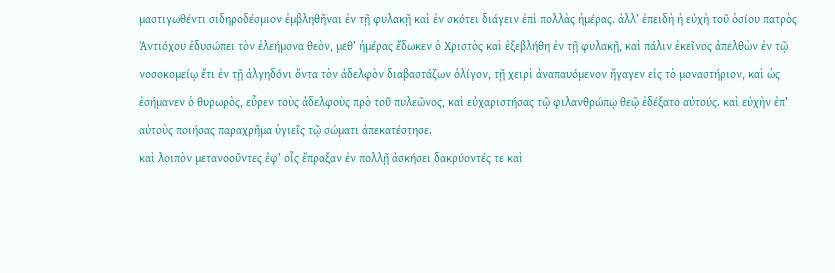μαστιγωθέντι σιδηροδέσμιον ἐμβληθῆναι ἐν τῇ φυλακῇ καὶ ἐν σκότει διάγειν ἐπὶ πολλὰς ἡμέρας. ἀλλ’ ἐπειδὴ ἡ εὐχὴ τοῦ ὁσίου πατρὸς Ἀντιόχου ἐδυσώπει τὸν ἐλεήμονα θεὸν, μεθ’ ἡμέρας ἔδωκεν ὁ Χριστὸς καὶ ἐξεβλήθη ἐν τῇ φυλακῇ, καὶ πάλιν ἐκεῖνος ἀπελθὼν ἐν τῷ νοσοκομείῳ ἔτι ἐν τῇ ἀλγηδόνι ὄντα τὸν ἀδελφὸν διαβαστάζων ὀλίγον, τῇ χειρὶ ἀναπαυόμενον ἤγαγεν εἰς τὸ μοναστήριον, καὶ ὡς ἐσήμανεν ὁ θυρωρὸς, εὗρεν τοὺς ἀδελφοὺς πρὸ τοῦ πυλεῶνος, καὶ εὐχαριστήσας τῷ φιλανθρώπῳ θεῷ ἐδέξατο αὐτούς. καὶ εὐχὴν ἐπ’ αὐτοὺς ποιήσας παραχρῆμα ὑγιεῖς τῷ σώματι ἀπεκατέστησε.
καὶ λοιπὸν μετανοοῦντες ἐφ’ οἷς ἔπραξαν ἐν πολλῇ ἀσκήσει δακρύοντές τε καὶ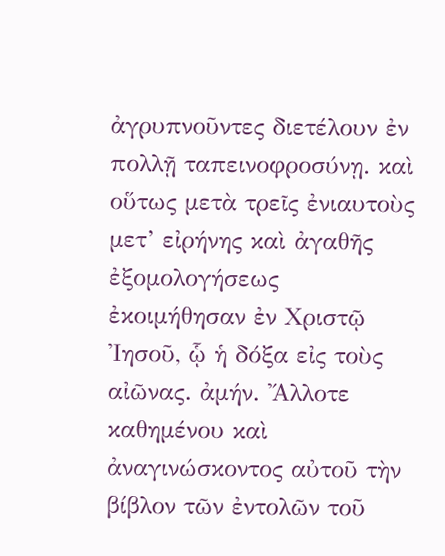ἀγρυπνοῦντες διετέλουν ἐν πολλῇ ταπεινοφροσύνῃ. καὶ οὕτως μετὰ τρεῖς ἐνιαυτοὺς μετ’ εἰρήνης καὶ ἀγαθῆς ἐξομολογήσεως ἐκοιμήθησαν ἐν Χριστῷ Ἰησοῦ, ᾧ ἡ δόξα εἰς τοὺς αἰῶνας. ἀμήν. Ἄλλοτε καθημένου καὶ ἀναγινώσκοντος αὐτοῦ τὴν βίβλον τῶν ἐντολῶν τοῦ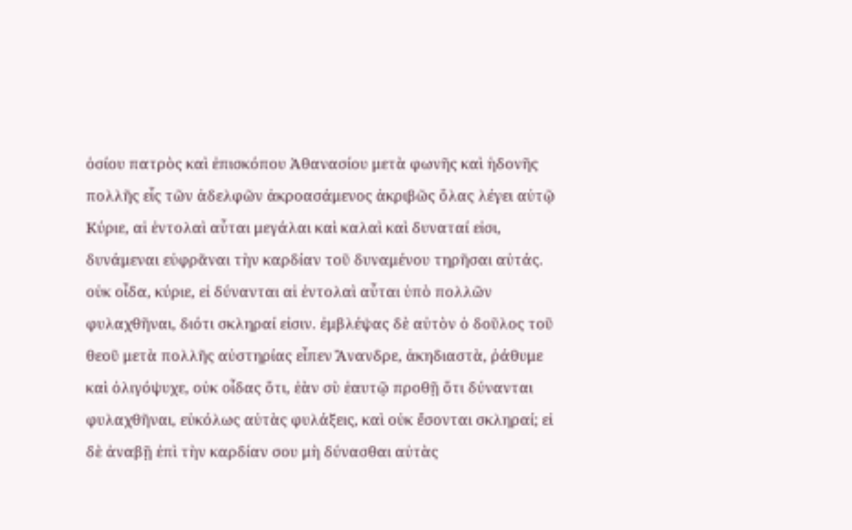ὁσίου πατρὸς καὶ ἐπισκόπου Ἀθανασίου μετὰ φωνῆς καὶ ἡδονῆς πολλῆς εἷς τῶν ἀδελφῶν ἀκροασάμενος ἀκριβῶς ὅλας λέγει αὐτῷ Κύριε, αἱ ἐντολαὶ αὗται μεγάλαι καὶ καλαὶ καὶ δυναταί εἰσι, δυνάμεναι εὐφρᾶναι τὴν καρδίαν τοῦ δυναμένου τηρῆσαι αὐτάς. οὐκ οἶδα, κύριε, εἰ δύνανται αἱ ἐντολαὶ αὗται ὑπὸ πολλῶν φυλαχθῆναι, διότι σκληραί εἰσιν. ἐμβλέψας δὲ αὐτὸν ὁ δοῦλος τοῦ θεοῦ μετὰ πολλῆς αὐστηρίας εἶπεν Ἄνανδρε, ἀκηδιαστὰ, ῥάθυμε καὶ ὀλιγόψυχε, οὐκ οἶδας ὅτι, ἐὰν σὺ ἑαυτῷ προθῇ ὅτι δύνανται φυλαχθῆναι, εὐκόλως αὐτὰς φυλάξεις, καὶ οὐκ ἔσονται σκληραί; εἰ δὲ ἀναβῇ ἐπὶ τὴν καρδίαν σου μὴ δύνασθαι αὐτὰς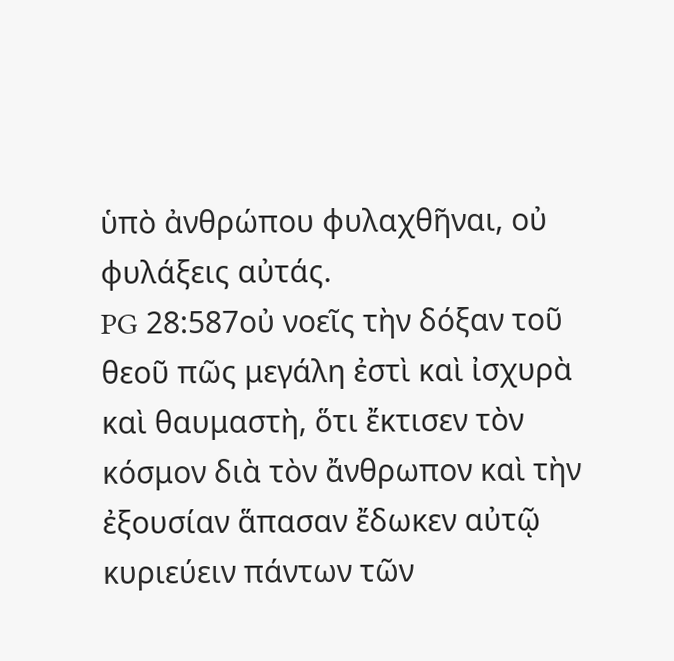ὑπὸ ἀνθρώπου φυλαχθῆναι, οὐ φυλάξεις αὐτάς.
PG 28:587οὐ νοεῖς τὴν δόξαν τοῦ θεοῦ πῶς μεγάλη ἐστὶ καὶ ἰσχυρὰ καὶ θαυμαστὴ, ὅτι ἔκτισεν τὸν κόσμον διὰ τὸν ἄνθρωπον καὶ τὴν ἐξουσίαν ἅπασαν ἔδωκεν αὐτῷ κυριεύειν πάντων τῶν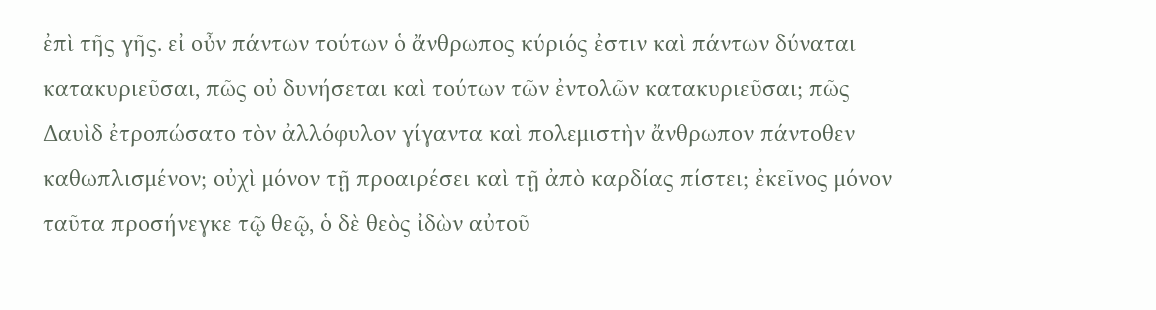ἐπὶ τῆς γῆς. εἰ οὖν πάντων τούτων ὁ ἄνθρωπος κύριός ἐστιν καὶ πάντων δύναται κατακυριεῦσαι, πῶς οὐ δυνήσεται καὶ τούτων τῶν ἐντολῶν κατακυριεῦσαι; πῶς Δαυὶδ ἐτροπώσατο τὸν ἀλλόφυλον γίγαντα καὶ πολεμιστὴν ἄνθρωπον πάντοθεν καθωπλισμένον; οὐχὶ μόνον τῇ προαιρέσει καὶ τῇ ἀπὸ καρδίας πίστει; ἐκεῖνος μόνον ταῦτα προσήνεγκε τῷ θεῷ, ὁ δὲ θεὸς ἰδὼν αὐτοῦ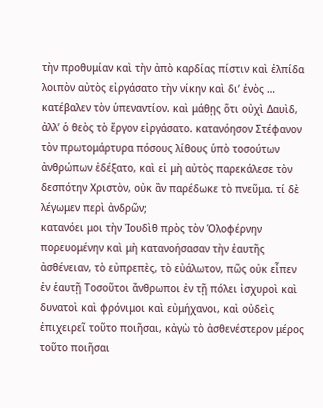τὴν προθυμίαν καὶ τὴν ἀπὸ καρδίας πίστιν καὶ ἐλπίδα λοιπὸν αὐτὸς εἰργάσατο τὴν νίκην καὶ δι’ ἑνὸς … κατέβαλεν τὸν ὑπεναντίον. καὶ μάθῃς ὅτι οὐχὶ Δαυὶδ, ἀλλ’ ὁ θεὸς τὸ ἔργον εἰργάσατο. κατανόησον Στέφανον τὸν πρωτομάρτυρα πόσους λίθους ὑπὸ τοσούτων ἀνθρώπων ἐδέξατο, καὶ εἰ μὴ αὐτὸς παρεκάλεσε τὸν δεσπότην Χριστὸν, οὐκ ἂν παρέδωκε τὸ πνεῦμα. τί δὲ λέγωμεν περὶ ἀνδρῶν;
κατανόει μοι τὴν Ἰουδὶθ πρὸς τὸν Ὁλοφέρνην πορευομένην καὶ μὴ κατανοήσασαν τὴν ἑαυτῆς ἀσθένειαν, τὸ εὐπρεπὲς, τὸ εὐάλωτον, πῶς οὐκ εἶπεν ἐν ἑαυτῇ Τοσοῦτοι ἄνθρωποι ἐν τῇ πόλει ἰσχυροὶ καὶ δυνατοὶ καὶ φρόνιμοι καὶ εὐμήχανοι, καὶ οὐδεὶς ἐπιχειρεῖ τοῦτο ποιῆσαι, κἀγὼ τὸ ἀσθενέστερον μέρος τοῦτο ποιῆσαι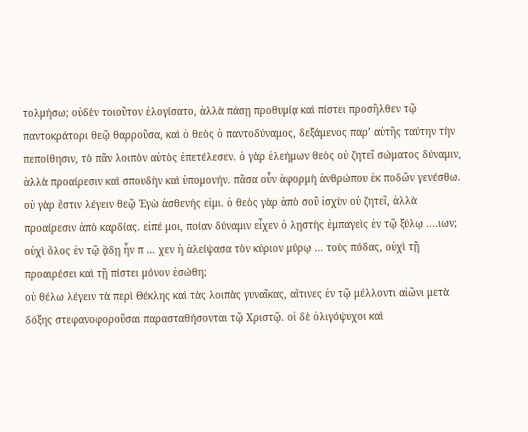τολμήσω; οὐδὲν τοιοῦτον ἐλογίσατο, ἀλλὰ πάσῃ προθυμίᾳ καὶ πίστει προσῆλθεν τῷ παντοκράτορι θεῷ θαρροῦσα, καὶ ὁ θεὸς ὁ παντοδύναμος, δεξάμενος παρ’ αὐτῆς ταύτην τὴν πεποίθησιν, τὸ πᾶν λοιπὸν αὐτὸς ἐπετέλεσεν. ὁ γὰρ ἐλεήμων θεὸς οὐ ζητεῖ σώματος δύναμιν, ἀλλὰ προαίρεσιν καὶ σπουδὴν καὶ ὑπομονήν. πᾶσα οὖν ἀφορμὴ ἀνθρώπου ἐκ ποδῶν γενέσθω. οὐ γὰρ ἔστιν λέγειν θεῷ Ἐγὼ ἀσθενής εἰμι. ὁ θεὸς γὰρ ἀπὸ σοῦ ἰσχὺν οὐ ζητεῖ, ἀλλὰ προαίρεσιν ἀπὸ καρδίας. εἰπέ μοι, ποίαν δύναμιν εἶχεν ὁ λῃστὴς ἐμπαγεὶς ἐν τῷ ξύλῳ ....ιων; οὐχὶ ὅλος ἐν τῷ ᾅδῃ ἦν π … χεν ἡ ἀλείψασα τὸν κύριον μύρῳ … τοὺς πόδας, οὐχὶ τῇ προαιρέσει καὶ τῇ πίστει μόνον ἐσώθη;
οὐ θέλω λέγειν τὰ περὶ Θέκλης καὶ τὰς λοιπὰς γυναῖκας, αἵτινες ἐν τῷ μέλλοντι αἰῶνι μετὰ δόξης στεφανοφοροῦσαι παρασταθήσονται τῷ Χριστῷ. οἱ δὲ ὀλιγόψυχοι καὶ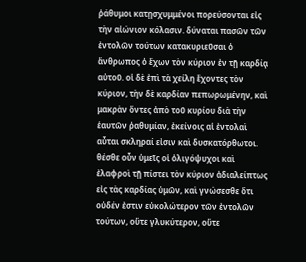ῥάθυμοι κατῃσχυμμένοι πορεύσονται εἰς τὴν αἰώνιον κόλασιν. δύναται πασῶν τῶν ἐντολῶν τούτων κατακυριεῦσαι ὁ ἄνθρωπος ὁ ἔχων τὸν κύριον ἐν τῇ καρδίᾳ αὐτοῦ. οἱ δὲ ἐπὶ τὰ χείλη ἔχοντες τὸν κύριον, τὴν δὲ καρδίαν πεπωρωμένην, καὶ μακρὰν ὄντες ἀπὸ τοῦ κυρίου διὰ τὴν ἑαυτῶν ῥαθυμίαν, ἐκείνοις αἱ ἐντολαὶ αὗται σκληραί εἰσιν καὶ δυσκατόρθωτοι. θέσθε οὖν ὑμεῖς οἱ ὀλιγόψυχοι καὶ ἐλαφροὶ τῇ πίστει τὸν κύριον ἀδιαλείπτως εἰς τὰς καρδίας ὑμῶν, καὶ γνώσεσθε ὅτι οὐδέν ἐστιν εὐκολώτερον τῶν ἐντολῶν τούτων, οὔτε γλυκύτερον, οὔτε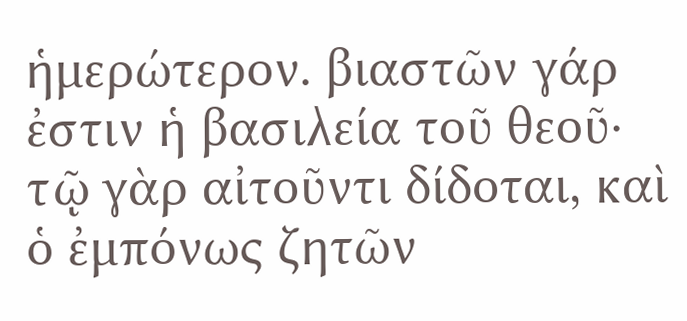ἡμερώτερον. βιαστῶν γάρ ἐστιν ἡ βασιλεία τοῦ θεοῦ· τῷ γὰρ αἰτοῦντι δίδοται, καὶ ὁ ἐμπόνως ζητῶν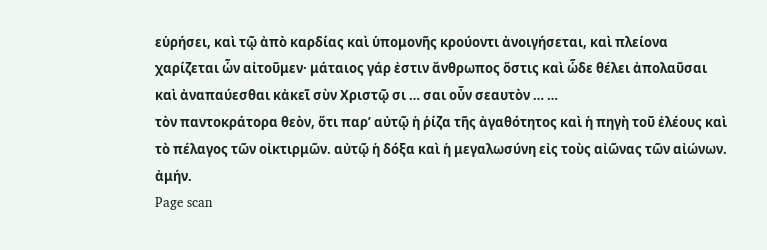εὑρήσει, καὶ τῷ ἀπὸ καρδίας καὶ ὑπομονῆς κρούοντι ἀνοιγήσεται, καὶ πλείονα χαρίζεται ὧν αἰτοῦμεν· μάταιος γάρ ἐστιν ἄνθρωπος ὅστις καὶ ὧδε θέλει ἀπολαῦσαι καὶ ἀναπαύεσθαι κἀκεῖ σὺν Χριστῷ σι … σαι οὖν σεαυτὸν … …
τὸν παντοκράτορα θεὸν, ὅτι παρ’ αὐτῷ ἡ ῥίζα τῆς ἀγαθότητος καὶ ἡ πηγὴ τοῦ ἐλέους καὶ τὸ πέλαγος τῶν οἰκτιρμῶν. αὐτῷ ἡ δόξα καὶ ἡ μεγαλωσύνη εἰς τοὺς αἰῶνας τῶν αἰώνων. ἀμήν.
Page scan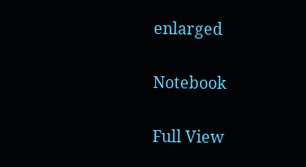enlarged

Notebook

Full View